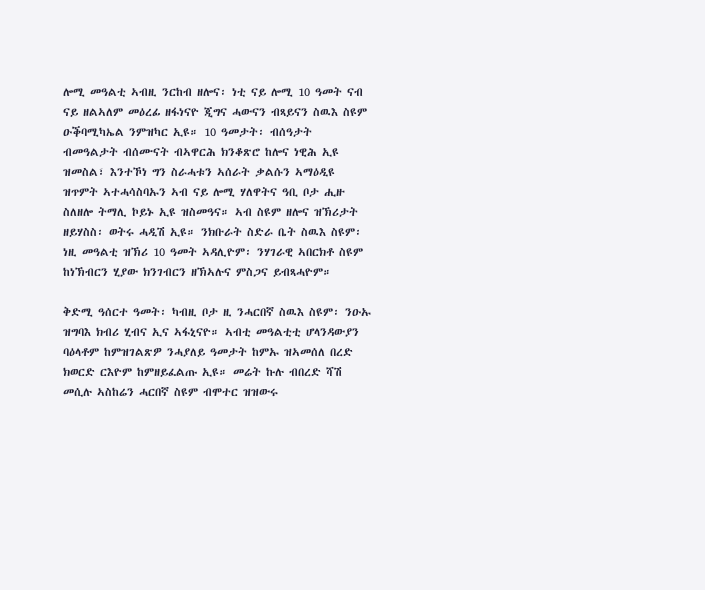ሎሚ መዓልቲ ኣብዚ ንርከብ ዘሎና፡ ነቲ ናይ ሎሚ 10 ዓመት ናብ ናይ ዘልኣለም መዕረፊ ዘፋነናዮ ጂግና ሓውናን ብጻይናን ስዉእ ስዩም ዑቕባሚካኤል ንምዝካር ኢዩ። 10 ዓመታት፡ ብሰዓታት ብመዓልታት ብሰሙናት ብኣዋርሕ ክንቆጽሮ ከሎና ነዊሕ ኢዩ ዝመስል፣ እንተኾነ ግን ስራሓቱን ኣሰራት ቃልሱን ኣማዕዲዩ ዝጥምት ኣተሓሳስባኡን ኣብ ናይ ሎሚ ሃለዋትና ዓቢ ቦታ ሒዙ ስለዘሎ ትማሊ ኮይኑ ኢዩ ዝስመዓና። ኣብ ስዩም ዘሎና ዝኽሪታት ዘይሃስስ፡ ወትሩ ሓዲሽ ኢዩ። ንክቡራት ስድራ ቤት ስዉእ ስዩም፡ ነዚ መዓልቲ ዝኽሪ 10 ዓመት ኣዳሊዮም፡ ንሃገራዊ ኣበርክቶ ስዩም ከነኽብርን ሂያው ክንገብርን ዘኽኣሉና ምስጋና ይብጻሓዮም።

ቅድሚ ዓሰርተ ዓመት፡ ካብዚ ቦታ ዚ ንሓርበኛ ስዉእ ስዩም፡ ንዑኡ ዝግባእ ክብሪ ሂብና ኢና ኣፋኒናዮ። ኣብቲ መዓልቲቲ ሆላንዳውያን ባዕላቶም ከምዝገልጽዎ ንሓያለይ ዓመታት ከምኡ ዝኣመሰለ በረድ ክወርድ ርእዮም ከምዘይፈልጡ ኢዩ። መሬት ኩሉ ብበረድ ሻሽ መሲሉ ኣስከሬን ሓርበኛ ስዩም ብሞተር ዝዝውሩ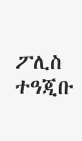ፖሊስ ተዓጂቡ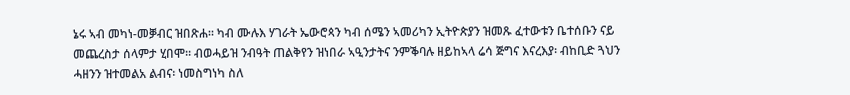ኔሩ ኣብ መካነ-መቓብር ዝበጽሐ። ካብ ሙሉእ ሃገራት ኤውሮጳን ካብ ሰሜን ኣመሪካን ኢትዮጵያን ዝመጹ ፈተውቱን ቤተሰቡን ናይ መጨረስታ ሰላምታ ሂበሞ። ብወሓይዝ ንብዓት ጠልቅየን ዝነበራ ኣዒንታትና ንምቕባሉ ዘይከኣላ ሬሳ ጅግና እናረእያ፡ ብከቢድ ጓህን ሓዘንን ዝተመልአ ልብና፡ ነመስግነካ ስለ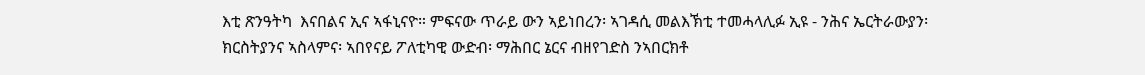እቲ ጽንዓትካ  እናበልና ኢና ኣፋኒናዮ። ምፍናው ጥራይ ውን ኣይነበረን፡ ኣገዳሲ መልእኽቲ ተመሓላሊፉ ኢዩ - ንሕና ኤርትራውያን፡ ክርስትያንና ኣስላምና፡ ኣበየናይ ፖለቲካዊ ውድብ፡ ማሕበር ኔርና ብዘየገድስ ንኣበርክቶ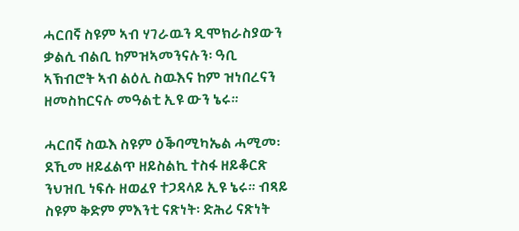ሓርበኛ ስዩም ኣብ ሃገራዉን ዲሞክራስያውን ቃልሲ ብልቢ ከምዝኣመንናሉን፡ ዓቢ ኣኽብሮት ኣብ ልዕሊ ስዉእና ከም ዝነበረናን ዘመስከርናሉ መዓልቲ ኢዩ ውን ኔሩ።

ሓርበኛ ስዉእ ስዩም ዕቕባሚካኤል ሓሚመ፡ ደኺመ ዘይፈልጥ ዘይስልኪ ተስፋ ዘይቆርጽ ንህዝቢ ነፍሱ ዘወፈየ ተጋዳላይ ኢዩ ኔሩ። ብጻይ ስዩም ቅድም ምእንቲ ናጽነት፡ ድሕሪ ናጽነት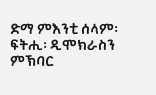ድማ ምእንቲ ሰላም፡ ፍትሒ፡ ዲሞክራስን ምኽባር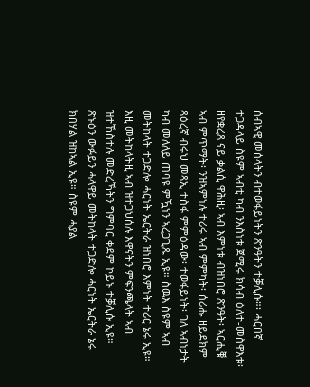ሰብኣዊ መሰላትን ብተወፋይነትን ጽንዓትን ተቓሊሱ።፡ ሓርበኛ ተጋዳላይ ስዩም ኣብቲ ካብ ንእስነቱ ጀሚሩ ክሳብ ዕለተ-መስዋእቱ፡ ዘየቋረጸ ናይ ቃልሲ ዋሕዚ፡ ኣብ እምነቱ ብዝነበሮ ጽንዓት፡ ኣርሒቑ ኣብ ምጥማት፡ ንዝኣምነሉ ተሪሩ ኣብ ምምካት፡ ሰሪሑ ዘይደክም ጻዕረኛ ብሩህ መጻኢ ተስፋ ምምዕዳው፡ ተወፋይነት፡ ገለ ኣብነታት ካብ መለለይ ጠባዩ ምዃነን ኣረጋጊጹ ኢዩ። ስዉእ ስዩም ኣብ መትከላት ተጋድሎ ሓርነት ኤርትራ ዝነበሮ እምነት ተሪር ኔሩ ኢዩ። እዚ መትከላትዚ ኣብ ዝተጋህሰሉ እዋናትን ምፍንጫላት ኣብ ዝተኸስተሉ መድረኻትን ግምባር ቀደም ኮይኑ ተቓሊሱ ኢዩ። ጽኑዕን ውፉይን ሓላዋይ መትከላት ተጋድሎ ሓርነት ኤርትራ ኔሩ ክበሃል ዝከኣል ኢዩ። ስዩም ሓያል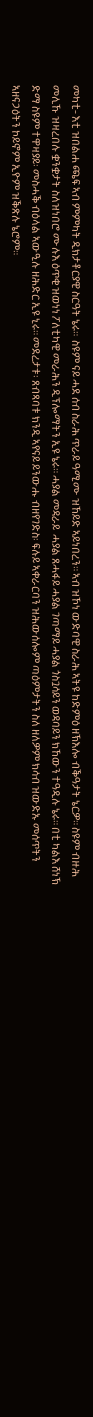መካቲ- እቲ ዝበልሐ ጫፍ ኣብ ምምካት ዲክታቶርያዊ ስርዓት ኔሩ።  ስዩም ናይ ሓደ ሰብ ስራሕ ጥራይ ዓሚሙ ዝኸይድ ኣይነበረን። ኣብ ዝኾነ ውድባዊ ስራሕ ኣትዩ ከድምዕ ዘኽእሎ ብቕዓታት ኔርዎ። ስዩም ብዙሕ መሊኹ ዝዛረበሉ ቋንቋታት ስለዝነበሮ ሙሉእ ዕጥቂ ዝወነነ ፖለቲካዊ መራሕን ዲፕሎማትን ኢዩ ኔሩ። ሓያል መዳራይ  ሓያል ጸሓፋይ ሓያል ገጣማይ ሓያል ጎስጓሳይን ወዳባይን ክኸውን ተዓዲሉ ኔሩ። በቲ ካልእ ሸነኽ ድማ ስዩም ተዋዛያይ፡ መስሓቕ ብዕላል ኣውዒሉ ዘሕድር ኢዩ ኒሩ። መደረታቱ፡ ጸብጻባቱ ክንዲ ኣየናይ ይንውሑ ብዘየገድስ፡ ፍሉይ ኣቀራርባን ዝሕውሰሎም ጣዕምታትን ስለ ዘለዎም ክሳብ ዝውድኡ መሰጥትን ኣዘናጋዕትን ኮይኖም ኢዮም ዝቕጽሉ ኔሮም።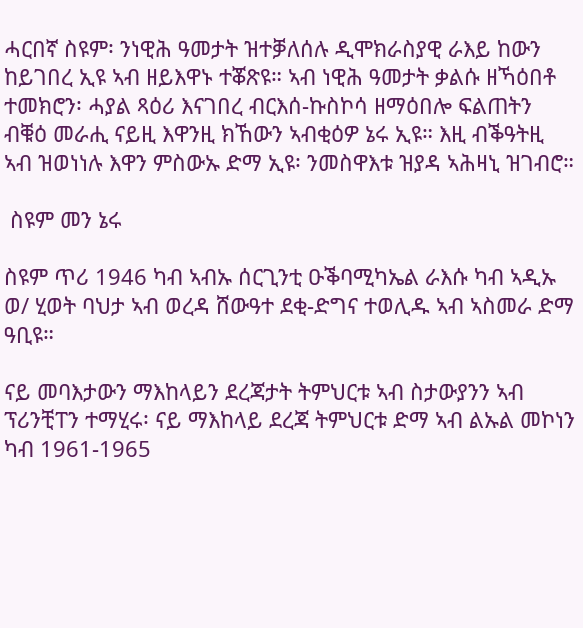ሓርበኛ ስዩም፡ ንነዊሕ ዓመታት ዝተቓለሰሉ ዲሞክራስያዊ ራእይ ከውን ከይገበረ ኢዩ ኣብ ዘይእዋኑ ተቖጽዩ። ኣብ ነዊሕ ዓመታት ቃልሱ ዘኻዕበቶ ተመክሮን፡ ሓያል ጻዕሪ እናገበረ ብርእሰ-ኩስኮሳ ዘማዕበሎ ፍልጠትን ብቑዕ መራሒ ናይዚ እዋንዚ ክኸውን ኣብቂዕዎ ኔሩ ኢዩ። እዚ ብቕዓትዚ ኣብ ዝወነነሉ እዋን ምስውኡ ድማ ኢዩ፡ ንመስዋእቱ ዝያዳ ኣሕዛኒ ዝገብሮ።

 ስዩም መን ኔሩ

ስዩም ጥሪ 1946 ካብ ኣብኡ ሰርጊንቲ ዑቕባሚካኤል ራእሱ ካብ ኣዲኡ ወ/ ሂወት ባህታ ኣብ ወረዳ ሸውዓተ ደቂ-ድግና ተወሊዱ ኣብ ኣስመራ ድማ ዓቢዩ።

ናይ መባእታውን ማእከላይን ደረጃታት ትምህርቱ ኣብ ስታውያንን ኣብ ፕሪንቺፐን ተማሂሩ፡ ናይ ማእከላይ ደረጃ ትምህርቱ ድማ ኣብ ልኡል መኮነን ካብ 1961-1965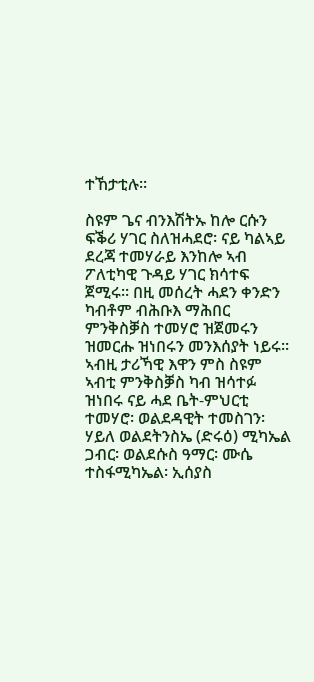ተኸታቲሉ።

ስዩም ጌና ብንእሽትኡ ከሎ ርሱን ፍቕሪ ሃገር ስለዝሓደሮ፡ ናይ ካልኣይ ደረጃ ተመሃራይ እንከሎ ኣብ ፖለቲካዊ ጉዳይ ሃገር ክሳተፍ ጀሚሩ። በዚ መሰረት ሓደን ቀንድን ካብቶም ብሕቡእ ማሕበር ምንቅስቓስ ተመሃሮ ዝጀመሩን ዝመርሑ ዝነበሩን መንእሰያት ነይሩ። ኣብዚ ታሪኻዊ እዋን ምስ ስዩም ኣብቲ ምንቅስቓስ ካብ ዝሳተፉ ዝነበሩ ናይ ሓደ ቤት-ምህርቲ ተመሃሮ፡ ወልደዳዊት ተመስገን፡ ሃይለ ወልደትንስኤ (ድሩዕ) ሚካኤል ጋብር፡ ወልደሱስ ዓማር፡ ሙሴ ተስፋሚካኤል፡ ኢሰያስ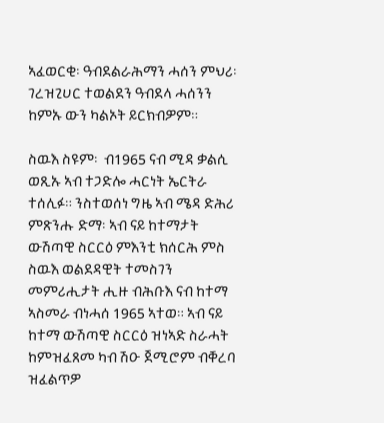ኣፈወርቂ፡ ዓብደልራሕማን ሓሰን ምህሪ፡ ገረዝጊሀር ተወልደን ዓብደላ ሓሰንን ከምኡ ውን ካልኦት ይርክብዎም።

ስዉእ ስዩም፡  ብ1965 ናብ ሚዳ ቃልሲ ወጺኡ ኣብ ተጋድሎ ሓርነት ኤርትራ ተሰሊፉ። ንስተወሰነ ግዜ ኣብ ሜዳ ድሕሪ ምጽንሑ ድማ፡ ኣብ ናይ ከተማታት ውሽጣዊ ስርርዕ ምእንቲ ክሰርሕ ምስ ስዉእ ወልደዳዊት ተመስገን መምሪሒታት ሒዙ ብሕቡእ ናብ ከተማ ኣስመራ ብነሓሰ 1965 ኣተወ። ኣብ ናይ ከተማ ውሽጣዊ ስርርዕ ዝነኣድ ስራሓት ከምዝፈጸመ ካብ ሽዑ ጀሚሮም ብቐረባ ዝፈልጥዎ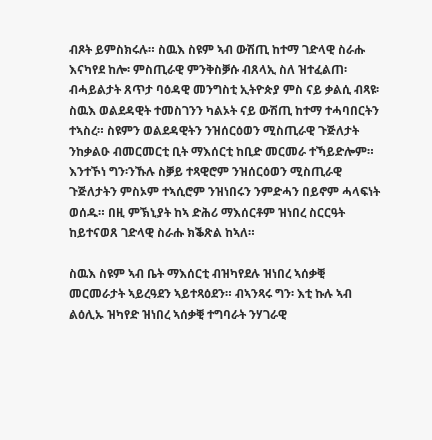ብጾት ይምስክሩሉ። ስዉእ ስዩም ኣብ ውሽጢ ከተማ ገድላዊ ስራሑ እናካየደ ከሎ፡ ምስጢራዊ ምንቅስቓሱ ብጸላኢ ስለ ዝተፈልጠ፡ ብሓይልታት ጸጥታ ባዕዳዊ መንግስቲ ኢትዮጵያ ምስ ናይ ቃልሲ ብጻዩ፡ ስዉእ ወልደዳዊት ተመስገንን ካልኦት ናይ ውሽጢ ከተማ ተሓባበርትን ተኣስረ። ስዩምን ወልደዳዊትን ንዝሰርዕወን ሚስጢራዊ ጉጅለታት ንከቃልዑ ብመርመርቲ ቢት ማእሰርቲ ከቢድ መርመራ ተኻይድሎም።  እንተኾነ ግን፡ንኹሉ ስቓይ ተጻዊሮም ንዝሰርዕወን ሚስጢራዊ ጉጅለታትን ምስኦም ተኣሲሮም ንዝነበሩን ንምድሓን በይኖም ሓላፍነት ወሰዱ። በዚ ምኽኒያት ከኣ ድሕሪ ማእሰርቶም ዝነበረ ስርርዓት ከይተናወጸ ገድላዊ ስራሑ ክቕጽል ከኣለ።

ስዉእ ስዩም ኣብ ቤት ማእሰርቲ ብዝካየደሉ ዝነበረ ኣሰቃቒ መርመራታት ኣይረዓደን ኣይተጻዕደን። ብኣንጻሩ ግን፡ እቲ ኩሉ ኣብ ልዕሊኡ ዝካየድ ዝነበረ ኣሰቃቒ ተግባራት ንሃገራዊ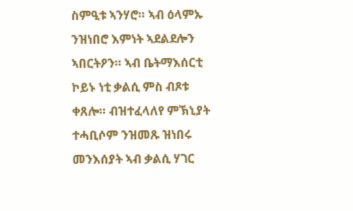ስምዒቱ ኣንሃሮ። ኣብ ዕላምኡ ንዝነበሮ እምነት ኣደልደሎን ኣበርትዖን። ኣብ ቤትማእሰርቲ ኮይኑ ነቲ ቃልሲ ምስ ብጾቱ ቀጸሎ። ብዝተፈላለየ ምኽኒያት ተሓቢሶም ንዝመጹ ዝነበሩ መንእሰያት ኣብ ቃልሲ ሃገር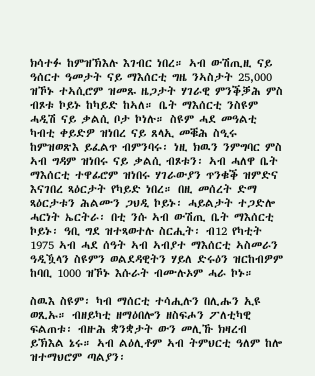ክሳተፉ ከምዝኽእሉ እገብር ነበረ። ኣብ ውሽጢዚ ናይ ዓሰርተ ዓመታት ናይ ማእሰርቲ ግዜ ንኣስታት 25,000 ዝኾኑ ተኣሲሮም ዝመጹ ዜጋታት ሃገራዊ ምንቕቓሕ ምስ ብጾቱ ኮይኑ ከካይድ ከኣለ። ቤት ማእሰርቲ ንስዩም ሓዲሽ ናይ ቃልሲ ቦታ ኮነሉ። ስዩም ሓደ መዓልቲ ካብቲ ቀይድዎ ዝነበረ ናይ ጸላኢ መቑሕ ስዒሩ ከምዝወጽእ ይፈልጥ ብምንባሩ፡ ነዚ ክዉን ንምግባር ምስ ኣብ ግዳም ዝነበሩ ናይ ቃልሲ ብጾቱን፡ ኣብ ሓለዋ ቤት ማእሰርቲ ተዋፊሮም ዝነበሩ ሃገራውያን ጥንቁቕ ዝምድና እናገበረ ጻዕርታት የካይድ ነበረ። በዚ መሰረት ድማ ጻዕርታቱን ሕልሙን ጋህዲ ኮይኑ፡ ሓይልታት ተጋድሎ ሓርነት ኤርትራ፡ በቲ ንሱ ኣብ ውሽጢ ቤት ማእሰርቲ ኮይኑ፡ ዓቢ ግደ ዝተጻወተሉ ስርሒት፡ ብ12 የካቲት 1975 ኣብ ሓደ ሰዓት ኣብ ኣብያተ ማእሰርቲ ኣስመራን ዓዲዃላን ስዩምን ወልደዳዊትን ሃይለ ድሩዕን ዝርከብዎም ከባቢ 1000 ዝኾኑ እሱራት ብሙሉኦም ሓራ ኮኑ።

ስዉእ ስዩም፡ ካብ ማሰርቲ ተሳሒሉን በሊሑን ኢዩ ወጺኡ። ብዘይካቲ ዘማዕበሎን ዘስፍሖን ፖለቲካዊ ፍልጠቱ፡ ብዙሕ ቋንቋታት ውን መሊኹ ክዛረብ ይኽእል ኔሩ። ኣብ ልዕሊቶም ኣብ ትምህርቲ ዓለም ከሎ ዝተማህሮም ጣልያን፡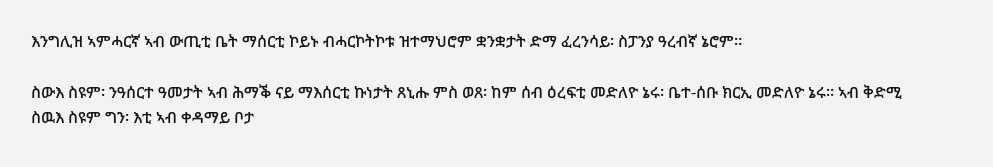እንግሊዝ ኣምሓርኛ ኣብ ውጢቲ ቤት ማሰርቲ ኮይኑ ብሓርኮትኮቱ ዝተማህሮም ቋንቋታት ድማ ፈረንሳይ፡ ስፓንያ ዓረብኛ ኔሮም።

ስውእ ስዩም፡ ንዓሰርተ ዓመታት ኣብ ሕማቕ ናይ ማእሰርቲ ኩነታት ጸኒሑ ምስ ወጸ፡ ከም ሰብ ዕረፍቲ መድለዮ ኔሩ፡ ቤተ-ሰቡ ክርኢ መድለዮ ኔሩ። ኣብ ቅድሚ ስዉእ ስዩም ግን፡ እቲ ኣብ ቀዳማይ ቦታ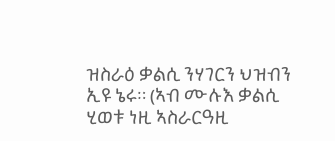ዝስራዕ ቃልሲ ንሃገርን ህዝብን ኢዩ ኔሩ። (ኣብ ሙሉእ ቃልሲ ሂወቱ ነዚ ኣስራርዓዚ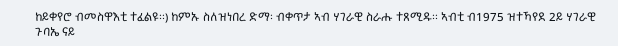ከይቀየሮ ብመስዋእቲ ተፈልዩ።) ከምኡ ስለዝነበረ ድማ፡ ብቀጥታ ኣብ ሃገራዊ ስራሑ ተጸሚዱ። ኣብቲ ብ1975 ዝተኻየደ 2ይ ሃገራዊ ጉባኤ ናይ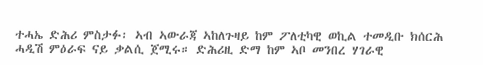ተሓኤ ድሕሪ ምስታፉ፡ ኣብ ኣውራጃ ኣከለጉዛይ ከም ፖለቲካዊ ወኪል ተመዲቡ ክሰርሕ ሓዲሽ ምዕራፍ ናይ ቃልሲ ጀሚሩ። ድሕሪዚ ድማ ከም ኣቦ መንበረ ሃገራዊ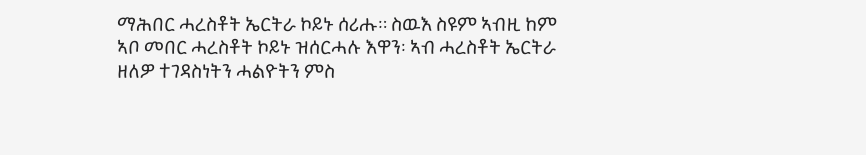ማሕበር ሓረስቶት ኤርትራ ኮይኑ ሰሪሑ። ስዉእ ስዩም ኣብዚ ከም ኣቦ መበር ሓረስቶት ኮይኑ ዝሰርሓሉ እዋን፡ ኣብ ሓረስቶት ኤርትራ ዘለዎ ተገዳስነትን ሓልዮትን ምስ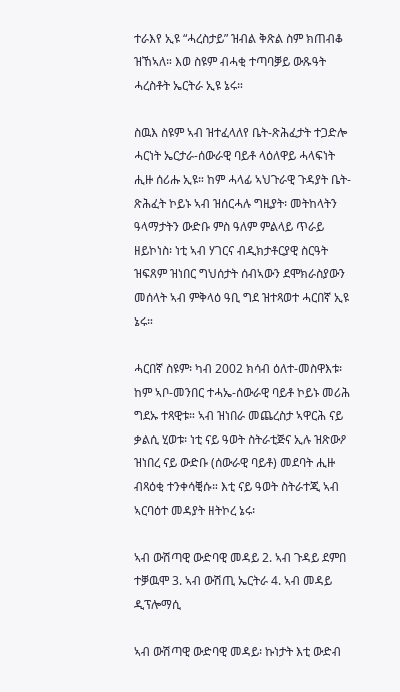ተራእየ ኢዩ “ሓረስታይ” ዝብል ቅጽል ስም ክጠብቆ ዝኸኣለ። እወ ስዩም ብሓቂ ተጣባቓይ ውጹዓት ሓረስቶት ኤርትራ ኢዩ ኔሩ።

ስዉእ ስዩም ኣብ ዝተፈላለየ ቤት-ጽሕፈታት ተጋድሎ ሓርነት ኤርታራ-ሰውራዊ ባይቶ ላዕለዋይ ሓላፍነት ሒዙ ሰሪሑ ኢዩ። ከም ሓላፊ ኣህጉራዊ ጉዳያት ቤት-ጽሕፈት ኮይኑ ኣብ ዝሰርሓሉ ግዚያት፡ መትከላትን ዓላማታትን ውድቡ ምስ ዓለም ምልላይ ጥራይ ዘይኮነስ፡ ነቲ ኣብ ሃገርና ብዲክታቶርያዊ ስርዓት ዝፍጸም ዝነበር ግህሰታት ሰብኣውን ደሞክራስያውን መሰላት ኣብ ምቅላዕ ዓቢ ግደ ዝተጻወተ ሓርበኛ ኢዩ ኔሩ።

ሓርበኛ ስዩም፡ ካብ 2002 ክሳብ ዕለተ-መስዋእቱ፡ ከም ኣቦ-መንበር ተሓኤ-ሰውራዊ ባይቶ ኮይኑ መሪሕ ግደኡ ተጻዊቱ። ኣብ ዝነበራ መጨረስታ ኣዋርሕ ናይ ቃልሲ ሂወቱ፡ ነቲ ናይ ዓወት ስትራቲጅና ኢሉ ዝጽውዖ ዝነበረ ናይ ውድቡ (ሰውራዊ ባይቶ) መደባት ሒዙ ብጻዕቂ ተንቀሳቒሱ። እቲ ናይ ዓወት ስትራተጂ ኣብ ኣርባዕተ መዳያት ዘትኮረ ኔሩ፡

ኣብ ውሽጣዊ ውድባዊ መዳይ 2. ኣብ ጉዳይ ደምበ ተቓዉሞ 3. ኣብ ውሽጢ ኤርትራ 4. ኣብ መዳይ ዲፕሎማሲ

ኣብ ውሽጣዊ ውድባዊ መዳይ፡ ኩነታት እቲ ውድብ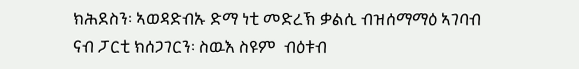ክሕደስን፡ ኣወዳድብኡ ድማ ነቲ መድረኽ ቃልሲ ብዝሰማማዕ ኣገባብ ናብ ፓርቲ ክሰጋገርን፡ ስዉእ ስዩም  ብዕቱብ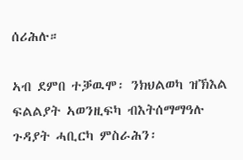ሰሪሕሉ።

ኣብ ደምበ ተቓዉሞ፡ ንክህልወካ ዝኽእል ፍልልያት ኣወንዚፍካ ብእትሰማማዓሉ ጉዳያት ሓቢርካ ምስራሕን፡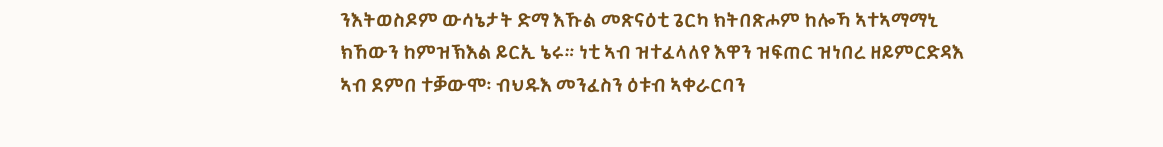ንእትወስዶም ውሳኔታት ድማ እኹል መጽናዕቲ ጌርካ ክትበጽሖም ከሎኻ ኣተኣማማኒ ክኸውን ከምዝኽእል ይርኢ ኔሩ። ነቲ ኣብ ዝተፈላለየ እዋን ዝፍጠር ዝነበረ ዘይምርድዳእ ኣብ ደምበ ተቓውሞ፡ ብህዱእ መንፈስን ዕቱብ ኣቀራርባን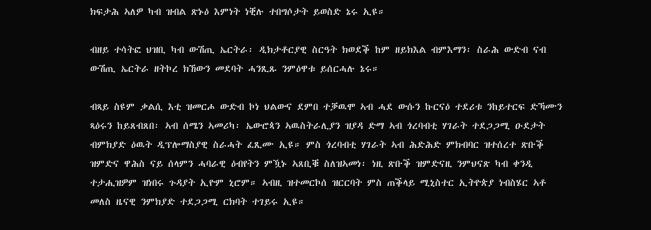ክፍታሕ ኣለዎ ካብ ዝብል ጽኑዕ እምነት ነቒሉ ተበግሶታት ይወስድ ኔሩ ኢዩ።

ብዘይ ተሳትፎ ህዝቢ ካብ ውሽጢ ኤርትራ፡ ዲክታቶርያዊ ስርዓት ክወደቕ ከም ዘይክእል ብምእማን፡ ስራሕ ውድብ ናብ ውሽጢ ኤርትራ ዘትኮረ ክኸውን መደባት ሓንጺጹ ንምዕዋቱ ይሰርሓሉ ኔሩ።

ብጻይ ስዩም ቃልሲ እቲ ዝመርሖ ውድብ ኮነ ህልውና ደምበ ተቓዉሞ ኣብ ሓደ ውሱን ኩርናዕ ተደሪቱ ንከይተርፍ ድኻሙን ጻዕሩን ከይጸብጸበ፡ ኣብ ሰሜን ኣመሪካ፡ ኤውሮጳን ኣዉስትራሊያን ዝያዳ ድማ ኣብ ጎረባብቲ ሃገራት ተደጋጋሚ ዑደታት ብምክያድ ዕዉት ዲፕሎማስያዊ ስራሓት ፈጺሙ ኢዩ። ምስ ጎረባብቲ ሃገራት ኣብ ሕድሕድ ምክብባር ዝተሰረተ ጽቡቕ ዝምድና ዋሕስ ናይ ሰላምን ሓባራዊ ዕብየትን ምዃኑ ኣጸቢቑ ስለዝኣመነ፡ ነዚ ጽቡቕ ዝምድናዚ ንምህናጽ ካብ ቀንዲ ተታሒዝዎም ዝነበሩ ጉዳያት ኢዮም ኒሮም። ኣብዚ ዝተመርኮሰ ዝርርባት ምስ ጠቕላይ ሚኒስተር ኢትዮጵያ ነብስሄር ኣቶ መለስ ዜናዊ ንምክያድ ተደጋጋሚ ርክባት ተገይሩ ኢዩ።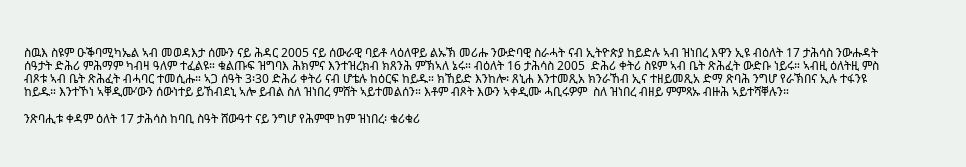ስዉእ ስዩም ዑቕባሚካኤል ኣብ መወዳእታ ሰሙን ናይ ሕዳር 2005 ናይ ሰውራዊ ባይቶ ላዕለዋይ ልኡኽ መሪሑ ንውድባዊ ስራሓት ናብ ኢትዮጵያ ከይድሉ ኣብ ዝነበረ እዋን ኢዩ ብዕለት 17 ታሕሳስ ንውሑዳት ሰዓታት ድሕሪ ምሕማም ካብዛ ዓለም ተፈልዩ። ቁልጡፍ ዝግባእ ሕክምና እንተዝረክብ ክጸንሕ ምኽኣለ ኔሩ። ብዕለት 16 ታሕሳስ 2005  ድሕሪ ቀትሪ ስዩም ኣብ ቤት ጽሕፈት ውድቡ ነይሩ። ኣብዚ ዕለትዚ ምስ ብጾቱ ኣብ ቤት ጽሕፈት ብሓባር ተመሲሑ። ኣጋ ሰዓት 3፡30 ድሕሪ ቀትሪ ናብ ሆቴሉ ከዕርፍ ከይዱ። ክኸይድ እንከሎ፡ ጸኒሐ እንተመጺአ ክንራኸብ ኢና ተዘይመጺአ ድማ ጽባሕ ንግሆ የራኽበና ኢሉ ተፋንዩ ከይዱ። እንተኾነ ኣቐዲሙ’ውን ሰውነተይ ይኸብደኒ ኣሎ ይብል ስለ ዝነበረ ምሸት ኣይተመልሰን። እቶም ብጾት እውን ኣቀዲሙ ሓቢሩዎም  ስለ ዝነበረ ብዘይ ምምጻኡ ብዙሕ ኣይተሻቐሉን።

ንጽባሒቱ ቀዳም ዕለት 17 ታሕሳስ ከባቢ ስዓት ሸውዓተ ናይ ንግሆ የሕምሞ ከም ዝነበረ፡ ቁሪቁሪ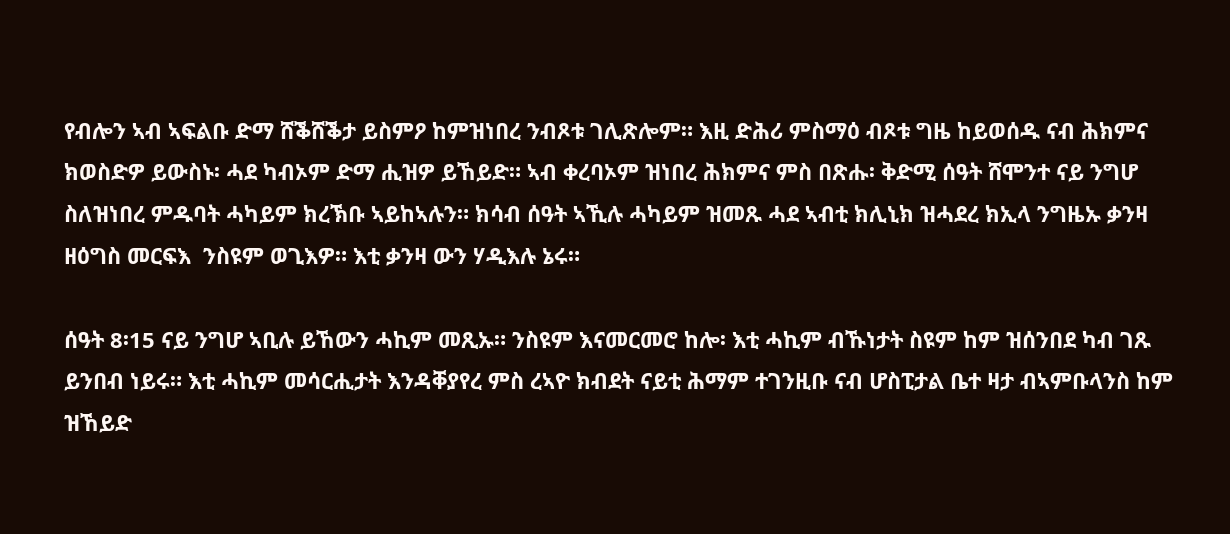የብሎን ኣብ ኣፍልቡ ድማ ሸቕሸቕታ ይስምዖ ከምዝነበረ ንብጾቱ ገሊጽሎም። እዚ ድሕሪ ምስማዕ ብጾቱ ግዜ ከይወሰዱ ናብ ሕክምና ክወስድዎ ይውስኑ፡ ሓደ ካብኦም ድማ ሒዝዎ ይኸይድ። ኣብ ቀረባኦም ዝነበረ ሕክምና ምስ በጽሑ፡ ቅድሚ ሰዓት ሸሞንተ ናይ ንግሆ ስለዝነበረ ምዱባት ሓካይም ክረኽቡ ኣይከኣሉን። ክሳብ ሰዓት ኣኺሉ ሓካይም ዝመጹ ሓደ ኣብቲ ክሊኒክ ዝሓደረ ክኢላ ንግዜኡ ቃንዛ ዘዕግስ መርፍእ  ንስዩም ወጊእዎ። እቲ ቃንዛ ውን ሃዲእሉ ኔሩ።

ሰዓት 8፡15 ናይ ንግሆ ኣቢሉ ይኸውን ሓኪም መጺኡ። ንስዩም እናመርመሮ ከሎ፡ እቲ ሓኪም ብኹነታት ስዩም ከም ዝሰንበደ ካብ ገጹ ይንበብ ነይሩ። እቲ ሓኪም መሳርሒታት እንዳቐያየረ ምስ ረኣዮ ክብደት ናይቲ ሕማም ተገንዚቡ ናብ ሆስፒታል ቤተ ዛታ ብኣምቡላንስ ከም ዝኸይድ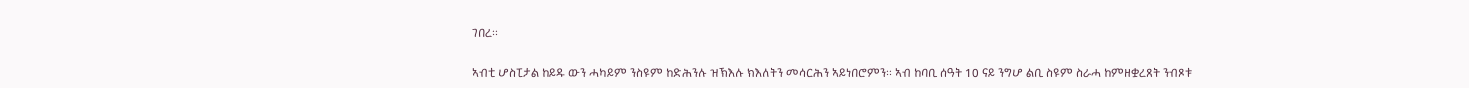ገበረ።

ኣብቲ ሆስፒታል ከይዱ ውን ሓካይም ንስዩም ከድሕንሉ ዝኽእሉ ክእለትን መሳርሕን ኣይነበሮምን። ኣብ ከባቢ ሰዓት 10 ናይ ንግሆ ልቢ ስዩም ስራሓ ከምዘቋረጸት ንብጾቱ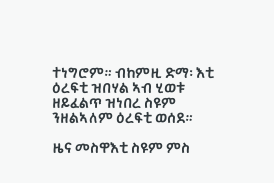ተነግሮም። ብከምዚ ድማ፡ እቲ ዕረፍቲ ዝበሃል ኣብ ሂወቱ ዘይፈልጥ ዝነበረ ስዩም ንዘልኣለም ዕረፍቲ ወሰደ።

ዜና መስዋእቲ ስዩም ምስ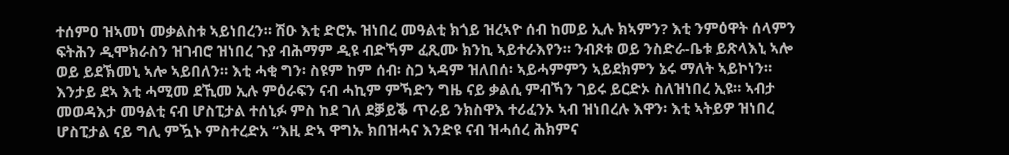ተሰምዐ ዝኣመነ መቃልስቱ ኣይነበረን። ሽዑ እቲ ድሮኡ ዝነበረ መዓልቲ ክጎይ ዝረኣዮ ሰብ ከመይ ኢሉ ክኣምን? እቲ ንምዕዋት ሰላምን ፍትሕን ዲሞክራስን ዝገብሮ ዝነበረ ጉያ ብሕማም ዲዩ ብድኻም ፈጺሙ ክንኪ ኣይተራእየን። ንብጾቱ ወይ ንስድራ-ቤቱ ይጽላእኒ ኣሎ ወይ ይደኽመኒ ኣሎ ኣይበለን። እቲ ሓቂ ግን፡ ስዩም ከም ሰብ፡ ስጋ ኣዳም ዝለበሰ፡ ኣይሓምምን ኣይደክምን ኔሩ ማለት ኣይኮነን። እንታይ ደኣ እቲ ሓሚመ ደኺመ ኢሉ ምዕራፍን ናብ ሓኪም ምኻድን ግዜ ናይ ቃልሲ ምብኻን ገይሩ ይርድኦ ስለዝነበረ ኢዩ። ኣብታ መወዳእታ መዓልቲ ናብ ሆስፒታል ተሰኒፉ ምስ ከደ ገለ ደቓይቕ ጥራይ ንክስዋእ ተሪፈንኦ ኣብ ዝነበረሉ እዋን፡ እቲ ኣትይዎ ዝነበረ ሆስፒታል ናይ ግሊ ምዃኑ ምስተረድአ “እዚ ድኣ ዋግኡ ክበዝሓና እንድዩ ናብ ዝሓሰረ ሕክምና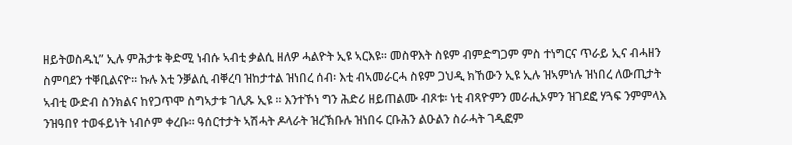ዘይትወስዱኒ” ኢሉ ምሕታቱ ቅድሚ ነብሱ ኣብቲ ቃልሲ ዘለዎ ሓልዮት ኢዩ ኣርእዩ። መስዋእት ስዩም ብምድግጋም ምስ ተነግርና ጥራይ ኢና ብሓዘን ስምባደን ተቐቢልናዮ። ኩሉ እቲ ንቓልሲ ብቐረባ ዝከታተል ዝነበረ ሰብ፡ እቲ ብኣመራርሓ ስዩም ጋህዲ ክኸውን ኢዩ ኢሉ ዝኣምነሉ ዝነበረ ለውጢታት ኣብቲ ውድብ ስንክልና ከየጋጥሞ ስግኣታቱ ገሊጹ ኢዩ ። እንተኾነ ግን ሕድሪ ዘይጠልሙ ብጾቱ፡ ነቲ ብጻዮምን መራሒኦምን ዝገደፎ ሃጓፍ ንምምላእ ንዝዓበየ ተወፋይነት ነብሶም ቀረቡ። ዓሰርተታት ኣሽሓት ዶላራት ዝረኽቡሉ ዝነበሩ ርቡሕን ልዑልን ስራሓት ገዲፎም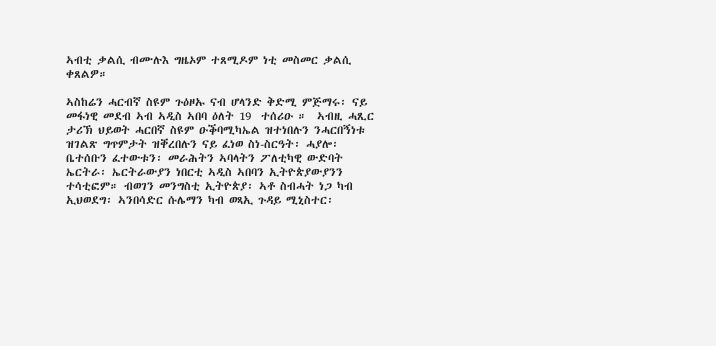ኣብቲ ቃልሲ ብሙሉእ ግዜኦም ተጸሚዶም ነቲ መስመር ቃልሲ ቀጸልዎ።

ኣስከሬን ሓርብኛ ስዩም ጉዕዞኡ ናብ ሆላንድ ቅድሚ ምጅማሩ፡ ናይ መፋነዊ መደብ ኣብ ኣዲስ ኣበባ ዕለት 19  ተሰሪዑ ።  ኣብዚ ሓጺር ታሪኽ ህይወት ሓርበኛ ስዩም ዑቕባሚካኤል ዝተነበሉን ንሓርበኝነቱ ዝገልጽ ግጥምታት ዝቐረበሉን ናይ ፈነወ ስነ-ስርዓት፡ ሓያሎ፡ ቤተሰቡን ፈተውቱን፡ መራሕትን ኣባላትን ፖለቲካዊ ውድባት ኤርትራ፡ ኤርትራውያን ነበርቲ ኣዲስ ኣበባን ኢትዮጵያውያንን ተሳቲፎም። ብወገን መንግስቲ ኢትዮጵያ፡ ኣቶ ስብሓት ነጋ ካብ ኢህወደግ፡ ኣንበሳድር ሱሌማን ካብ ወጻኢ ጉዳይ ሚኒስተር፡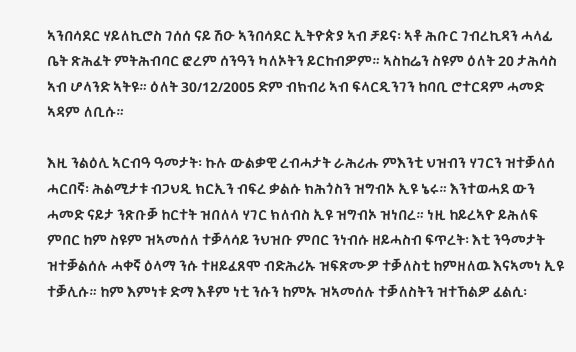ኣንበሳደር ሃይለኪሮስ ገሰሰ ናይ ሽዑ ኣንበሳደር ኢትዮጵያ ኣብ ቻይና፡ ኣቶ ሕቡር ገብረኪዳን ሓላፊ ቤት ጽሕፈት ምትሕብባር ፎረም ሰንዓን ካለኦትን ይርከብዎም። ኣስከሬን ስዩም ዕለት 20 ታሕሳስ ኣብ ሆላንድ ኣትዩ። ዕለት 30/12/2005 ድም ብክብሪ ኣብ ፍላርዲንገን ከባቢ ሮተርዳም ሓመድ ኣዳም ለቢሱ።

እዚ ንልዕሊ ኣርብዓ ዓመታት፡ ኩሉ ውልቃዊ ረብሓታት ራሕሪሑ ምእንቲ ህዝብን ሃገርን ዝተቓለሰ ሓርበኛ፡ ሕልሚታቱ ብጋህዲ ክርኢን ብፍረ ቃልሱ ክሕጎስን ዝግብኦ ኢዩ ኔሩ። እንተወሓደ ውን ሓመድ ናይታ ንጽቡቓ ከርተት ዝበለላ ሃገር ክለብስ ኢዩ ዝግብኦ ዝነበረ። ነዚ ከይረኣዮ ይሕለፍ ምበር ከም ስዩም ዝኣመሰለ ተቓላሳይ ንህዝቡ ምበር ንነብሱ ዘይሓስብ ፍጥረት፡ እቲ ንዓመታት ዝተቓልሰሉ ሓቀኛ ዕላማ ንሱ ተዘይፈጸሞ ብድሕሪኡ ዝፍጽሙዎ ተቓለስቲ ከምዘለዉ እናኣመነ ኢዩ ተቓሊሱ። ከም እምነቱ ድማ እቶም ነቲ ንሱን ከምኡ ዝኣመሰሉ ተቓለስትን ዝተኸልዎ ፈልሲ፡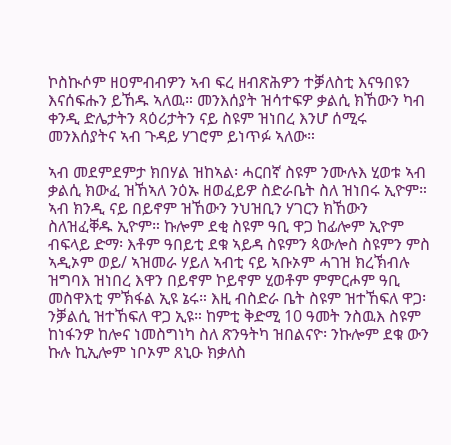ኮስኲሶም ዘዐምብብዎን ኣብ ፍረ ዘብጽሕዎን ተቓለስቲ እናዓበዩን እናሰፍሑን ይኸዱ ኣለዉ። መንእሰያት ዝሳተፍዎ ቃልሲ ክኸውን ካብ ቀንዲ ድሌታትን ጻዕሪታትን ናይ ስዩም ዝነበረ እንሆ ሰሚሩ መንእሰያትና ኣብ ጉዳይ ሃገሮም ይነጥፉ ኣለው።

ኣብ መደምደምታ ክበሃል ዝከኣል፡ ሓርበኛ ስዩም ንሙሉእ ሂወቱ ኣብ ቃልሲ ክውፈ ዝኸኣለ ንዕኡ ዘወፈይዎ ስድራቤት ስለ ዝነበሩ ኢዮም። ኣብ ክንዲ ናይ በይኖም ዝኸውን ንህዝቢን ሃገርን ክኸውን ስለዝፈቐዱ ኢዮም። ኩሎም ደቂ ስዩም ዓቢ ዋጋ ከፊሎም ኢዮም ብፍላይ ድማ፡ እቶም ዓበይቲ ደቁ ኣይዳ ስዩምን ጳውሎስ ስዩምን ምስ ኣዲኦም ወይ/ ኣዝመራ ሃይለ ኣብቲ ናይ ኣቡኦም ሓገዝ ክረኽብሉ ዝግባእ ዝነበረ እዋን በይኖም ኮይኖም ሂወቶም ምምርሖም ዓቢ መስዋእቲ ምኽፋል ኢዩ ኔሩ። እዚ ብስድራ ቤት ስዩም ዝተኸፍለ ዋጋ፡ ንቓልሲ ዝተኸፍለ ዋጋ ኢዩ። ከምቲ ቅድሚ 10 ዓመት ንስዉእ ስዩም ከነፋንዎ ከሎና ነመስግነካ ስለ ጽንዓትካ ዝበልናዮ፡ ንኩሎም ደቁ ውን ኩሉ ኪኢሎም ነቦኦም ጸኒዑ ክቃለስ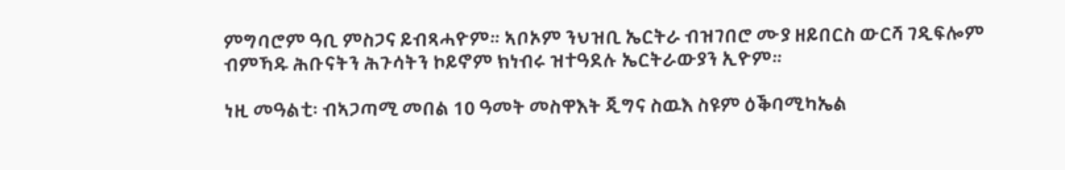ምግባሮም ዓቢ ምስጋና ይብጻሓዮም። ኣቦኦም ንህዝቢ ኤርትራ ብዝገበሮ ሙያ ዘይበርስ ውርሻ ገዲፍሎም ብምኻዱ ሕቡናትን ሕጉሳትን ኮይኖም ክነብሩ ዝተዓደሉ ኤርትራውያን ኢዮም።

ነዚ መዓልቲ፡ ብኣጋጣሚ መበል 10 ዓመት መስዋእት ጂግና ስዉእ ስዩም ዕቕባሚካኤል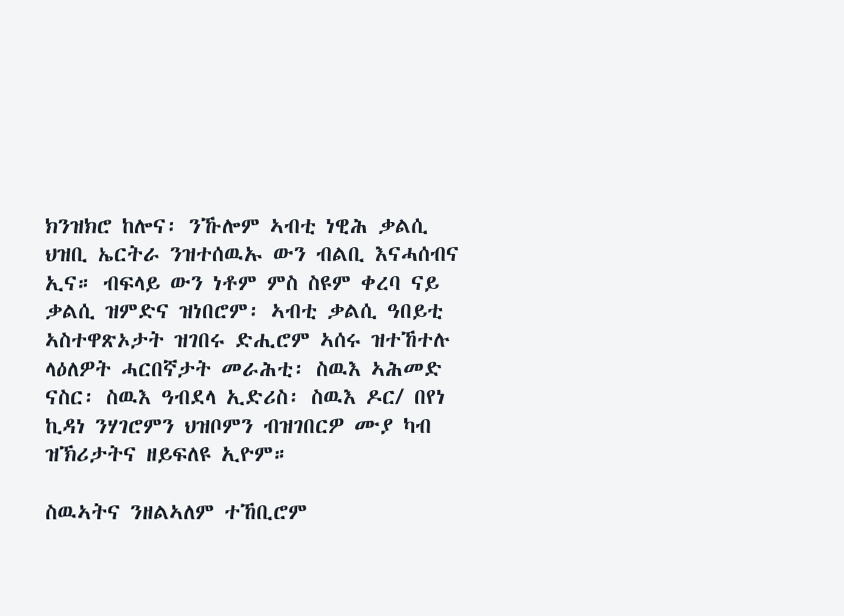ክንዝክሮ ከሎና፡ ንኹሎም ኣብቲ ነዊሕ ቃልሲ ህዝቢ ኤርትራ ንዝተሰዉኡ ውን ብልቢ እናሓሰብና ኢና። ብፍላይ ውን ነቶም ምስ ስዩም ቀረባ ናይ ቃልሲ ዝምድና ዝነበሮም፡ ኣብቲ ቃልሲ ዓበይቲ ኣስተዋጽኦታት ዝገበሩ ድሒሮም ኣሰሩ ዝተኸተሉ ላዕለዎት ሓርበኛታት መራሕቲ፡ ስዉእ ኣሕመድ ናስር፡ ስዉእ ዓብደላ ኢድሪስ፡ ስዉእ ዶር/ በየነ ኪዳነ ንሃገሮምን ህዝቦምን ብዝገበርዎ ሙያ ካብ ዝኽሪታትና ዘይፍለዩ ኢዮም።

ስዉኣትና ንዘልኣለም ተኸቢሮም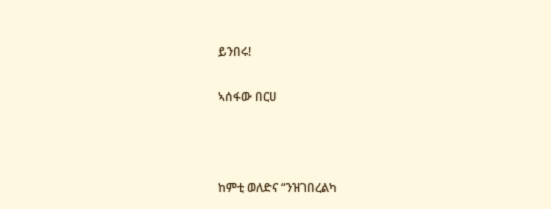ይንበሩ!

ኣሰፋው በርሀ



ከምቲ ወለድና “ንዝገበረልካ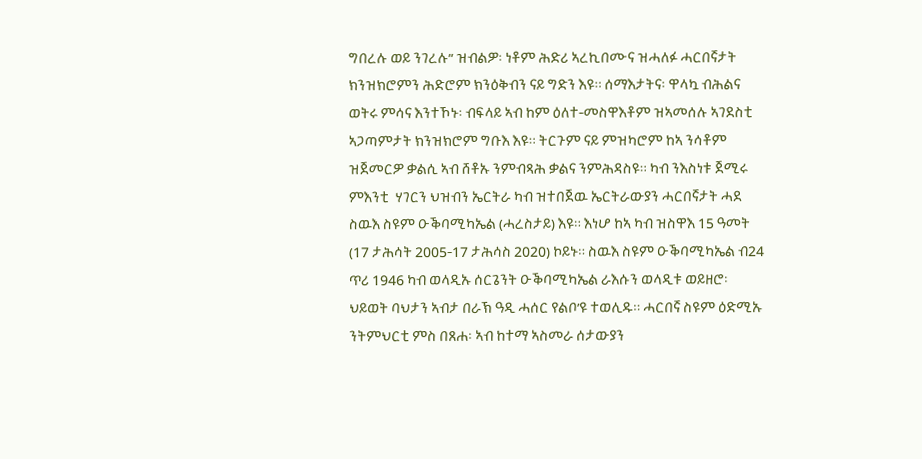ግበረሉ ወይ ንገረሉ” ዝብልዎ፡ ነቶም ሕድሪ ኣረኪበሙና ዝሓለፉ ሓርበኛታት ክንዝክሮምን ሕድሮም ክንዕቅብን ናይ ግድን እዩ። ሰማእታትና፡ ዋላኳ ብሕልና ወትሩ ምሳና እንተኾኑ፡ ብፍላይ ኣብ ከም ዕለተ-መስዋእቶም ዝኣመሰሉ ኣገደስቲ ኣጋጣምታት ክንዝክሮም ግቡእ እዩ። ትርጉም ናይ ምዝካሮም ከኣ ንሳቶም ዝጀመርዎ ቃልሲ ኣብ ሸቶኡ ንምብጻሕ ቃልና ንምሕዳስዩ። ካብ ንእስነቱ ጀሚሩ ምእንቲ  ሃገርን ህዝብን ኤርትራ ካብ ዝተበጀዉ ኤርትራውያን ሓርበኛታት ሓደ ስዉእ ስዩም ዑቕባሚካኤል (ሓረስታይ) እዩ። እነሆ ከኣ ካብ ዝስዋእ 15 ዓመት (17 ታሕሳት 2005-17 ታሕሳስ 2020) ኮይኑ። ስዉእ ስዩም ዑቕባሚካኤል ብ24 ጥሪ 1946 ካብ ወላዲኡ ሰርጌንት ዑቕባሚካኤል ራእሱን ወላዲቱ ወይዘሮ፡ ህይወት ባህታን ኣብታ በራኽ ዓዲ ሓሰር የልቦ’ዩ ተወሊዱ። ሓርበኛ ስዩም ዕድሚኡ ንትምህርቲ ምስ በጸሐ፡ ኣብ ከተማ ኣስመራ ሰታውያን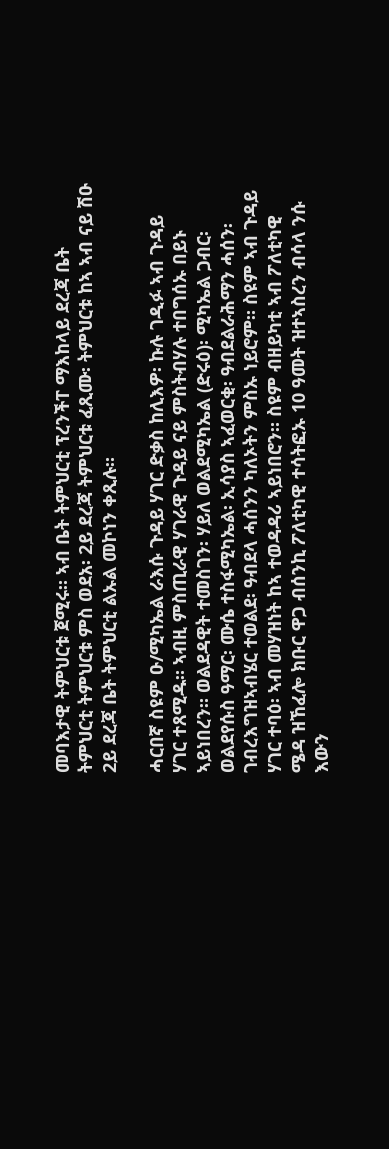መባእታዊ ትምህርቱ ጀሚሩ። ኣብ ቤት ትምህርቲ ፕረንችፐ ማእከላይ ደረጃ ቤት ትምህርቲ ትምህርቱ ምስ ወደአ፡ 2ይ ደረጃ ትምህርቱ ፈጺሙ፡ ትምህርቱ ከኣ ኣብ ናይ ሽዑ 2ይ ደረጃ ቤት ትምህርቲ ልኡል መኮነን ቀጺሉ።

ሓርበኛ ስዩም ዑ/ሚካኤል ራእሱ ጉዳይ ሃገር ድቃስ ከሊእዎ፡ ኩሉ ገዲፉ ኣብ ጉዳይ ሃገር ተጸሚዱ። ኣብዚ ምስጢራዊ ሃገራዊ ጉዳይ ናይ ምስትብሃሉ ተበግሰኡ በይኑ ኣይነበረን። ወልደዳዊት ተመስገን፡ ሃይለ ወልደሚካኤል (ድሩዕ)፡ ሚካኤል ጋብር፡ ወልደየሱስ ዓማር፡ ሙሴ ተስፋሚካኤል፡ ኢሳያስ ኣፈወርቂ፡ ዓብደልራሕማን ሓሰን፡ ገብረእግዝኣብሄር ተወልደ፡ ዓብደላ ሓሰንን ካለኦትን ምስኡ ነይሮም። ስዩም ኣብ ጉዳይ ሃገር ተባዕ፡ ኣብ መሃዝነት ከኣ ተወዳዳሪ ኣይነበሮን። ስዩም ብዘይካቲ ኣብ ፖለቲካዊ ሜዳ ዝኸፈሎ ክቡር ዋጋ ብሰንኪ ፖለቲካዊ ተሳትፎኡ 10 ዓመት ዝተኣስረን ብሳላ ንሱ እውን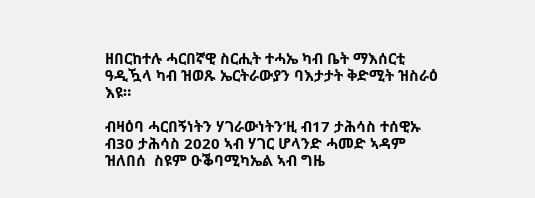ዘበርከተሉ ሓርበኛዊ ስርሒት ተሓኤ ካብ ቤት ማእሰርቲ ዓዲዃላ ካብ ዝወጹ ኤርትራውያን ባእታታት ቅድሚት ዝስራዕ እዩ።

ብዛዕባ ሓርበኝነትን ሃገራውነትን’ዚ ብ17 ታሕሳስ ተሰዊኡ ብ30 ታሕሳስ 2020 ኣብ ሃገር ሆላንድ ሓመድ ኣዳም ዝለበሰ  ስዩም ዑቕባሚካኤል ኣብ ግዜ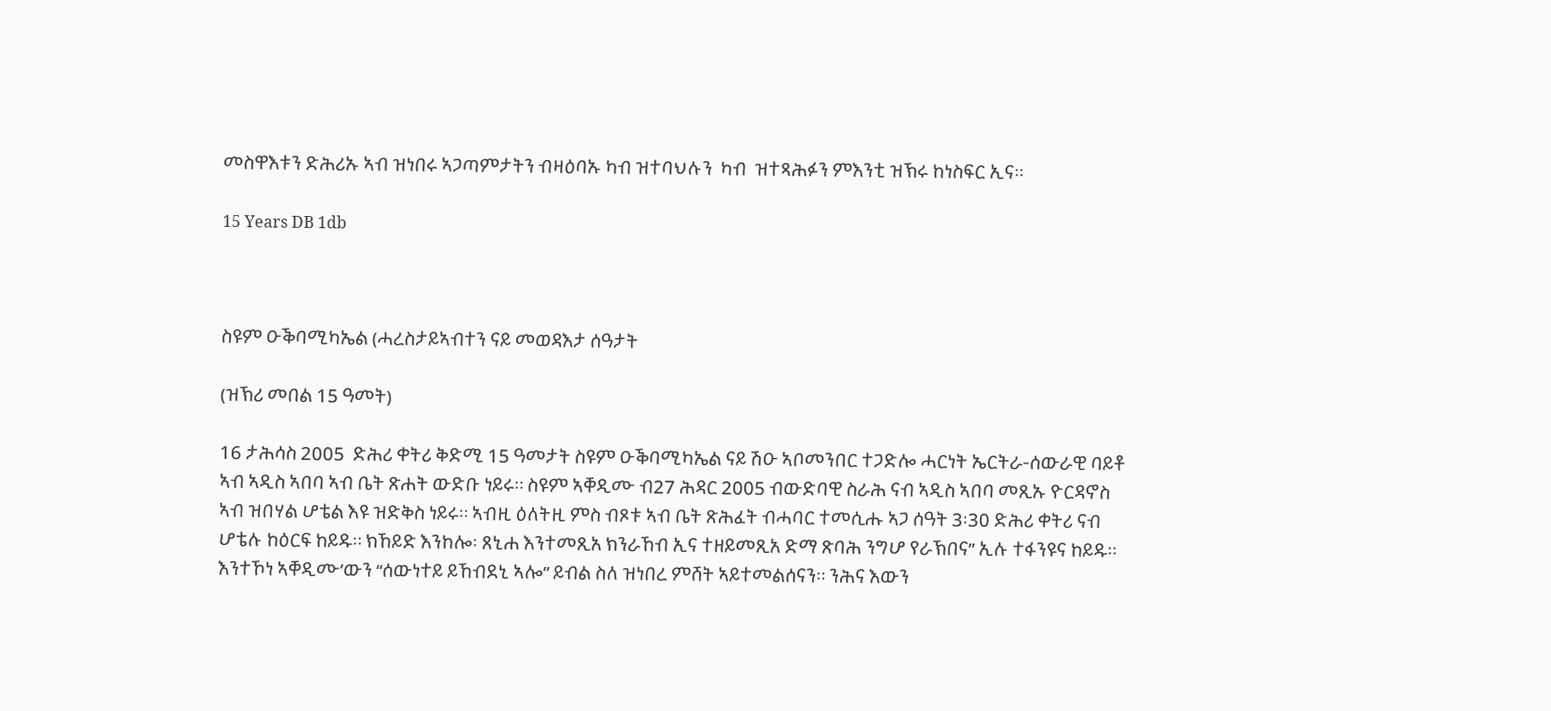መስዋእቱን ድሕሪኡ ኣብ ዝነበሩ ኣጋጣምታትን ብዛዕባኡ ካብ ዝተባህሉን  ካብ  ዝተጻሕፉን ምእንቲ ዝኽሩ ከነስፍር ኢና።

15 Years DB 1db



ስዩም ዑቕባሚካኤል (ሓረስታይኣብተን ናይ መወዳእታ ሰዓታት

(ዝኽሪ መበል 15 ዓመት)

16 ታሕሳስ 2005  ድሕሪ ቀትሪ ቅድሚ 15 ዓመታት ስዩም ዑቕባሚካኤል ናይ ሽዑ ኣቦመንበር ተጋድሎ ሓርነት ኤርትራ-ሰውራዊ ባይቶ ኣብ ኣዲስ ኣበባ ኣብ ቤት ጽሐት ውድቡ ነይሩ። ስዩም ኣቐዲሙ ብ27 ሕዳር 2005 ብውድባዊ ስራሕ ናብ ኣዲስ ኣበባ መጺኡ ዮርዳኖስ ኣብ ዝበሃል ሆቴል እዩ ዝድቅስ ነይሩ። ኣብዚ ዕለትዚ ምስ ብጾቱ ኣብ ቤት ጽሕፈት ብሓባር ተመሲሑ ኣጋ ሰዓት 3፡30 ድሕሪ ቀትሪ ናብ ሆቴሉ ከዕርፍ ከይዱ። ክኸይድ እንከሎ፡ ጸኒሐ እንተመጺአ ክንራኸብ ኢና ተዘይመጺአ ድማ ጽባሕ ንግሆ የራኽበና” ኢሉ ተፋንዩና ከይዱ። እንተኾነ ኣቐዲሙ’ውን “ሰውነተይ ይኸብደኒ ኣሎ” ይብል ስለ ዝነበረ ምሸት ኣይተመልሰናን። ንሕና እውን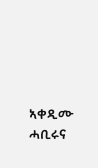ኣቀዲሙ ሓቢሩና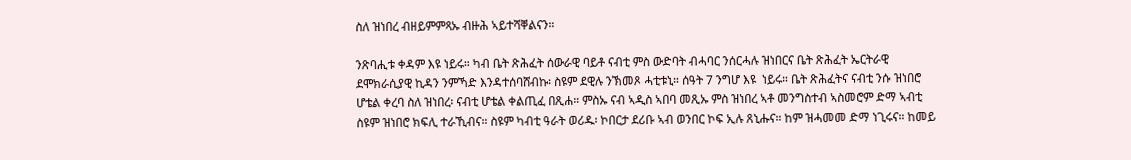ስለ ዝነበረ ብዘይምምጻኡ ብዙሕ ኣይተሻቐልናን።

ንጽባሒቱ ቀዳም እዩ ነይሩ። ካብ ቤት ጽሕፈት ሰውራዊ ባይቶ ናብቲ ምስ ውድባት ብሓባር ንሰርሓሉ ዝነበርና ቤት ጽሕፈት ኤርትራዊ ደሞክራሲያዊ ኪዳን ንምኻድ እንዳተሰባሸብኩ፡ ስዩም ደዊሉ ንኽመጾ ሓቲቱኒ። ሰዓት 7 ንግሆ እዩ  ነይሩ። ቤት ጽሕፈትና ናብቲ ንሱ ዝነበሮ ሆቴል ቀረባ ስለ ዝነበረ፡ ናብቲ ሆቴል ቀልጢፈ በጺሐ። ምስኡ ናብ ኣዲስ ኣበባ መጺኡ ምስ ዝነበረ ኣቶ መንግስተብ ኣስመሮም ድማ ኣብቲ ስዩም ዝነበሮ ክፍሊ ተራኺብና። ስዩም ካብቲ ዓራት ወሪዱ፡ ኮበርታ ደሪቡ ኣብ ወንበር ኮፍ ኢሉ ጸኒሑና። ከም ዝሓመመ ድማ ነጊሩና። ከመይ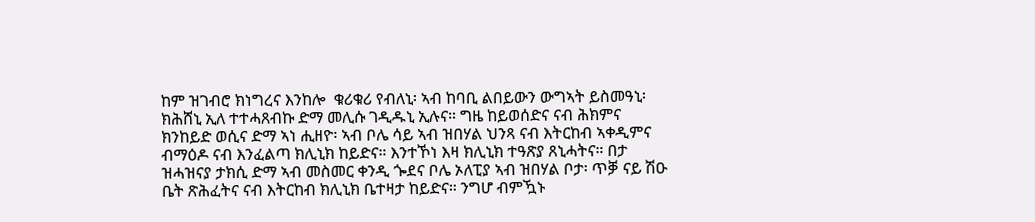ከም ዝገብሮ ክነግረና እንከሎ  ቁሪቁሪ የብለኒ፡ ኣብ ከባቢ ልበይውን ውግኣት ይስመዓኒ፡ ክሕሸኒ ኢለ ተተሓጸብኩ ድማ መሊሱ ገዲዱኒ ኢሉና። ግዜ ከይወሰድና ናብ ሕክምና ክንከይድ ወሲና ድማ ኣነ ሒዘዮ፡ ኣብ ቦሌ ሳይ ኣብ ዝበሃል ህንጻ ናብ እትርከብ ኣቀዲምና ብማዕዶ ናብ እንፈልጣ ክሊኒክ ከይድና። እንተኾነ እዛ ክሊኒክ ተዓጽያ ጸኒሓትና። በታ ዝሓዝናያ ታክሲ ድማ ኣብ መስመር ቀንዲ ጐደና ቦሌ ኦለፒያ ኣብ ዝበሃል ቦታ፡ ጥቓ ናይ ሽዑ ቤት ጽሕፈትና ናብ እትርከብ ክሊኒክ ቤተዛታ ከይድና። ንግሆ ብምዃኑ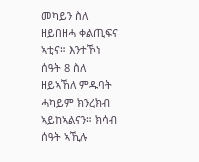መካይን ስለ ዘይበዘሓ ቀልጢፍና ኣቲና። እንተኾነ ሰዓት 8 ስለ ዘይኣኸለ ምዱባት ሓካይም ክንረክብ ኣይከኣልናን። ክሳብ ሰዓት ኣኺሉ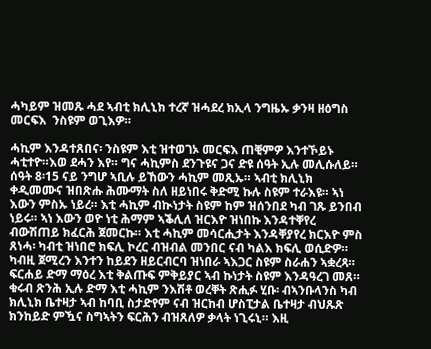ሓካይም ዝመጹ ሓደ ኣብቲ ክሊኒክ ተረኛ ዝሓደረ ክኢላ ንግዜኡ ቃንዛ ዘዕግስ መርፍእ  ንስዩም ወጊእዎ።

ሓኪም እንዳተጸበና፡ ንስዩም እቲ ዝተወገኦ መርፍእ ጠቒምዎ እንተኾይኑ ሓቲተዮ።እወ ደሓን እየ። ግና ሓኪምስ ደንጉዩና ጋና ድዩ ሰዓት ኢሉ መሊሱለይ። ሰዓት 8፡15 ናይ ንግሆ ኣቢሉ ይኸውን ሓኪም መጺኡ። ኣብቲ ክሊኒክ ቀዲመሙና ዝበጽሑ ሕሙማት ስለ ዘይነበሩ ቅድሚ ኩሉ ስዩም ተራእዩ። ኣነ እውን ምስኡ ነይረ። እቲ ሓኪም ብኲነታት ስዩም ከም ዝሰንበደ ካብ ገጹ ይንበብ ነይሩ። ኣነ እውን ወዮ ነቲ ሕማም ኣቕሊለ ዝርእዮ ዝነበኩ እንዳተቐየረ ብውሽጠይ ክፈርሕ ጀመርኩ። እቲ ሓኪም መሳርሒታት እንዳቐያየረ ክርእዮ ምስ ጸነሓ፡ ካብቲ ዝነበሮ ክፍሊ ኮረር ብዝብል መንበር ናብ ካልእ ክፍሊ ወሲድዎ። ካብዚ ጀሚረን እንተን ከይደን ዘይርብርባ ዝነበራ ኣእጋር ስዩም ስራሐን ኣቋረጻ። ፍርሐይ ድማ ማዕረ እቲ ቅልጡፍ ምቅይያር ኣብ ኩነታት ስዩም እንዳዓረገ መጸ። ቁሩብ ጽንሕ ኢሉ ድማ እቲ ሓኪም ንእሽቶ ወረቐት ጽሒፉ ሂቡ፡ ብኣንቡላንስ ካብ ክሊኒክ ቤተዛታ ኣብ ከባቢ ስታድየም ናብ ዝርከብ ሆስፒታል ቤተዛታ ብህጹጽ ክንከይድ ምዃና ስግኣትን ፍርሕን ብዝጸለዎ ቃላት ነጊሩኒ። እዚ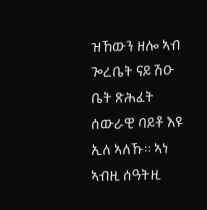ዝኸውን ዘሎ ኣብ ጐረቤት ናይ ሽዑ ቤት ጽሕፈት ሰውራዊ ባይቶ እዩ ኢለ ኣለኹ። ኣነ ኣብዚ ሰዓትዚ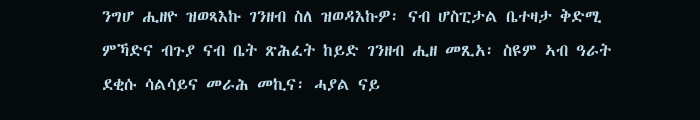ንግሆ ሒዘዮ ዝወጻእኩ ገንዘብ ስለ ዝወዳእኩዎ፡ ናብ ሆስፒታል ቤተዛታ ቅድሚ ምኻድና ብጉያ ናብ ቤት ጽሕፈት ከይድ ገንዘብ ሒዘ መጺአ፡ ስዩም ኣብ ዓራት ደቂሱ ሳልሳይና መራሕ መኪና፡ ሓያል ናይ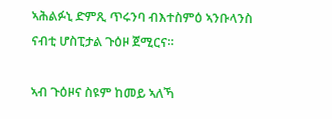ኣሕልፉኒ ድምጺ ጥሩንባ ብእተስምዕ ኣንቡላንስ ናብቲ ሆስፒታል ጉዕዞ ጀሚርና።

ኣብ ጉዕዞና ስዩም ከመይ ኣለኻ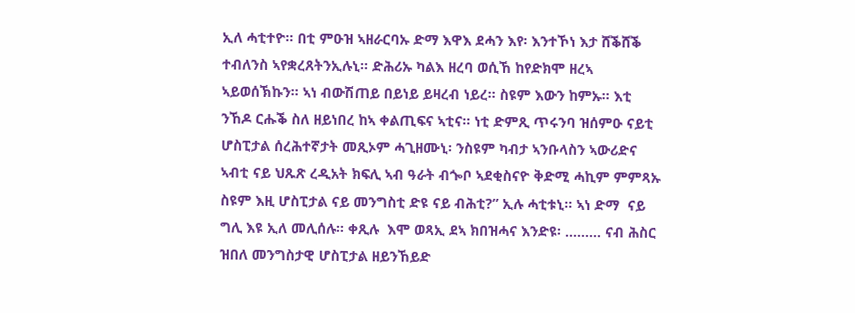ኢለ ሓቲተዮ። በቲ ምዑዝ ኣዘራርባኡ ድማ እዋእ ደሓን እየ፡ እንተኾነ እታ ሸቕሸቕ ተብለንስ ኣየቋረጸትንኢሉኒ። ድሕሪኡ ካልእ ዘረባ ወሲኸ ከየድክሞ ዘረኣ ኣይወሰኽኩን። ኣነ ብውሽጠይ በይነይ ይዛረብ ነይረ። ስዩም እውን ከምኡ። እቲ ንኸዶ ርሑቕ ስለ ዘይነበረ ከኣ ቀልጢፍና ኣቲና። ነቲ ድምጺ ጥሩንባ ዝሰምዑ ናይቲ ሆስፒታል ሰረሕተኛታት መጺኦም ሓጊዘሙኒ፡ ንስዩም ካብታ ኣንቡላስን ኣውሪድና ኣብቲ ናይ ህጹጽ ረዲአት ክፍሊ ኣብ ዓራት ብጐቦ ኣደቂስናዮ ቅድሚ ሓኪም ምምጻኡ ስዩም እዚ ሆስፒታል ናይ መንግስቲ ድዩ ናይ ብሕቲ?” ኢሉ ሓቲቱኒ። ኣነ ድማ  ናይ ግሊ እዩ ኢለ መሊሰሉ። ቀጺሉ  እሞ ወጻኢ ደኣ ክበዝሓና እንድዩ፡ ……… ናብ ሕስር ዝበለ መንግስታዊ ሆስፒታል ዘይንኸይድ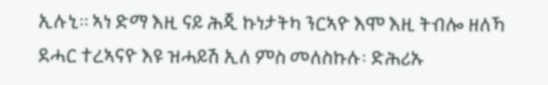ኢሉኒ። ኣነ ድማ እዚ ናይ ሕጂ ኩነታትካ ንርኣዮ እሞ እዚ ትብሎ ዘለኻ ደሓር ተረኣናዮ እዩ ዝሓይሽ ኢለ ምስ መለስኩሉ፡ ድሕሪኡ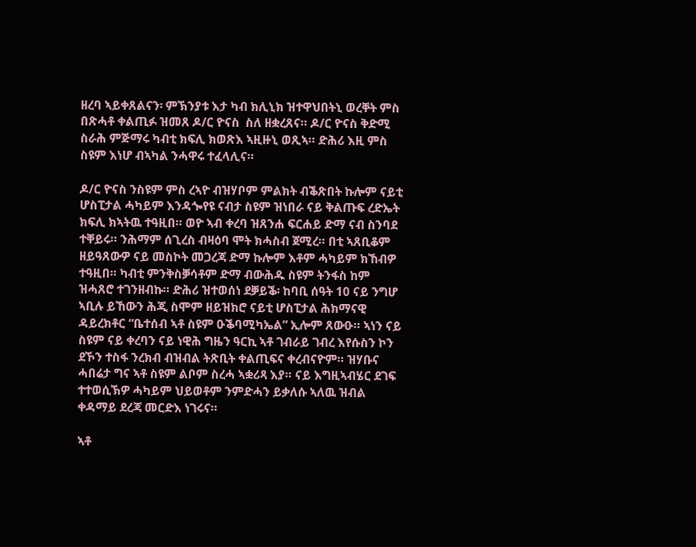ዘረባ ኣይቀጸልናን፡ ምኽንያቱ እታ ካብ ክሊኒክ ዝተዋህበትኒ ወረቐት ምስ በጽሓቶ ቀልጢፉ ዝመጸ ዶ/ር ዮናስ  ስለ ዘቋረጸና። ዶ/ር ዮናስ ቅድሚ ስራሕ ምጅማሩ ካብቲ ክፍሊ ክወጽእ ኣዚዙኒ ወጺኣ። ድሕሪ እዚ ምስ ስዩም እነሆ ብኣካል ንሓዋሩ ተፈላሊና።

ዶ/ር ዮናስ ንስዩም ምስ ረኣዮ ብዝሃቦም ምልክት ብቕጽበት ኩሎም ናይቲ ሆስፒታል ሓካይም እንዳጐየዩ ናብታ ስዩም ዝነበራ ናይ ቅልጡፍ ረድኤት ክፍሊ ክኣትዉ ተዓዚበ። ወዮ ኣብ ቀረባ ዝጸንሐ ፍርሐይ ድማ ናብ ስንባደ ተቐይሩ። ንሕማም ሰጊረስ ብዛዕባ ሞት ክሓስብ ጀሚረ። በቲ ኣጸቢቆም ዘይዓጸውዎ ናይ መስኮት መጋረጃ ድማ ኩሎም እቶም ሓካይም ክኸብዎ ተዓዚበ። ካብቲ ምንቅስቓሳቶም ድማ ብውሕዱ ስዩም ትንፋስ ከም ዝሓጸሮ ተገንዘብኩ። ድሕሪ ዝተወሰነ ደቓይቕ፡ ከባቢ ሰዓት 10 ናይ ንግሆ ኣቢሉ ይኸውን ሕጂ ስሞም ዘይዝክሮ ናይቲ ሆስፒታል ሕክማናዊ ዳይረክቶር “ቤተሰብ ኣቶ ስዩም ዑቕባሚካኤል” ኢሎም ጸውዑ። ኣነን ናይ ስዩም ናይ ቀረባን ናይ ነዊሕ ግዜን ዓርኪ ኣቶ ገብራይ ገብረ እየሱስን ኮን ደኾን ተስፋ ንረክብ ብዝብል ትጽቢት ቀልጢፍና ቀረብናዮም። ዝሃቡና ሓበሬታ ግና ኣቶ ስዩም ልቦም ስረሓ ኣቋሪጻ እያ። ናይ እግዚኣብሄር ደገፍ ተተወሲኽዎ ሓካይም ህይወቶም ንምድሓን ይቃለሱ ኣለዉ ዝብል ቀዳማይ ደረጃ መርድእ ነገሩና።

ኣቶ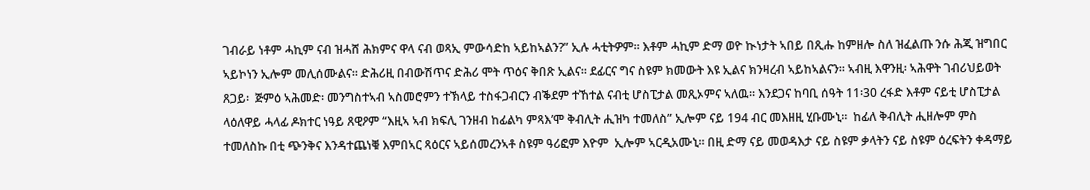ገብራይ ነቶም ሓኪም ናብ ዝሓሸ ሕክምና ዋላ ናብ ወጻኢ ምውሳድከ ኣይከኣልን?” ኢሉ ሓቲትዎም። እቶም ሓኪም ድማ ወዮ ኲነታት ኣበይ በጺሑ ከምዘሎ ስለ ዝፈልጡ ንሱ ሕጂ ዝግበር ኣይኮነን ኢሎም መሊሰሙልና። ድሕሪዚ በብውሽጥና ድሕሪ ሞት ጥዕና ቅበጽ ኢልና። ደፊርና ግና ስዩም ክመውት እዩ ኢልና ክንዛረብ ኣይከኣልናን። ኣብዚ እዋንዚ፡ ኣሕዋት ገብሪህይወት ጸጋይ፡  ጅምዕ ኣሕመድ፡ መንግስተኣብ ኣስመሮምን ተኽላይ ተስፋጋብርን ብቕደም ተኸተል ናብቲ ሆስፒታል መጺኦምና ኣለዉ። እንደጋና ከባቢ ሰዓት 11፡30 ረፋድ እቶም ናይቲ ሆስፒታል ላዕለዋይ ሓላፊ ዶክተር ነዓይ ጸዊዖም “እዚኣ ኣብ ክፍሊ ገንዘብ ከፊልካ ምጻእ’ሞ ቅብሊት ሒዝካ ተመለስ” ኢሎም ናይ 194 ብር መእዘዚ ሂቡሙኒ።  ከፊለ ቅብሊት ሒዘሎም ምስ ተመለስኩ በቲ ጭንቅና እንዳተጨነቑ እምበኣር ጻዕርና ኣይሰመረንኣቶ ስዩም ዓሪፎም እዮም  ኢሎም ኣርዲአሙኒ። በዚ ድማ ናይ መወዳእታ ናይ ስዩም ቃላትን ናይ ስዩም ዕረፍትን ቀዳማይ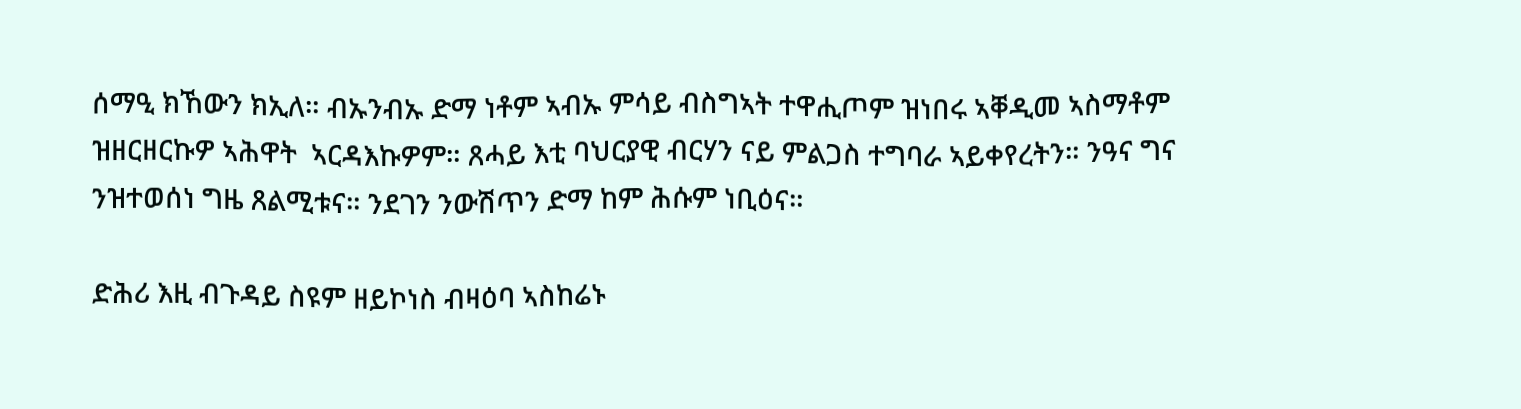ሰማዒ ክኸውን ክኢለ። ብኡንብኡ ድማ ነቶም ኣብኡ ምሳይ ብስግኣት ተዋሒጦም ዝነበሩ ኣቐዲመ ኣስማቶም ዝዘርዘርኩዎ ኣሕዋት  ኣርዳእኩዎም። ጸሓይ እቲ ባህርያዊ ብርሃን ናይ ምልጋስ ተግባራ ኣይቀየረትን። ንዓና ግና ንዝተወሰነ ግዜ ጸልሚቱና። ንደገን ንውሽጥን ድማ ከም ሕሱም ነቢዕና።

ድሕሪ እዚ ብጉዳይ ስዩም ዘይኮነስ ብዛዕባ ኣስከሬኑ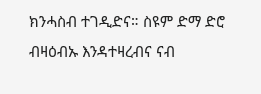ክንሓስብ ተገዲድና። ስዩም ድማ ድሮ ብዛዕብኡ እንዳተዛረብና ናብ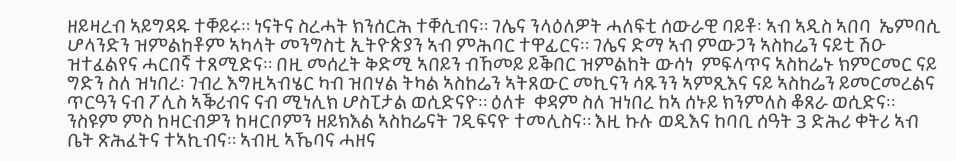ዘይዛረብ ኣይግዳዱ ተቐይሩ። ነናትና ስረሓት ክንሰርሕ ተቐሲብና። ገሌና ንላዕለዎት ሓለፍቲ ሰውራዊ ባይቶ፡ ኣብ ኣዲስ ኣበባ  ኤምባሲ ሆላንድን ዝምልከቶም ኣካላት መንግስቲ ኢትዮጵያን ኣብ ምሕባር ተዋፊርና። ገሌና ድማ ኣብ ምውጋን ኣስከሬን ናይቲ ሽዑ ዝተፈልየና ሓርበኛ ተጸሚድና። በዚ መሰረት ቅድሚ ኣበይን ብኸመይ ይቕበር ዝምልከት ውሳነ  ምፍላጥና ኣስከሬኑ ክምርመር ናይ ግድን ስለ ዝነበረ፡ ገብረ እግዚኣብሄር ካብ ዝበሃል ትካል ኣስከሬን ኣትጸውር መኪናን ሳጹንን ኣምጺእና ናይ ኣስከሬን ይመርመረልና ጥርዓን ናብ ፖሊስ ኣቕሪብና ናብ ሚነሊክ ሆስፒታል ወሲድናዮ። ዕለቱ  ቀዳም ስለ ዝነበረ ከኣ ሰኑይ ክንምለስ ቆጸራ ወሲድና። ንስዩም ምስ ከዛርብዎን ከዛርቦምን ዘይክእል ኣስከሬናት ገዲፍናዮ ተመሊስና። እዚ ኩሉ ወዲእና ከባቢ ሰዓት 3 ድሕሪ ቀትሪ ኣብ ቤት ጽሕፈትና ተኣኪብና። ኣብዚ ኣኼባና ሓዘና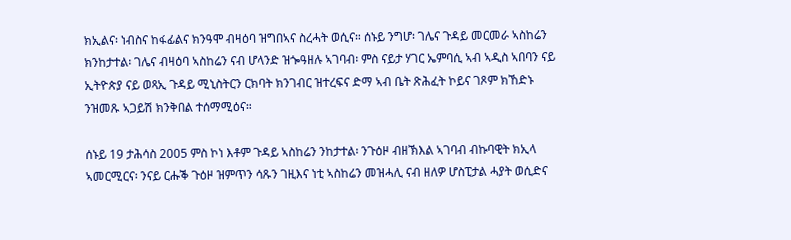ክኢልና፡ ነብስና ከፋፊልና ክንዓሞ ብዛዕባ ዝግበኣና ስረሓት ወሲና። ሰኑይ ንግሆ፡ ገሌና ጉዳይ መርመራ ኣስከሬን ክንከታተል፡ ገሌና ብዛዕባ ኣስከሬን ናብ ሆላንድ ዝጐዓዘሉ ኣገባብ፡ ምስ ናይታ ሃገር ኤምባሲ ኣብ ኣዲስ ኣበባን ናይ ኢትዮጵያ ናይ ወጻኢ ጉዳይ ሚኒስትርን ርክባት ክንገብር ዝተረፍና ድማ ኣብ ቤት ጽሕፈት ኮይና ገጾም ክኸድኑ ንዝመጹ ኣጋይሽ ክንቅበል ተሰማሚዕና።

ሰኑይ 19 ታሕሳስ 2005 ምስ ኮነ እቶም ጉዳይ ኣስከሬን ንከታተል፡ ንጉዕዞ ብዘኽእል ኣገባብ ብኩባዊት ክኢላ ኣመርሚርና፡ ንናይ ርሑቕ ጉዕዞ ዝምጥን ሳጹን ገዚእና ነቲ ኣስከሬን መዝሓሊ ናብ ዘለዎ ሆስፒታል ሓያት ወሲድና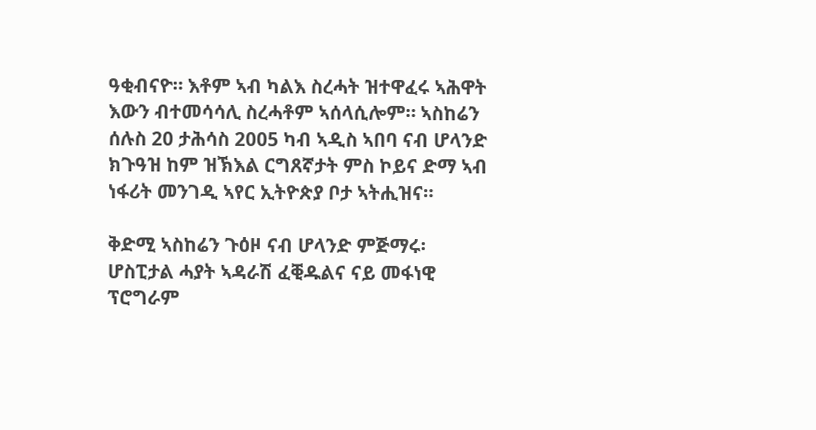ዓቂብናዮ። እቶም ኣብ ካልእ ስረሓት ዝተዋፈሩ ኣሕዋት እውን ብተመሳሳሊ ስረሓቶም ኣሰላሲሎም። ኣስከሬን ሰሉስ 20 ታሕሳስ 2005 ካብ ኣዲስ ኣበባ ናብ ሆላንድ ክጉዓዝ ከም ዝኽእል ርግጸኛታት ምስ ኮይና ድማ ኣብ ነፋሪት መንገዲ ኣየር ኢትዮጵያ ቦታ ኣትሒዝና።

ቅድሚ ኣስከሬን ጉዕዞ ናብ ሆላንድ ምጅማሩ፡ ሆስፒታል ሓያት ኣዳራሽ ፈቒዱልና ናይ መፋነዊ ፕሮግራም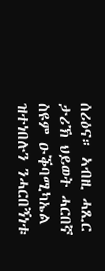ሰሪዕና። ኣብዚ ሓጺር ታሪኽ ህይወት ሓርበኛ ስዩም ዑቕባሚካኤል ዝተነበሉን ንሓርበኝነቱ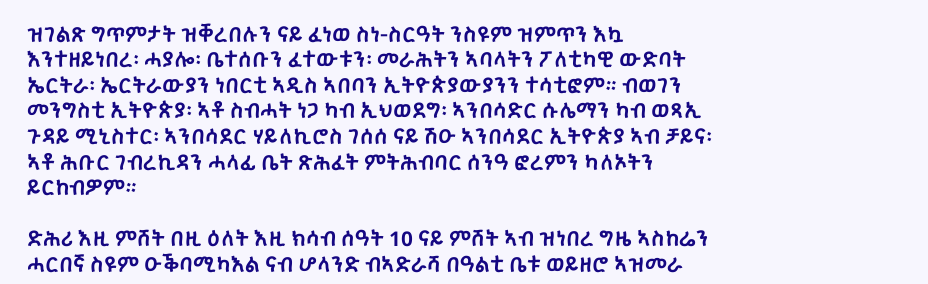ዝገልጽ ግጥምታት ዝቐረበሉን ናይ ፈነወ ስነ-ስርዓት ንስዩም ዝምጥን እኳ እንተዘይነበረ፡ ሓያሎ፡ ቤተሰቡን ፈተውቱን፡ መራሕትን ኣባላትን ፖለቲካዊ ውድባት ኤርትራ፡ ኤርትራውያን ነበርቲ ኣዲስ ኣበባን ኢትዮጵያውያንን ተሳቲፎም። ብወገን መንግስቲ ኢትዮጵያ፡ ኣቶ ስብሓት ነጋ ካብ ኢህወደግ፡ ኣንበሳድር ሱሌማን ካብ ወጻኢ ጉዳይ ሚኒስተር፡ ኣንበሳደር ሃይለኪሮስ ገሰሰ ናይ ሽዑ ኣንበሳደር ኢትዮጵያ ኣብ ቻይና፡ ኣቶ ሕቡር ገብረኪዳን ሓላፊ ቤት ጽሕፈት ምትሕብባር ሰንዓ ፎረምን ካለኦትን ይርከብዎም።

ድሕሪ እዚ ምሸት በዚ ዕለት እዚ ክሳብ ሰዓት 10 ናይ ምሸት ኣብ ዝነበረ ግዜ ኣስከሬን ሓርበኛ ስዩም ዑቕባሚካእል ናብ ሆላንድ ብኣድራሻ በዓልቲ ቤቱ ወይዘሮ ኣዝመራ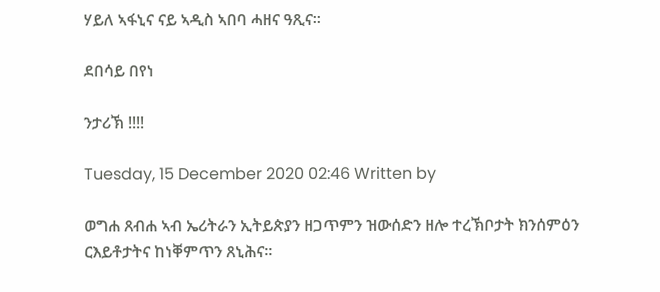ሃይለ ኣፋኒና ናይ ኣዲስ ኣበባ ሓዘና ዓጺና።

ደበሳይ በየነ

ንታሪኽ !!!!

Tuesday, 15 December 2020 02:46 Written by

ወግሐ ጸብሐ ኣብ ኤሪትራን ኢትይጵያን ዘጋጥምን ዝውሰድን ዘሎ ተረኽቦታት ክንሰምዕን ርእይቶታትና ከነቐምጥን ጸኒሕና።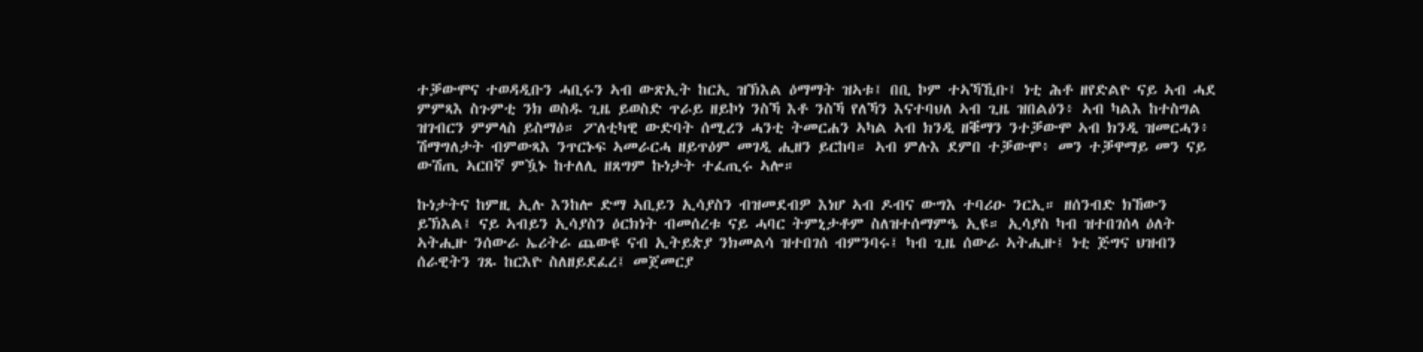ተቓውሞና ተወዳዲቡን ሓቢሩን ኣብ ውጽኢት ከርኢ ዝኽእል ዕማማት ዝኣቱ፤ በቢ ኮም ተኣኻኺቡ፤ ነቲ ሕቶ ዘየድልዮ ናይ ኣብ ሓደ ምምጻእ ስጉምቲ ንክ ወስዱ ጊዜ ይወስድ ጥራይ ዘይኮነ ንስኻ እቶ ንስኻ የለኻን እናተባህለ ኣብ ጊዜ ዝበልዕን፥ ኣብ ካልእ ከተስግል ዝገብርን ምምላስ ይስማዕ። ፖለቲካዊ ውድባት ሰሚረን ሓንቲ ትመርሐን ኣካል ኣብ ክንዲ ዘቑማን ንተቓውሞ ኣብ ክንዲ ዝመርሓን፥ ሽማግለታት ብምውጻእ ንጥርኑፍ ኣመራርሓ ዘይጥዕም መገዲ ሒዘን ይርከባ። ኣብ ምሉእ ደምበ ተቓውሞ፥ መን ተቓዋማይ መን ናይ ውሽጢ ኣርበኛ ምዃኑ ከተለሊ ዘጸግም ኩነታት ተፈጢሩ ኣሎ።

ኩነታትና ከምዚ ኢሉ እንከሎ ድማ ኣቢይን ኢሳያስን ብዝመደብዎ እነሆ ኣብ ዶብና ውግእ ተባሪዑ ንርኢ። ዘሰንብድ ክኸውን ይኽእል፤ ናይ ኣብይን ኢሳያስን ዕርክነት ብመሰረቱ ናይ ሓባር ትምኒታቶም ስለዝተሰማምዔ ኢዩ። ኢሳያስ ካብ ዝተበገሰላ ዕለት ኣትሒዙ ንሰውራ ኤሪትራ ጨውዩ ናብ ኢትይጵያ ንክመልሳ ዝተበገሰ ብምንባሩ፤ ካብ ጊዜ ሰውራ ኣትሒዙ፤ ነቲ ጅግና ህዝብን ሰራዊትን ገጹ ከርእዮ ስለዘይደፈረ፤ መጀመርያ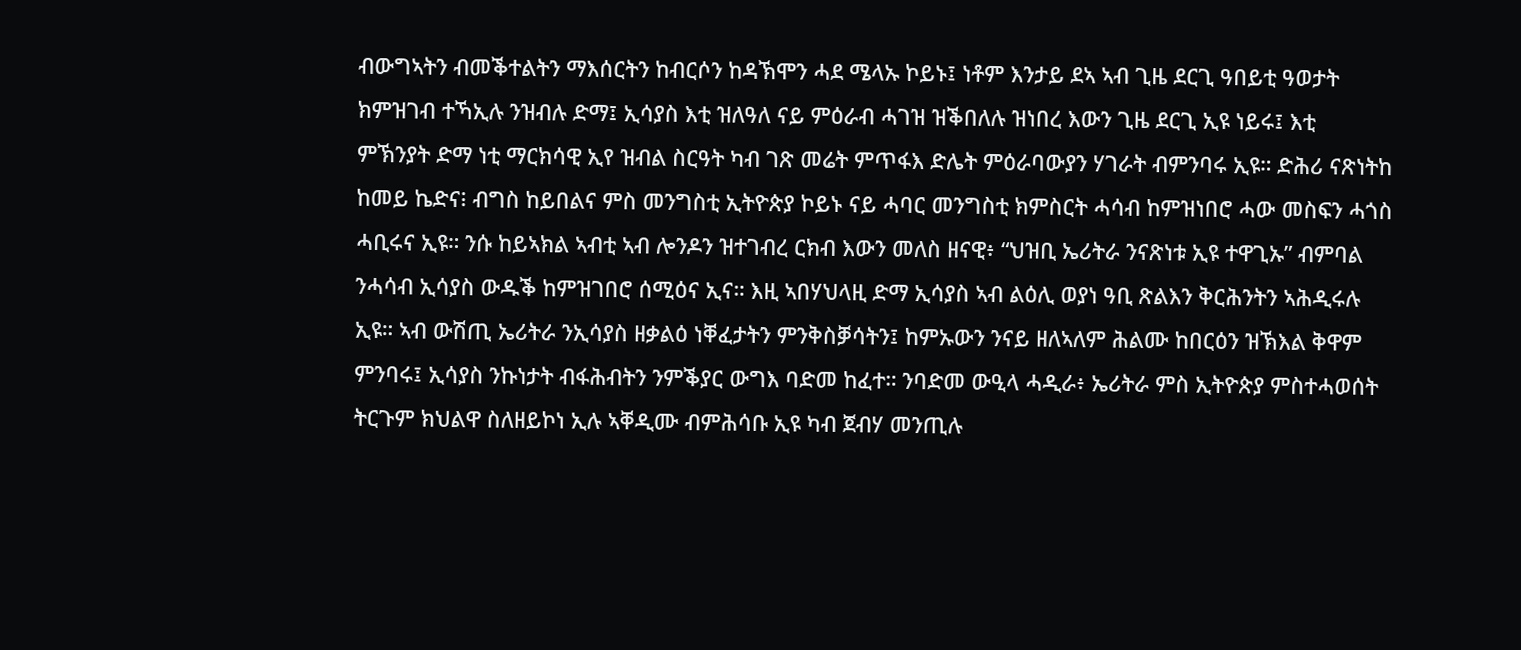ብውግኣትን ብመቕተልትን ማእሰርትን ከብርሶን ከዳኽሞን ሓደ ሜላኡ ኮይኑ፤ ነቶም እንታይ ደኣ ኣብ ጊዜ ደርጊ ዓበይቲ ዓወታት ክምዝገብ ተኻኢሉ ንዝብሉ ድማ፤ ኢሳያስ እቲ ዝለዓለ ናይ ምዕራብ ሓገዝ ዝቕበለሉ ዝነበረ እውን ጊዜ ደርጊ ኢዩ ነይሩ፤ እቲ ምኽንያት ድማ ነቲ ማርክሳዊ ኢየ ዝብል ስርዓት ካብ ገጽ መሬት ምጥፋእ ድሌት ምዕራባውያን ሃገራት ብምንባሩ ኢዩ። ድሕሪ ናጽነትከ ከመይ ኬድና፧ ብግስ ከይበልና ምስ መንግስቲ ኢትዮጵያ ኮይኑ ናይ ሓባር መንግስቲ ክምስርት ሓሳብ ከምዝነበሮ ሓው መስፍን ሓጎስ ሓቢሩና ኢዩ። ንሱ ከይኣክል ኣብቲ ኣብ ሎንዶን ዝተገብረ ርክብ እውን መለስ ዘናዊ፥ “ህዝቢ ኤሪትራ ንናጽነቱ ኢዩ ተዋጊኡ” ብምባል ንሓሳብ ኢሳያስ ውዱቕ ከምዝገበሮ ሰሚዕና ኢና። እዚ ኣበሃህላዚ ድማ ኢሳያስ ኣብ ልዕሊ ወያነ ዓቢ ጽልእን ቅርሕንትን ኣሕዲሩሉ ኢዩ። ኣብ ውሽጢ ኤሪትራ ንኢሳያስ ዘቃልዕ ነቐፈታትን ምንቅስቓሳትን፤ ከምኡውን ንናይ ዘለኣለም ሕልሙ ከበርዕን ዝኽእል ቅዋም ምንባሩ፤ ኢሳያስ ንኩነታት ብፋሕብትን ንምቕያር ውግእ ባድመ ከፈተ። ንባድመ ውዒላ ሓዲራ፥ ኤሪትራ ምስ ኢትዮጵያ ምስተሓወሰት ትርጉም ክህልዋ ስለዘይኮነ ኢሉ ኣቐዲሙ ብምሕሳቡ ኢዩ ካብ ጀብሃ መንጢሉ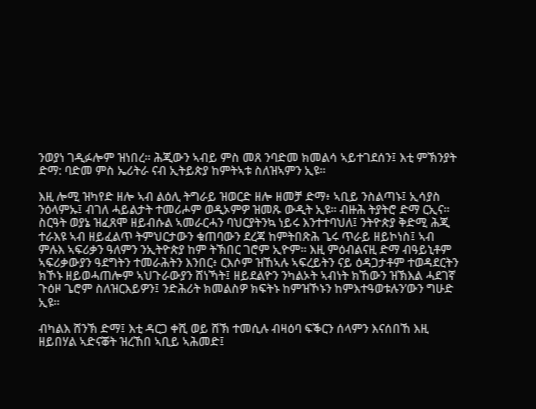ንወያነ ገዲፉሎም ዝነበረ። ሕጂውን ኣብይ ምስ መጸ ንባድመ ክመልሳ ኣይተገደሰን፤ እቲ ምኽንያት ድማ: ባድመ ምስ ኤሪትራ ናብ ኢትይጵያ ከምትኣቱ ስለዝኣምን ኢዩ።

እዚ ሎሚ ዝካየድ ዘሎ ኣብ ልዕሊ ትግራይ ዝወርድ ዘሎ ዘመቻ ድማ፥ ኣቢይ ንስልጣኑ፤ ኢሳያስ ንዕላምኡ፤ ብገለ ሓይልታት ተመሪሖም ወዲኦምዎ ዝመጹ ውዲት ኢዩ። ብዙሕ ትያትሮ ድማ ርኢና። ስርዓት ወያኔ ዝፈጸሞ ዘይብሱል ኣመራርሓን ባህርያትንኳ ነይሩ እንተተባህለ፤ ንትዮጵያ ቅድሚ ሕጂ ተራእዩ ኣብ ዘይፈልጥ ትምህርታውን ቁጠባውን ደረጃ ከምትበጽሕ ጌሩ ጥራይ ዘይኮነስ፤ ኣብ ምሉእ ኣፍሪቃን ዓለምን ንኢትዮጵያ ከም ትኽበር ገሮም ኢዮም። እዚ ምዕብልናዚ ድማ ብዓይኒቶም ኣፍሪቃውያን ዓደግትን ተመራሕትን እንበር፥ ርእሶም ዝኸኣሉ ኣፍረይትን ናይ ዕዳጋታቶም ተወዳደርትን ክኾኑ ዘይወሓጠሎም ኣህጉራውያን ሸነኻት፤ ዘይደልዮን ንካልኦት ኣብነት ክኸውን ዝኽእል ሓደገኛ ጉዕዞ ጌሮም ስለዝርእይዎን፤ ንድሕሪት ክመልስዎ ክፍትኑ ከምዝኾኑን ከምእተዓወቱሉን’ውን ግሁድ ኢዩ።

ብካልእ ሸንኽ ድማ፤ እቲ ዳርጋ ቀሺ ወይ ሸኽ ተመሲሉ ብዛዕባ ፍቕርን ሰላምን እናሰበኸ እዚ ዘይበሃል ኣድናቖት ዝረኸበ ኣቢይ ኣሕመድ፤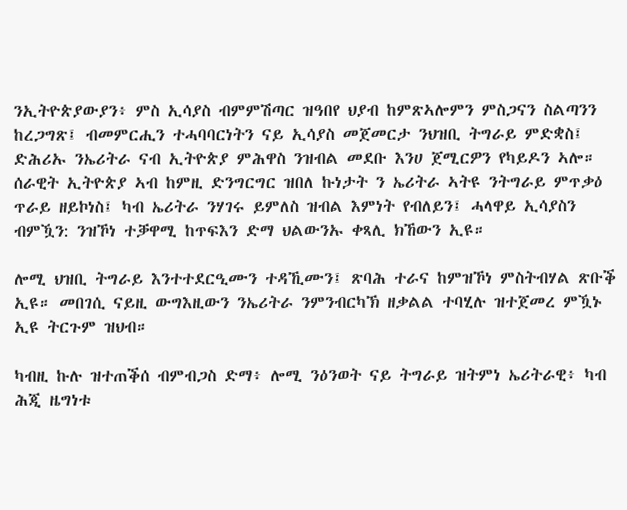ንኢትዮጵያውያን፥ ምስ ኢሳያስ ብምምሽጣር ዝዓበየ ህያብ ከምጽኣሎምን ምስጋናን ስልጣንን ከረጋግጽ፤ ብመምርሒን ተሓባባርነትን ናይ ኢሳያስ መጀመርታ ንህዝቢ ትግራይ ምድቋስ፤ ድሕሪኡ ንኤሪትራ ናብ ኢትዮጵያ ምሕዋስ ንዝብል መደቡ እንሀ ጀሚርዎን የካይዶን ኣሎ። ሰራዊት ኢትዮጵያ ኣብ ከምዚ ድንግርግር ዝበለ ኩነታት ን ኤሪትራ ኣትዩ ንትግራይ ምጥቃዕ ጥራይ ዘይኮነስ፤ ካብ ኤሪትራ ንሃገሩ ይምለስ ዝብል እምነት የብለይን፤ ሓላዋይ ኢሳያስን ብምዃን: ንዝኾነ ተቓዋሚ ከጥፍእን ድማ ህልውንኡ ቀጻሊ ክኸውን ኢዩ።

ሎሚ ህዝቢ ትግራይ እንተተደርዒሙን ተዳኺሙን፤ ጽባሕ ተራና ከምዝኾነ ምስትብሃል ጽቡቕ ኢዩ። መበገሲ ናይዚ ውግእዚውን ንኤሪትራ ንምንብርካኽ ዘቃልል ተባሂሉ ዝተጀመረ ምዃኑ ኢዩ ትርጉም ዝህብ።

ካብዚ ኩሉ ዝተጠቕሰ ብምብጋስ ድማ፥ ሎሚ ንዕንወት ናይ ትግራይ ዝትምነ ኤሪትራዊ፥ ካብ ሕጂ ዜግነቱ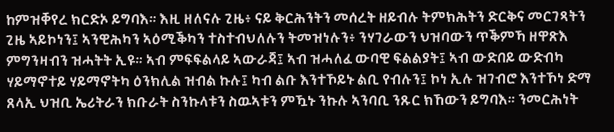ከምዝቐየረ ክርድኦ ይግባእ። እዚ ዘለናሉ ጊዜ፥ ናይ ቅርሕንትን መሰረት ዘይብሉ ትምክሕትን ድርቅና መርገጻትን ጊዜ ኣይኮነን፤ ኣንዊሕካን ኣዕሚቕካን ተስተብህለሉን ትመዝነሉን፥ ንሃገራውን ህዝባውን ጥቕምኻ ዘዋጽእ ምግንዛብን ዝሓትት ኢዩ። ኣብ ምፍፍልላይ ኣውራጃ፤ ኣብ ዝሓለፈ ውባዊ ፍልልያት፤ ኣብ ውድበይ ውድብካ ሃይማኖተይ ሃይማኖትካ ዕንክሊል ዝብል ኩሉ፤ ካብ ልቡ እንተኾይኑ ልቢ የብሉን፤ ኮነ ኢሉ ዝገብሮ እንተኾነ ድማ ጸላኢ ህዝቢ ኤሪትራን ክቡራት ስንኩላቱን ስዉኣቱን ምዃኑ ንኩሉ ኣንባቢ ንጹር ክኸውን ይግባእ። ንመርሕነት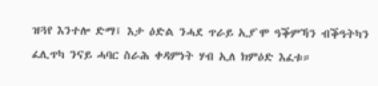ዝጓየ እንተሎ ድማ፤ እታ ዕድል ንሓደ ጥራይ ኢያ`ሞ ዓቕምኻን ብቕዓትካን ፈሊጥካ ንናይ ሓባር ስራሕ ቀዳምነት ሃብ ኢለ ክምዕድ እፈቱ።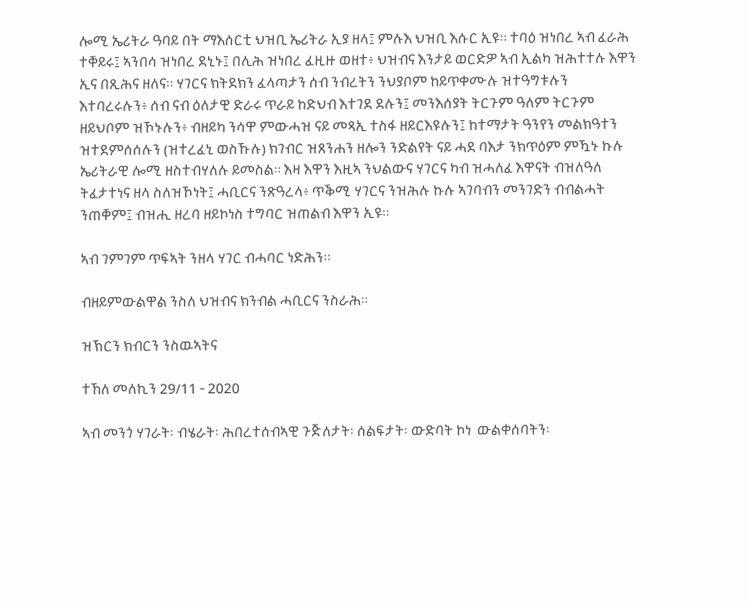ሎሚ ኤሪትራ ዓባይ በት ማእሰርቲ ህዝቢ ኤሪትራ ኢያ ዘላ፤ ምሉእ ህዝቢ እሱር ኢዩ። ተባዕ ዝነበረ ኣብ ፈራሕ ተቐይሩ፤ ኣንበሳ ዝነበረ ደኒኑ፤ በሊሕ ዝነበረ ፈዚዙ ወዘተ፥ ህዝብና እንታይ ወርድዎ ኣብ ኢልካ ዝሕተተሉ እዋን ኢና በጺሕና ዘለና። ሃገርና ክትደክን ፈላጣታን ሰብ ንብረትን ንህያቦም ከይጥቀሙሉ ዝተዓግቱሉን እተባረሩሉን፥ ሰብ ናብ ዕለታዊ ድራሩ ጥራይ ከድህብ እተገደ ደሉን፤ መንእሰያት ትርጉም ዓለም ትርጉም ዘይህቦም ዝኾኑሉን፥ ብዘይካ ንሳዋ ምውሓዝ ናይ መጻኢ ተስፋ ዘይርእዩሉን፤ ከተማታት ዓንየን መልክዓተን ዝተደምሰሰሉን (ዝተረፈኒ ወስኹሉ) ክገብር ዝጸንሐን ዘሎን ንድልየት ናይ ሓደ ባእታ ንክጥዕም ምዃኑ ኩሉ ኤሪትራዊ ሎሚ ዘስተብሃለሉ ይመስል። እዛ እዋን እዚኣ ንህልውና ሃገርና ካብ ዝሓለፈ እዋናት ብዝለዓለ ትፈታተነና ዘላ ስለዝኾነት፤ ሓቢርና ንጽዓረላ፥ ጥቕሚ ሃገርና ንዝሕሉ ኩሉ ኣገባብን መንገድን ብብልሓት ንጠቐም፤ ብዝሒ ዘረባ ዘይኮነስ ተግባር ዝጠልብ እዋን ኢዩ።

ኣብ ገምገም ጥፍኣት ንዘላ ሃገር ብሓባር ነድሕን።

ብዘይምውልዋል ንስለ ህዝብና ክንብል ሓቢርና ንስራሕ።

ዝኽርን ክብርን ንስዉኣትና

ተኸለ መለኪን 29/11 - 2020

ኣብ መንጎ ሃገራት፡ ብሄራት፡ ሕበረተሰብኣዊ ጉጅለታት፡ ሰልፍታት፡ ውድባት ኮነ  ውልቀሰባትን፡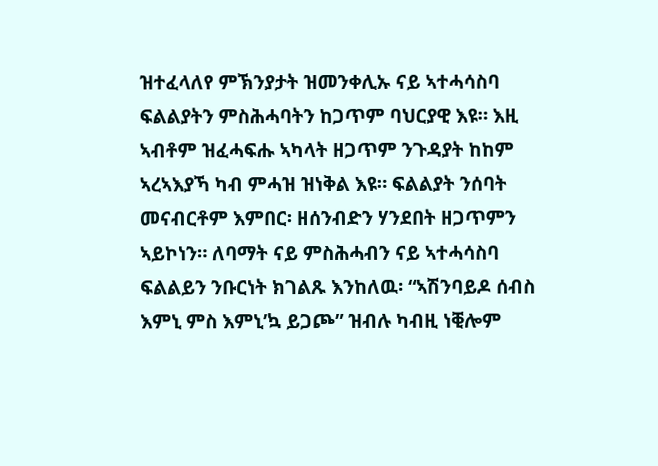ዝተፈላለየ ምኽንያታት ዝመንቀሊኡ ናይ ኣተሓሳስባ ፍልልያትን ምስሕሓባትን ከጋጥም ባህርያዊ እዩ። እዚ ኣብቶም ዝፈሓፍሑ ኣካላት ዘጋጥም ንጉዳያት ከከም ኣረኣእያኻ ካብ ምሓዝ ዝነቅል እዩ። ፍልልያት ንሰባት መናብርቶም እምበር፡ ዘሰንብድን ሃንደበት ዘጋጥምን ኣይኮነን። ለባማት ናይ ምስሕሓብን ናይ ኣተሓሳስባ ፍልልይን ንቡርነት ክገልጹ እንከለዉ፡ “ኣሽንባይዶ ሰብስ  እምኒ ምስ እምኒ’ኳ ይጋጮ” ዝብሉ ካብዚ ነቒሎም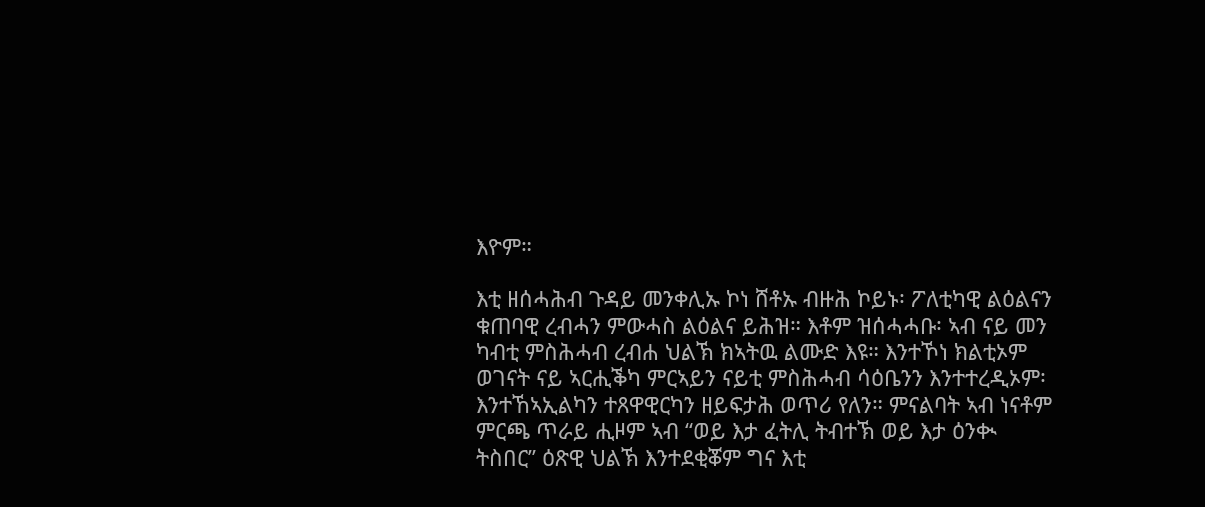እዮም።

እቲ ዘሰሓሕብ ጉዳይ መንቀሊኡ ኮነ ሸቶኡ ብዙሕ ኮይኑ፡ ፖለቲካዊ ልዕልናን ቁጠባዊ ረብሓን ምውሓስ ልዕልና ይሕዝ። እቶም ዝሰሓሓቡ፡ ኣብ ናይ መን ካብቲ ምስሕሓብ ረብሐ ህልኽ ክኣትዉ ልሙድ እዩ። እንተኾነ ክልቲኦም ወገናት ናይ ኣርሒቕካ ምርኣይን ናይቲ ምስሕሓብ ሳዕቤንን እንተተረዲኦም፡ እንተኸኣኢልካን ተጸዋዊርካን ዘይፍታሕ ወጥሪ የለን። ምናልባት ኣብ ነናቶም ምርጫ ጥራይ ሒዞም ኣብ “ወይ እታ ፈትሊ ትብተኽ ወይ እታ ዕንቊ ትስበር” ዕጽዊ ህልኽ እንተደቂቖም ግና እቲ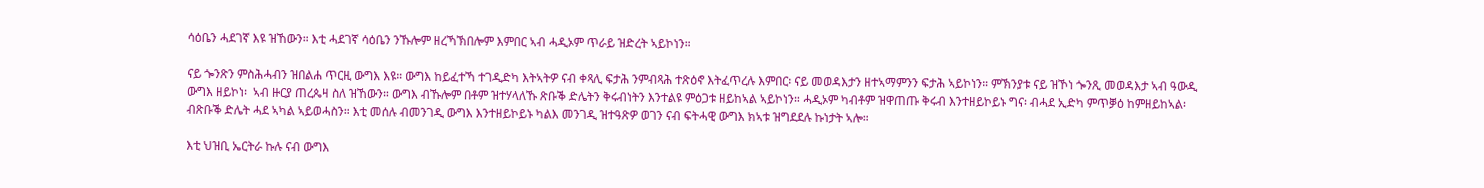ሳዕቤን ሓደገኛ እዩ ዝኸውን። እቲ ሓደገኛ ሳዕቤን ንኹሎም ዘረኻኽበሎም እምበር ኣብ ሓዲኦም ጥራይ ዝድረት ኣይኮነን።

ናይ ጐንጽን ምስሕሓብን ዝበልሐ ጥርዚ ውግእ እዩ። ውግእ ከይፈተኻ ተገዲድካ እትኣትዎ ናብ ቀጻሊ ፍታሕ ንምብጻሕ ተጽዕኖ እትፈጥረሉ እምበር፡ ናይ መወዳእታን ዘተኣማምንን ፍታሕ ኣይኮነን። ምኽንያቱ ናይ ዝኾነ ጐንጺ መወዳእታ ኣብ ዓውዲ ውግእ ዘይኮነ፡  ኣብ ዙርያ ጠረጴዛ ስለ ዝኸውን። ውግእ ብኹሎም በቶም ዝተሃላለኹ ጽቡቕ ድሌትን ቅሩብነትን እንተልዩ ምዕጋቱ ዘይከኣል ኣይኮነን። ሓዲኦም ካብቶም ዝዋጠጡ ቅሩብ እንተዘይኮይኑ ግና፡ ብሓደ ኢድካ ምጥቓዕ ከምዘይከኣል፡ ብጽቡቕ ድሌት ሓደ ኣካል ኣይወሓስን። እቲ መሰሉ ብመንገዲ ውግእ እንተዘይኮይኑ ካልእ መንገዲ ዝተዓጽዎ ወገን ናብ ፍትሓዊ ውግእ ክኣቱ ዝግደደሉ ኩነታት ኣሎ።

እቲ ህዝቢ ኤርትራ ኩሉ ናብ ውግእ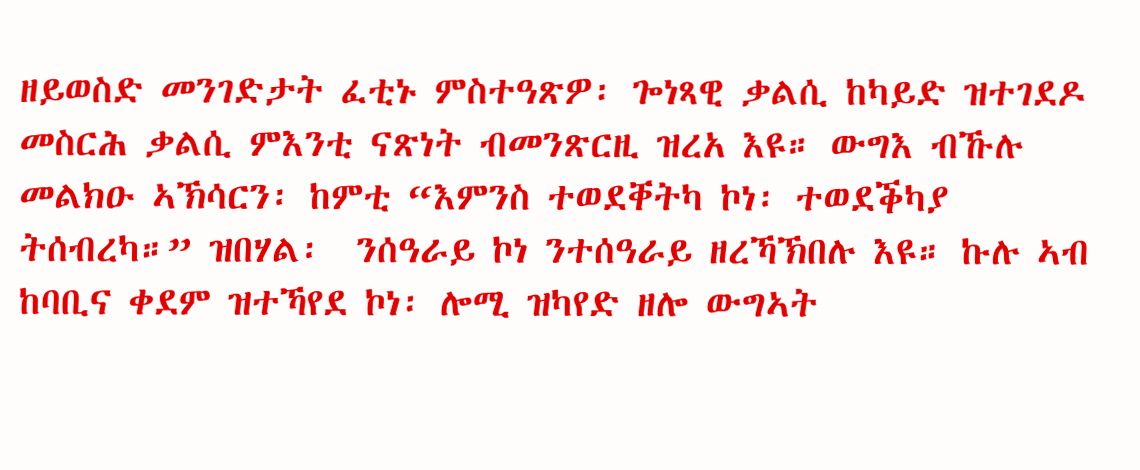ዘይወስድ መንገድታት ፈቲኑ ምስተዓጽዎ፡ ጐነጻዊ ቃልሲ ከካይድ ዝተገደዶ መስርሕ ቃልሲ ምእንቲ ናጽነት ብመንጽርዚ ዝረአ እዩ። ውግእ ብኹሉ መልክዑ ኣኽሳርን፡ ከምቲ “እምንስ ተወደቐትካ ኮነ፡ ተወደቕካያ ትሰብረካ።” ዝበሃል፡  ንሰዓራይ ኮነ ንተሰዓራይ ዘረኻኽበሉ እዩ። ኩሉ ኣብ ከባቢና ቀደም ዝተኻየደ ኮነ፡ ሎሚ ዝካየድ ዘሎ ውግኣት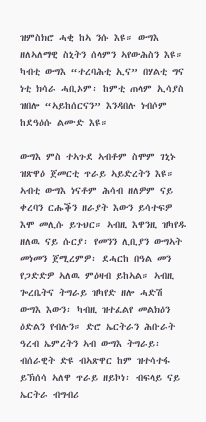ዝምስክሮ ሓቂ ከኣ ንሱ እዩ። ውግእ ዘለኣለማዊ ስኒትን ሰላምን ኣየውሕስን እዩ። ካብቲ ውግእ “ተረባሕቲ ኢና” በሃልቲ ግና ነቲ ክሳራ ሓቢኦም፡ ከምቲ ጠላም ኢሳያስ ዝበሎ “ኣይከሰርናን” እንዳበሉ ነብሶም ከደዓዕሱ ልሙድ እዩ።

ውግእ ምስ ተኣጉደ ኣብቶም ስሞም ገኒኑ ዝጽዋዕ ጀመርቲ ጥራይ ኣይድረትን እዩ። ኣብቲ ውግእ ነናቶም ሕሳብ ዘለዎም ናይ ቀረባን ርሑቕን ዘራያት እውን ይሳተፍዎ እሞ መሊሱ ይጉህር። ኣብዚ እዋንዚ ዝካየዱ ዘለዉ ናይ ሱርያ፡ የመንን ሊቢያን ውግኣት መነመን ጀሚረምዎ፡ ደሓርከ በዓል መን የጋድድዎ ኣለዉ ምዕዛብ ይከኣል። ኣብዚ ጐረቤትና ትግራይ ዝካየድ ዘሎ ሓድሽ ውግእ እውን፡ ካብዚ ዝተፈልየ መልክዕን ዕድልን የብሉን። ድሮ ኤርትራን ሕቡራት ዓረብ ኤምረትን ኣብ ውግእ ትግራይ፡ ብሰራዊት ድዩ ብኣጽዋር ከም ዝተሳተፋ ይኽሰሳ ኣለዋ ጥራይ ዘይኮነ፡ ብፍላይ ናይ ኤርትራ ብግብሪ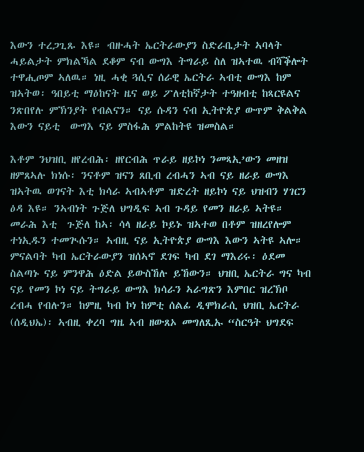እውን ተረጋጊጹ እዩ። ብዙሓት ኤርትራውያን ስድራቤታት ኣባላት ሓይልታት ምክልኻል ደቆም ናብ ውግእ ትግራይ ስለ ዝኣተዉ ብሻቕሎት ተዋሒጦም ኣለዉ። ነዚ ሓቂ ጓሲና ሰራዊ ኤርትራ ኣብቲ ውግእ ከም ዝኣትወ፡ ዓበይቲ ማዕከናት ዜና ወይ ፖለቲከኛታት ተዓዘብቲ ከጻርዩልና ንጽበየሉ ምኽንያት የብልናን። ናይ ሱዳን ናብ ኢትዮጵያ ውጥም ቅልቅል እውን ናይቲ  ውግእ ናይ ምስፋሕ ምልከትዩ ዝመስል።

እቶም ንህዝቢ ዘየረብሕ፡ ዘየርብሕ ጥራይ ዘይኮነ ንመጻኢ’ውን መዘዝ ዘምጸኣሉ ክነሱ፡ ንናቶም ዝናን ጸቢብ ረብሓን ኣብ ናይ ዘራይ ውግእ ዝኣትዉ ወገናት እቲ ክሳራ ኣብኣቶም ዝድረት ዘይኮነ ናይ ህዝብን ሃገርን ዕዳ እዩ። ንኣብነት ጉጅለ ህግዲፍ ኣብ ጉዳይ የመን ዘራይ ኣትዩ። መራሕ እቲ  ጉጅለ ከኣ፡ ሳላ ዘራይ ኮይኑ ዝኣተወ በቶም ዝዘረየሎም ተነኢዱን ተመጒሱን። ኣብዚ ናይ ኢትዮጵያ ውግእ እውን ኣትዩ ኣሎ። ምናልባት ካብ ኤርትራውያን ዝሰኣኖ ደገፍ ካብ ደገ ማእሪሩ፡ ዕደመ ስልጣኑ ናይ ምንዋሕ ዕድል ይውስኸሉ ይኸውን። ህዝቢ ኤርትራ ግና ካብ ናይ የመን ኮነ ናይ ትግራይ ውግእ ክሳራን ኣራግጽን እምበር ዝረኽቦ ረብሓ የብሉን። ከምዚ ካብ ኮነ ከምቲ ሰልፊ ዲሞክራሲ ህዝቢ ኤርትራ (ሰዲህኤ)፡ ኣብዚ ቀረባ ግዜ ኣብ ዘውጸኦ መግለጺኡ “ስርዓት ህግደፍ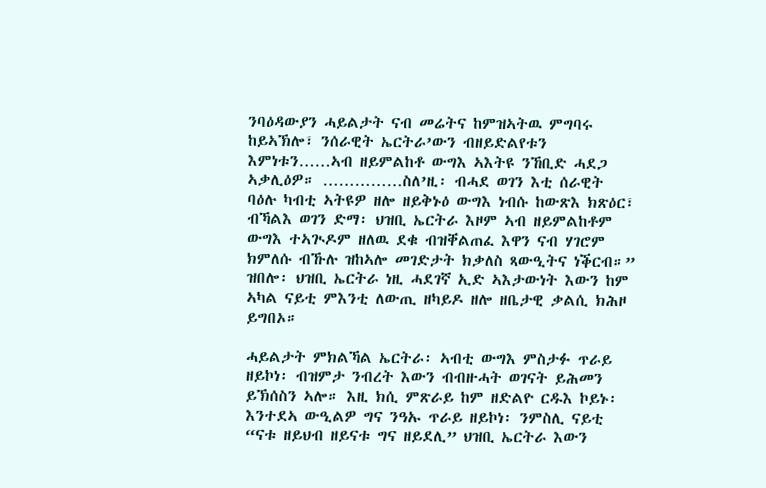ንባዕዳውያን ሓይልታት ናብ መሬትና ከምዝኣትዉ ምግባሩ ከይኣኽሎ፣ ንሰራዊት ኤርትራ’ውን ብዘይድልየቱን እምነቱን……ኣብ ዘይምልከቶ ውግእ ኣእትዩ ንኸቢድ ሓደጋ ኣቃሊዕዎ። ……………ስለ’ዚ፡ ብሓደ ወገን እቲ ሰራዊት ባዕሉ ካብቲ ኣትዩዎ ዘሎ ዘይቅኑዕ ውግእ ነብሱ ከውጽእ ክጽዕር፣ ብኻልእ ወገን ድማ፡ ህዝቢ ኤርትራ እዞም ኣብ ዘይምልከቶም ውግእ ተኣጒዶም ዘለዉ ደቁ ብዝቐልጠፈ እዋን ናብ ሃገሮም ክምለሱ ብኹሉ ዝከኣሎ መገድታት ክቃለስ ጻውዒትና ነቕርብ።” ዝበሎ፡ ህዝቢ ኤርትራ ነዚ ሓደገኛ ኢድ ኣእታውነት እውን ከም ኣካል ናይቲ ምእንቲ ለውጢ ዘካይዶ ዘሎ ዘቤታዊ ቃልሲ ክሕዞ ይግበኦ።

ሓይልታት ምክልኻል ኤርትራ፡ ኣብቲ ውግእ ምስታፉ ጥራይ ዘይኮነ፡ ብዝምታ ንብረት እውን ብብዙሓት ወገናት ይሕመን ይኽሰስን ኣሎ። እዚ ክሲ ምጽራይ ከም ዘድልዮ ርዱእ ኮይኑ፡ እንተደኣ ውዒልዎ ግና ንዓኡ ጥራይ ዘይኮነ፡ ንምስሊ ናይቲ “ናቱ ዘይህብ ዘይናቱ ግና ዘይደሊ” ህዝቢ ኤርትራ እውን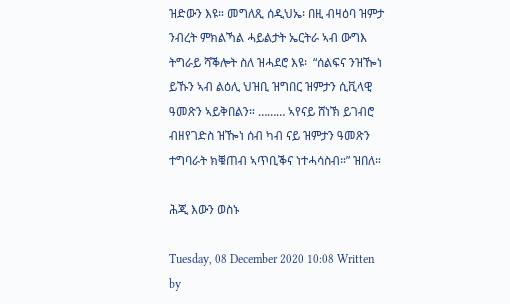ዝድውን እዩ። መግለጺ ሰዲህኤ፡ በዚ ብዛዕባ ዝምታ ንብረት ምክልኻል ሓይልታት ኤርትራ ኣብ ውግእ ትግራይ ሻቕሎት ስለ ዝሓደሮ እዩ፡  “ሰልፍና ንዝዀነ ይኹን ኣብ ልዕሊ ህዝቢ ዝግበር ዝምታን ሲቪላዊ ዓመጽን ኣይቅበልን። ……… ኣየናይ ሸነኽ ይገብሮ ብዘየገድስ ዝዀነ ሰብ ካብ ናይ ዝምታን ዓመጽን ተግባራት ክቑጠብ ኣጥቢቕና ነተሓሳስብ።” ዝበለ።

ሕጂ እውን ወስኑ

Tuesday, 08 December 2020 10:08 Written by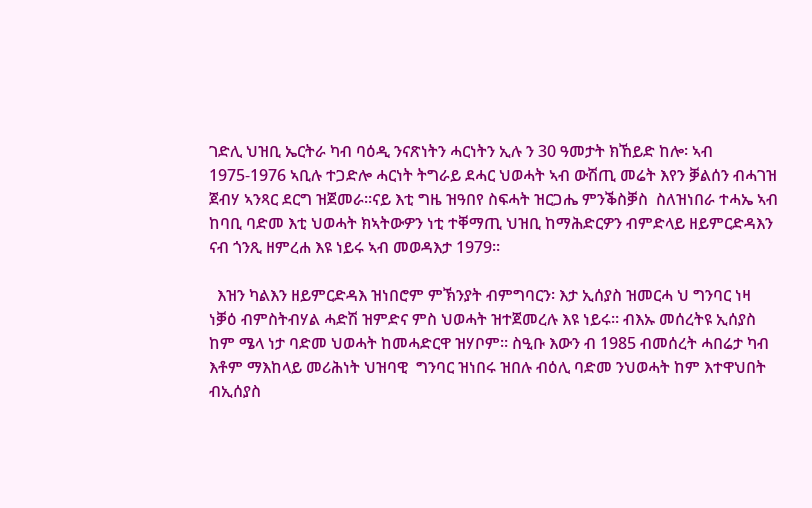ገድሊ ህዝቢ ኤርትራ ካብ ባዕዲ ንናጽነትን ሓርነትን ኢሉ ን 30 ዓመታት ክኸይድ ከሎ፡ ኣብ 1975-1976 ኣቢሉ ተጋድሎ ሓርነት ትግራይ ደሓር ህወሓት ኣብ ውሽጢ መሬት እየን ቓልሰን ብሓገዝ ጀብሃ ኣንጻር ደርግ ዝጀመራ።ናይ እቲ ግዜ ዝዓበየ ስፍሓት ዝርጋሔ ምንቕስቓስ  ስለዝነበራ ተሓኤ ኣብ ከባቢ ባድመ እቲ ህወሓት ክኣትውዎን ነቲ ተቐማጢ ህዝቢ ከማሕድርዎን ብምድላይ ዘይምርድዳእን ናብ ጎንጺ ዘምረሐ እዩ ነይሩ ኣብ መወዳእታ 1979።

  እዝን ካልእን ዘይምርድዳእ ዝነበሮም ምኽንያት ብምግባርን፡ እታ ኢሰያስ ዝመርሓ ህ ግንባር ነዛ ነቓዕ ብምስትብሃል ሓድሽ ዝምድና ምስ ህወሓት ዝተጀመረሉ እዩ ነይሩ። ብእኡ መሰረትዩ ኢሰያስ ከም ሜላ ነታ ባድመ ህወሓት ከመሓድርዋ ዝሃቦም። ስዒቡ እውን ብ 1985 ብመሰረት ሓበሬታ ካብ እቶም ማእከላይ መሪሕነት ህዝባዊ  ግንባር ዝነበሩ ዝበሉ ብዕሊ ባድመ ንህወሓት ከም እተዋህበት ብኢሰያስ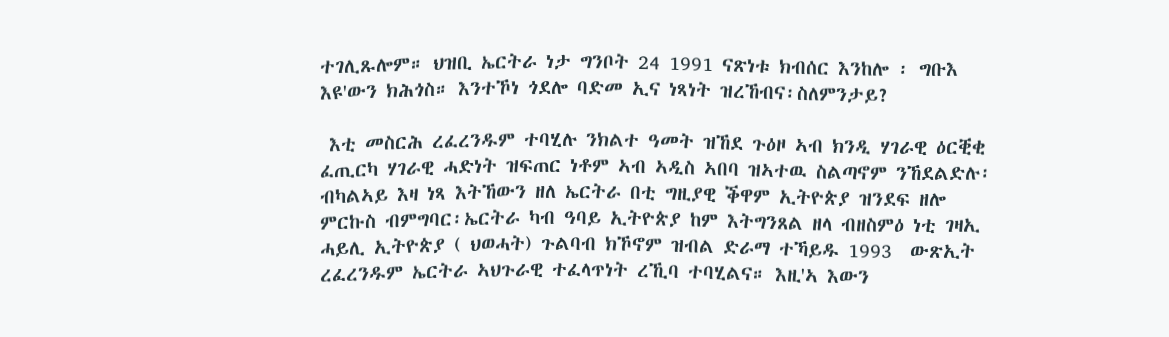ተገሊጹሎም። ህዝቢ ኤርትራ ነታ ግንቦት 24 1991 ናጽነቱ ክብሰር እንከሎ ፡ ግቡእ እዩ'ውን ክሕጎስ። እንተኾነ ጎደሎ ባድመ ኢና ነጻነት ዝረኸብና፡ስለምንታይ?

 እቲ መስርሕ ረፈረንዱም ተባሂሉ ንክልተ ዓመት ዝኸደ ጉዕዞ ኣብ ክንዲ ሃገራዊ ዕርቒቂ ፈጢርካ ሃገራዊ ሓድነት ዝፍጠር ነቶም ኣብ ኣዲስ ኣበባ ዝኣተዉ ስልጣኖም ንኸደልድሉ፡ ብካልኣይ እዛ ነጻ እትኸውን ዘለ ኤርትራ በቲ ግዚያዊ ቕዋም ኢትዮጵያ ዝንደፍ ዘሎ ምርኩስ ብምግባር፡ኤርትራ ካብ ዓባይ ኢትዮጵያ ከም እትግንጸል ዘላ ብዘስምዕ ነቲ ገዛኢ ሓይሊ ኢትዮጵያ ( ህወሓት) ጉልባብ ክኾኖም ዝብል ድራማ ተኻይዱ 1993  ውጽኢት ረፈረንዱም ኤርትራ ኣህጉራዊ ተፈላጥነት ረኺባ ተባሂልና። እዚ'ኣ እውን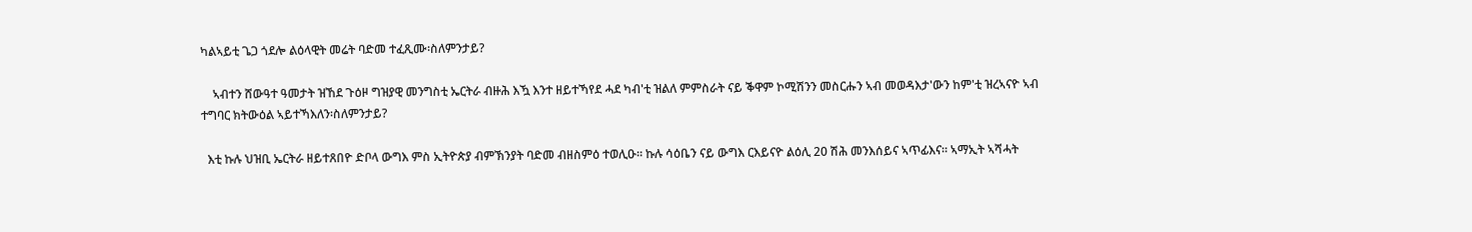ካልኣይቲ ጌጋ ጎደሎ ልዕላዊት መሬት ባድመ ተፈጺሙ፡ስለምንታይ?

    ኣብተን ሸውዓተ ዓመታት ዝኸደ ጉዕዞ ግዝያዊ መንግስቲ ኤርትራ ብዙሕ እዃ እንተ ዘይተኻየደ ሓደ ካብ'ቲ ዝልለ ምምስራት ናይ ቕዋም ኮሚሽንን መስርሑን ኣብ መወዳእታ'ውን ከም'ቲ ዝረኣናዮ ኣብ ተግባር ክትውዕል ኣይተኻእለን፡ስለምንታይ?

  እቲ ኩሉ ህዝቢ ኤርትራ ዘይተጸበዮ ድቦላ ውግእ ምስ ኢትዮጵያ ብምኽንያት ባድመ ብዘስምዕ ተወሊዑ። ኩሉ ሳዕቤን ናይ ውግእ ርእይናዮ ልዕሊ 20 ሽሕ መንእሰይና ኣጥፊእና። ኣማኢት ኣሻሓት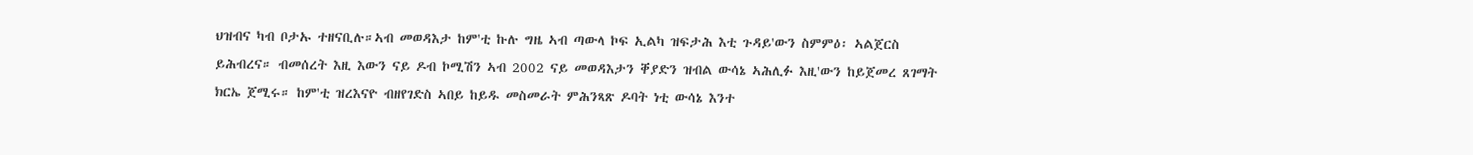ህዝብና ካብ ቦታኡ ተዘናቢሉ።ኣብ መወዳእታ ከም'ቲ ኩሉ ግዜ ኣብ ጣውላ ኮፍ ኢልካ ዝፍታሕ እቲ ጉዳይ'ውን ስምምዕ፡ ኣልጀርስ ይሕብረና። ብመሰረት እዚ እውን ናይ ዶብ ኮሚሽን ኣብ 2002 ናይ መወዳእታን ቐያድን ዝብል ውሳኔ ኣሕሊፉ እዚ'ውን ከይጀመረ ጸገማት ክርኤ ጀሚሩ። ከም'ቲ ዝረእናዮ ብዘየገድስ ኣበይ ከይዱ መስመራት ምሕንጻጽ ዶባት ነቲ ውሳኔ እንተ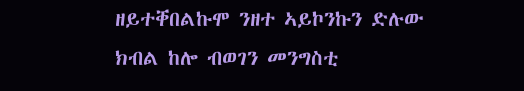ዘይተቐበልኩሞ ንዘተ ኣይኮንኩን ድሉው ክብል ከሎ ብወገን መንግስቲ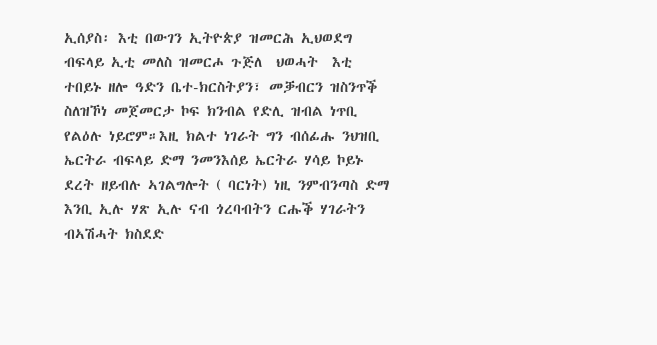ኢሰያስ፡ እቲ በውገን ኢትዮጵያ ዝመርሕ ኢህወደግ ብፍላይ ኢቲ መለስ ዝመርሖ ጉጅለ  ህወሓት  እቲ ተበይኑ ዘሎ ዓድን ቤተ-ክርስትያን፣ መቓብርን ዝስንጥቕ ስለዝኾነ መጀመርታ ኮፍ ክንብል የድሊ ዝብል ነጥቢ የልዕሉ ነይሮም።እዚ ክልተ ነገራት ግን ብሰፊሑ ንህዝቢ ኤርትራ ብፍላይ ድማ ንመንእሰይ ኤርትራ ሃሳይ ኮይኑ ደረት ዘይብሉ ኣገልግሎት ( ባርነት) ነዚ ንምብንጣስ ድማ እንቢ ኢሉ ሃጽ ኢሉ ናብ ጎረባብትን ርሑቕ ሃገራትን ብኣሽሓት ክስደድ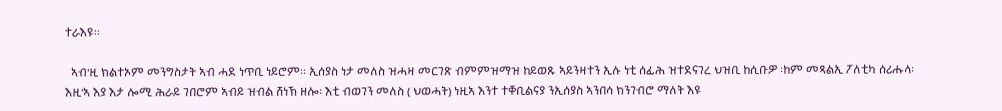ተራእዩ።

  ኣብ'ዚ ክልተኦም መንግስታት ኣብ ሓደ ነጥቢ ነይሮም። ኢሰያስ ነታ መለስ ዝሓዛ መርገጽ ብምምዝማዝ ከይወጹ ኣይንዛተን ኢሉ ነቲ ሰፊሕ ዝተደናገረ ህዝቢ ከሲቡዎ ፡ከም መጻልኢ ፖለቲካ ሰሪሑላ፡እዚ'ኣ እያ እታ ሎሚ ሕራይ ገበሮም ኣብይ ዝብል ሸነኽ ዘሎ፡ እቲ ብወገን መለስ ( ህወሓት) ነዚኣ እንተ ተቐቢልናያ ንኢሰያስ ኣንበሳ ክንገብሮ ማለት እዩ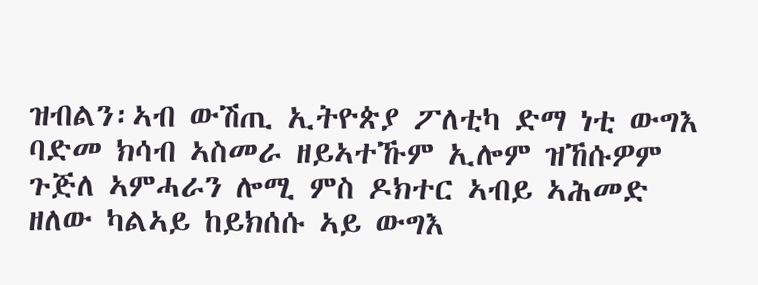ዝብልን፡ኣብ ውሽጢ ኢትዮጵያ ፖለቲካ ድማ ነቲ ውግእ ባድመ ክሳብ ኣስመራ ዘይኣተኹም ኢሎም ዝኸሱዎም ጉጅለ ኣምሓራን ሎሚ ምስ ዶክተር ኣብይ ኣሕመድ ዘለው ካልኣይ ከይክሰሱ ኣይ ውግእ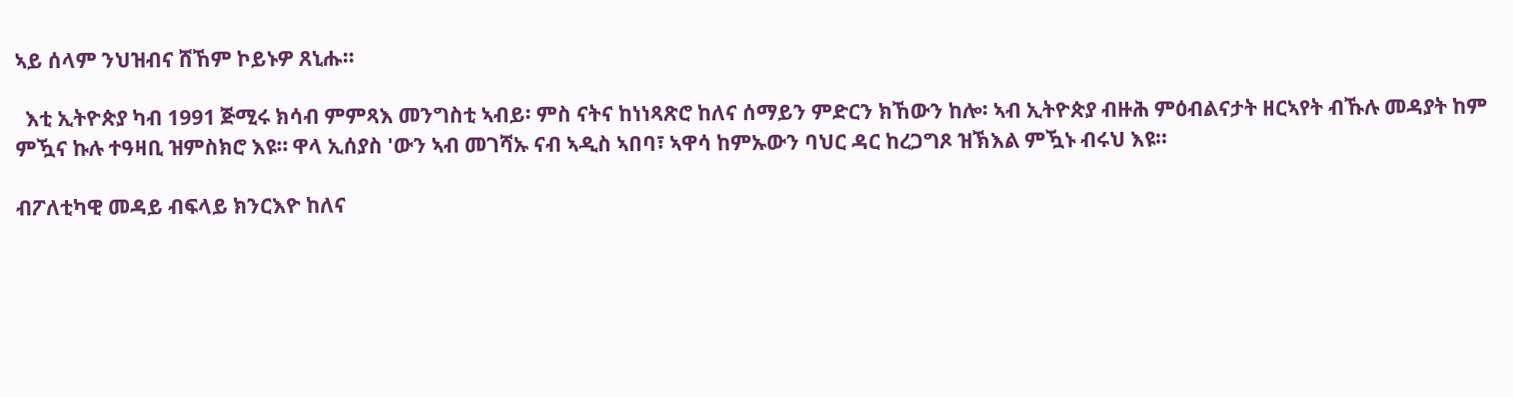ኣይ ሰላም ንህዝብና ሸኸም ኮይኑዎ ጸኒሑ።

  እቲ ኢትዮጵያ ካብ 1991 ጅሚሩ ክሳብ ምምጻእ መንግስቲ ኣብይ፡ ምስ ናትና ከነነጻጽሮ ከለና ሰማይን ምድርን ክኸውን ከሎ፡ ኣብ ኢትዮጵያ ብዙሕ ምዕብልናታት ዘርኣየት ብኹሉ መዳያት ከም ምዃና ኩሉ ተዓዛቢ ዝምስክሮ እዩ። ዋላ ኢሰያስ 'ውን ኣብ መገሻኡ ናብ ኣዲስ ኣበባ፣ ኣዋሳ ከምኡውን ባህር ዳር ከረጋግጾ ዝኽእል ምዃኑ ብሩህ እዩ።

ብፖለቲካዊ መዳይ ብፍላይ ክንርእዮ ከለና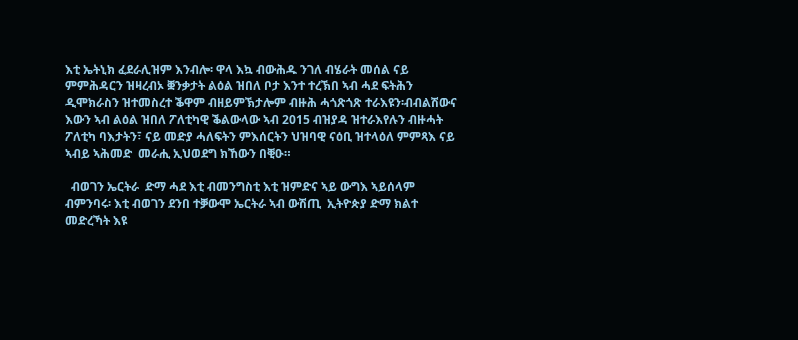እቲ ኤትኒክ ፈደራሊዝም እንብሎ፡ ዋላ እኳ ብውሕዱ ንገለ ብሄራት መሰል ናይ ምምሕዳርን ዝዛረብኦ ቛንቃታት ልዕል ዝበለ ቦታ እንተ ተረኽበ ኣብ ሓደ ፍትሕን ዲሞክራስን ዝተመስረተ ቕዋም ብዘይምኽታሎም ብዙሕ ሓጎጽጎጽ ተራእዩን፡ብብልሽውና እውን ኣብ ልዕል ዝበለ ፖለቲካዊ ቕልውላው ኣብ 2015 ብዝያዳ ዝተራእየሉን ብዙሓት ፖለቲካ ባእታትን፣ ናይ መድያ ሓለፍትን ምእሰርትን ህዝባዊ ናዕቢ ዝተላዕለ ምምጻእ ናይ ኣብይ ኣሕመድ  መራሒ ኢህወደግ ክኸውን በቒዑ።

  ብወገን ኤርትራ  ድማ ሓደ እቲ ብመንግስቲ እቲ ዝምድና ኣይ ውግእ ኣይሰላም ብምንባሩ፡ እቲ ብወገን ደንበ ተቓውሞ ኤርትራ ኣብ ውሽጢ  ኢትዮጵያ ድማ ክልተ መድረኻት እዩ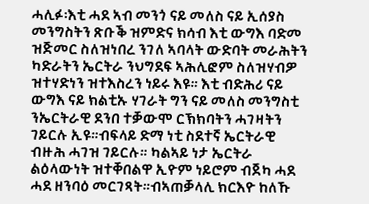ሓሊፉ፡እቲ ሓደ ኣብ መንጎ ናይ መለስ ናይ ኢሰያስ መንግስትን ጽቡቕ ዝምድና ክሳብ እቲ ውግእ ባድመ ዝጅመር ስለዝነበረ ንገለ ኣባላት ውድባት መራሕትን ካድራትን ኤርትራ ንህግደፍ ኣሕሊፎም ስለዝሃብዎ ዝተሃድነን ዝተእስረን ነይሩ እዩ። እቲ ብድሕሪ ናይ ውግእ ናይ ክልቲኡ ሃገራት ግን ናይ መለስ መንግስቲ ንኤርትራዊ ደንበ ተቓውሞ ርኽክባትን ሓገዛትን ገይርሉ ኢዩ።ብፍላይ ድማ ነቲ ስደተኛ ኤርትራዊ ብዙሕ ሓገዝ ገይርሉ። ካልኣይ ነታ ኤርትራ ልዕላውነት ዝተቐበልዋ ኢዮም ነይሮም ብጀካ ሓደ ሓደ ዘንባዕ መርገጻት።ብኣጠቓላሊ ክርእዮ ከለኹ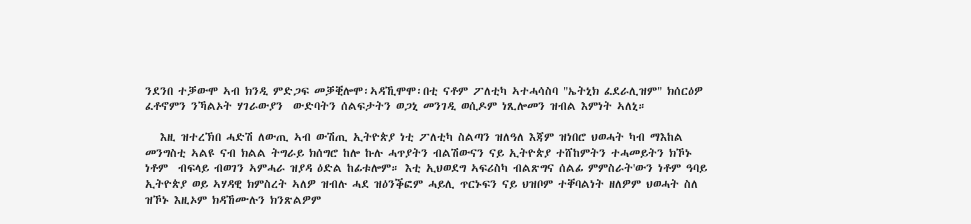ንደንበ ተቓውሞ ኣብ ክንዲ ምድጋፍ መቓቒሎሞ፡ኣዳኺሞሞ፡በቲ ናቶም ፖለቲካ ኣተሓሳስባ "ኤትኒክ ፈደራሊዝም" ክሰርዕዎ ፈቶኖምን ንኻልኦት ሃገራውያን  ውድባትን ሰልፍታትን ወጋኒ መንገዲ ወሲዶም ነጺሎመን ዝብል እምነት ኣለኒ።

   እዚ ዝተረኽበ ሓድሽ ለውጢ ኣብ ውሽጢ ኢትዮጵያ ነቲ ፖለቲካ ስልጣን ዝለዓለ እጃም ዝነበሮ ህወሓት ካብ ማእከል መንግስቲ ኣልዩ ናብ ክልል ትግራይ ክሰግሮ ከሎ ኩሉ ሓጥያትን ብልሽውናን ናይ ኢትዮጵያ ተሸከምትን ተሓመይትን ክኾኑ ነቶም  ብፍላይ ብወገን ኣምሓራ ዝያዳ ዕድል ከፊቱሎም። እቲ ኢህወደግ ኣፍሪስካ ብልጽግና ሰልፊ ምምስራት'ውን ነቶም ዓባይ ኢትዮጵያ ወይ ኣሃዳዊ ክምስረት ኣለዎ ዝብሉ ሓደ ዝዕንቕፎም ሓይሊ ጥርኑፍን ናይ ህዝቦም ተቐባልነት ዘለዎም ህወሓት ስለ ዝኾኑ እዚኦም ክዳኸሙሉን ክንጽልዎም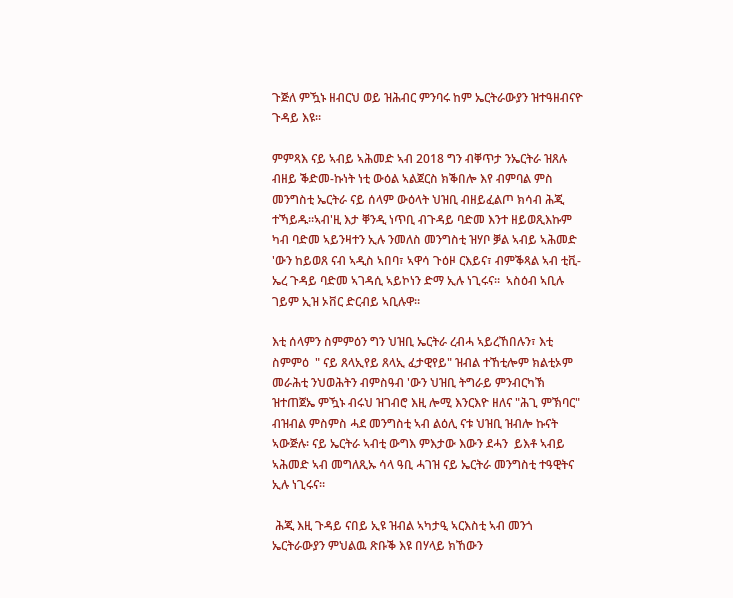ጉጅለ ምዃኑ ዘብርህ ወይ ዝሕብር ምንባሩ ከም ኤርትራውያን ዝተዓዘብናዮ ጉዳይ እዩ።

ምምጻእ ናይ ኣብይ ኣሕመድ ኣብ 2018 ግን ብቐጥታ ንኤርትራ ዝጸሉ ብዘይ ቕድመ-ኩነት ነቲ ውዕል ኣልጀርስ ክቕበሎ እየ ብምባል ምስ መንግስቲ ኤርትራ ናይ ሰላም ውዕላት ህዝቢ ብዘይፈልጦ ክሳብ ሕጂ ተኻይዱ።ኣብ'ዚ እታ ቐንዲ ነጥቢ ብጉዳይ ባድመ እንተ ዘይወጺእኩም ካብ ባድመ ኣይንዛተን ኢሉ ንመለስ መንግስቲ ዝሃቦ ቓል ኣብይ ኣሕመድ 'ውን ከይወጸ ናብ ኣዲስ ኣበባ፣ ኣዋሳ ጉዕዞ ርእይና፣ ብምቕጻል ኣብ ቲቪ- ኤረ ጉዳይ ባድመ ኣገዳሲ ኣይኮነን ድማ ኢሉ ነጊሩና።  ኣስዕብ ኣቢሉ ገይም ኢዝ ኦቨር ድርብይ ኣቢሉዋ።

እቲ ሰላምን ስምምዕን ግን ህዝቢ ኤርትራ ረብሓ ኣይረኸበሉን፣ እቲ ስምምዕ  " ናይ ጸላኢየይ ጸላኢ ፈታዊየይ" ዝብል ተኸቲሎም ክልቲኦም መራሕቲ ንህወሕትን ብምስዓብ 'ውን ህዝቢ ትግራይ ምንብርካኽ ዝተጠጀኤ ምዃኑ ብሩህ ዝገብሮ እዚ ሎሚ እንርእዮ ዘለና "ሕጊ ምኽባር" ብዝብል ምስምስ ሓደ መንግስቲ ኣብ ልዕሊ ናቱ ህዝቢ ዝብሎ ኩናት ኣውጅሉ፡ ናይ ኤርትራ ኣብቲ ውግእ ምእታው እውን ደሓን  ይእቶ ኣብይ ኣሕመድ ኣብ መግለጺኡ ሳላ ዓቢ ሓገዝ ናይ ኤርትራ መንግስቲ ተዓዊትና ኢሉ ነጊሩና።

 ሕጂ እዚ ጉዳይ ናበይ ኢዩ ዝብል ኣካታዒ ኣርእስቲ ኣብ መንጎ ኤርትራውያን ምህልዉ ጽቡቕ እዩ በሃላይ ክኸውን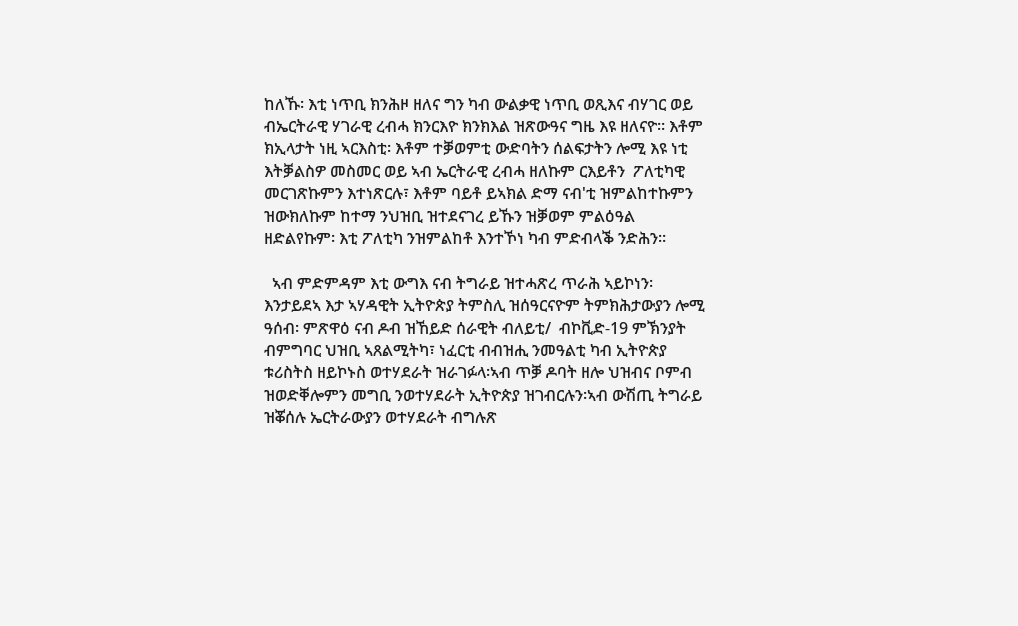ከለኹ፡ እቲ ነጥቢ ክንሕዞ ዘለና ግን ካብ ውልቃዊ ነጥቢ ወጺእና ብሃገር ወይ ብኤርትራዊ ሃገራዊ ረብሓ ክንርእዮ ክንክእል ዝጽውዓና ግዜ እዩ ዘለናዮ። እቶም ክኢላታት ነዚ ኣርእስቲ፡ እቶም ተቓወምቲ ውድባትን ሰልፍታትን ሎሚ እዩ ነቲ እትቓልስዎ መስመር ወይ ኣብ ኤርትራዊ ረብሓ ዘለኩም ርእይቶን  ፖለቲካዊ መርገጽኩምን እተነጽርሉ፣ እቶም ባይቶ ይኣክል ድማ ናብ'ቲ ዝምልከተኩምን ዝውክለኩም ከተማ ንህዝቢ ዝተደናገረ ይኹን ዝቓወም ምልዕዓል ዘድልየኩም፡ እቲ ፖለቲካ ንዝምልከቶ እንተኾነ ካብ ምድብላቕ ንድሕን።

  ኣብ ምድምዳም እቲ ውግእ ናብ ትግራይ ዝተሓጽረ ጥራሕ ኣይኮነን፡እንታይደኣ እታ ኣሃዳዊት ኢትዮጵያ ትምስሊ ዝሰዓርናዮም ትምክሕታውያን ሎሚ ዓሰብ፡ ምጽዋዕ ናብ ዶብ ዝኸይድ ሰራዊት ብለይቲ/  ብኮቪድ-19 ምኽንያት ብምግባር ህዝቢ ኣጸልሚትካ፣ ነፈርቲ ብብዝሒ ንመዓልቲ ካብ ኢትዮጵያ ቱሪስትስ ዘይኮኑስ ወተሃደራት ዝራገፉላ፡ኣብ ጥቓ ዶባት ዘሎ ህዝብና ቦምብ ዝወድቐሎምን መግቢ ንወተሃደራት ኢትዮጵያ ዝገብርሉን፡ኣብ ውሽጢ ትግራይ ዝቖሰሉ ኤርትራውያን ወተሃደራት ብግሉጽ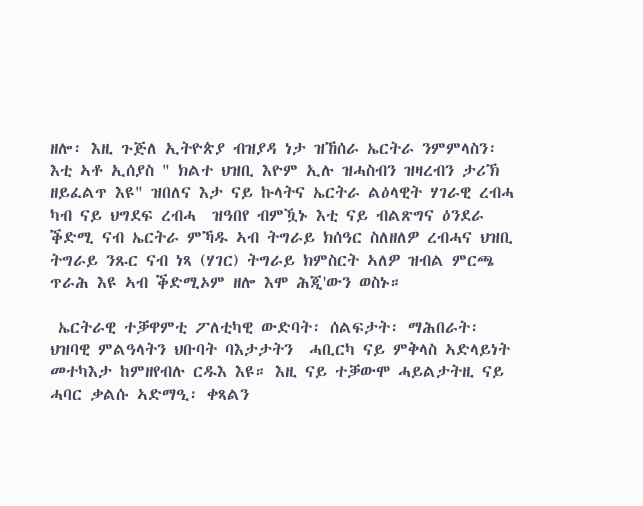ዘሎ፡ እዚ ጉጅለ ኢትዮጵያ ብዝያዳ ነታ ዝኸሰራ ኤርትራ ንምምላስን፡እቲ ኣቶ ኢሰያስ " ክልተ ህዝቢ እዮም ኢሉ ዝሓስብን ዝዛረብን ታሪኽ ዘይፈልጥ እዩ" ዝበለና እታ ናይ ኩላትና ኤርትራ ልዕላዊት ሃገራዊ ረብሓ ካብ ናይ ህግደፍ ረብሓ  ዝዓበየ ብምዃኑ እቲ ናይ ብልጽግና ዕንደራ ቕድሚ ናብ ኤርትራ ምኻዱ ኣብ ትግራይ ክሰዓር ስለዘለዎ ረብሓና ህዝቢ ትግራይ ንጹር ናብ ነጻ (ሃገር) ትግራይ ክምስርት ኣለዎ ዝብል ምርጫ ጥራሕ እዩ ኣብ ቕድሚኦም ዘሎ እሞ ሕጂ'ውን ወስኑ።

 ኤርትራዊ ተቓዋምቲ ፖለቲካዊ ውድባት፡ ሰልፍታት፡ ማሕበራት፡ ህዝባዊ ምልዓላትን ህቡባት ባእታታትን  ሓቢርካ ናይ ምቅላስ ኣድላይነት መተካእታ ከምዘየብሉ ርዱእ እዩ። እዚ ናይ ተቓውሞ ሓይልታትዚ ናይ ሓባር ቃልሱ ኣድማዒ፡ ቀጻልን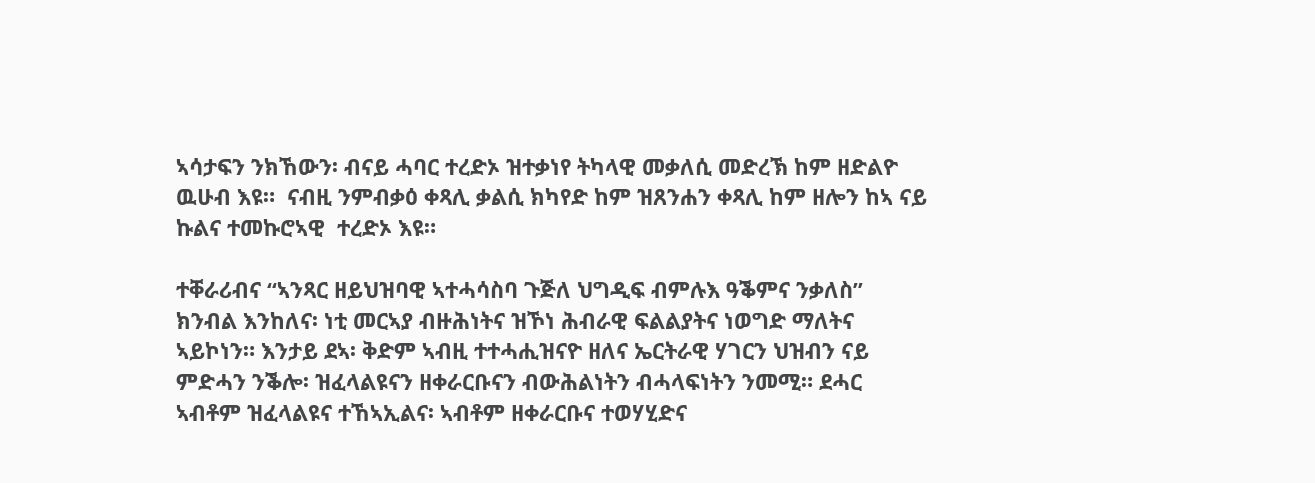ኣሳታፍን ንክኸውን፡ ብናይ ሓባር ተረድኦ ዝተቃነየ ትካላዊ መቃለሲ መድረኽ ከም ዘድልዮ ዉሁብ እዩ።  ናብዚ ንምብቃዕ ቀጻሊ ቃልሲ ክካየድ ከም ዝጸንሐን ቀጻሊ ከም ዘሎን ከኣ ናይ ኩልና ተመኩሮኣዊ  ተረድኦ እዩ።

ተቐራሪብና “ኣንጻር ዘይህዝባዊ ኣተሓሳስባ ጉጅለ ህግዲፍ ብምሉእ ዓቕምና ንቃለስ” ክንብል እንከለና፡ ነቲ መርኣያ ብዙሕነትና ዝኾነ ሕብራዊ ፍልልያትና ነወግድ ማለትና ኣይኮነን። እንታይ ደኣ፡ ቅድም ኣብዚ ተተሓሒዝናዮ ዘለና ኤርትራዊ ሃገርን ህዝብን ናይ ምድሓን ንቕሎ፡ ዝፈላልዩናን ዘቀራርቡናን ብውሕልነትን ብሓላፍነትን ንመሚ። ደሓር ኣብቶም ዝፈላልዩና ተኸኣኢልና፡ ኣብቶም ዘቀራርቡና ተወሃሂድና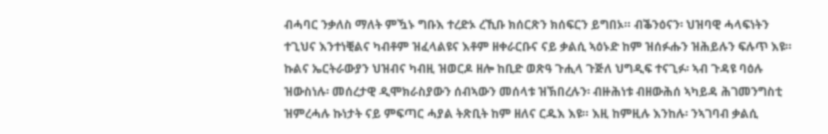ብሓባር ንቃለስ ማለት ምዃኑ ግቡእ ተረድኦ ረኺቡ ክሰርጽን ክሰፍርን ይግበኦ። ብቕንዕናን፡ ህዝባዊ ሓላፍነትን ተጊህና እንተነቒልና ካብቶም ዝፈላልዩና እቶም ዘቀራርቡና ናይ ቃልሲ ኣዕኑድ ከም ዝሰፉሑን ዝሕይሉን ፍሉጥ እዩ። ኩልና ኤርትራውያን ህዝብና ካብዚ ዝወርዶ ዘሎ ከቢድ ወጽዓ ጉሒላ ጉጅለ ህግዲፍ ተናጊፉ፡ ኣብ ጉዳዩ ባዕሉ ዝውስነሉ፡ መሰረታዊ ዲሞክራስያውን ሰብኣውን መሰላቱ ዝኽበረሉን፡ ብዙሕነቱ ብዘውሕሰ ኣካይዳ ሕገመንግስቲ ዝምረሓሉ ኩነታት ናይ ምፍጣር ሓያል ትጽቢት ከም ዘለና ርዱእ እዩ። እዚ ከምዚሉ እንከሉ፡ ንኣገባብ ቃልሲ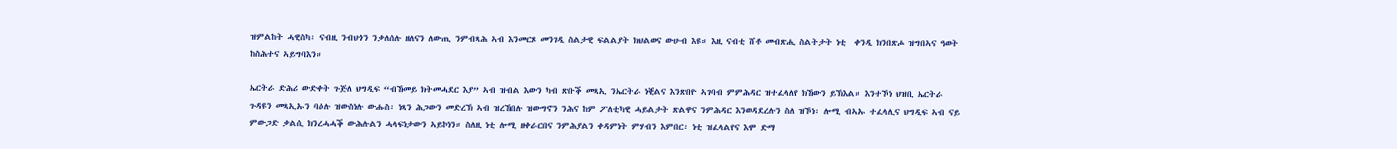ዝምልከት ሓዊስካ፡ ናብዚ ንብህጎን ንቃለሰሉ ዘለናን ለውጢ ንምብጻሕ ኣብ እንመርጾ መንገዲ ስልታዊ ፍልልያት ክህልወና ውሁብ እዩ። እዚ ናብቲ ሸቶ መብጽሒ ስልትታት ነቲ  ቀንዲ ክንበጽሖ ዝግበኣና ዓወት ከስሕተና ኣይግባእን።

ኤርትራ ድሕሪ ውድቀት ጉጅለ ህግዲፍ “ብኸመይ ክትመሓደር እያ” ኣብ ዝብል እውን ካብ ጽቡቕ መጻኢ ንኤርትራ ነቒልና እንጽበዮ ኣገባብ ምምሕዳር ዝተፈላለየ ክኸውን ይኽእል። እንተኾነ ህዝቢ ኤርትራ ጉዳዩን መጻኢኡን ባዕሉ ዝውስነሉ ውሑስ፡ ነጻን ሕጋውን መድረኽ ኣብ ዝረኸበሉ ዝውግኖን ንሕና ከም ፖለቲካዊ ሓይልታት ጽልዋና ንምሕዳር እንወዳደረሉን ስለ ዝኾነ፡ ሎሚ ብኣኡ ተፈላሊና ህግዲፍ ኣብ ናይ ምውጋድ ቃልሲ ክንረሓሓቕ ውሕሉልን ሓላፍነታውን ኣይኮነን። ስለዚ ነቲ ሎሚ ዘቀራርበና ንምሕያልን ቀዳምነት ምሃብን እምበር፡ ነቲ ዝፈላልየና እሞ ድማ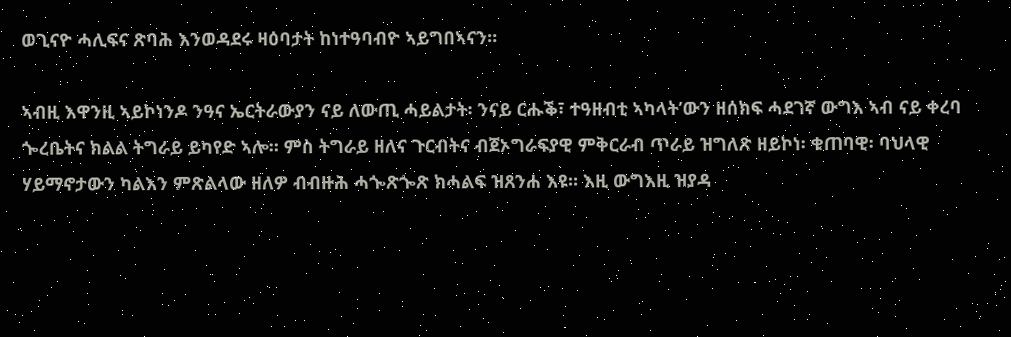ወጊናዮ ሓሊፍና ጽባሕ እንወዳደሩ ዛዕባታት ከነተዓባብዮ ኣይግበኣናን።

ኣብዚ እዋንዚ ኣይኮነንዶ ንዓና ኤርትራውያን ናይ ለውጢ ሓይልታት፡ ንናይ ርሑቕ፣ ተዓዘብቲ ኣካላት’ውን ዘሰክፍ ሓደገኛ ውግእ ኣብ ናይ ቀረባ ጐረቤትና ክልል ትግራይ ይካየድ ኣሎ። ምስ ትግራይ ዘለና ጉርብትና ብጀኦግራፍያዊ ምቅርራብ ጥራይ ዝግለጽ ዘይኮነ፡ ቁጠባዊ፡ ባህላዊ ሃይማኖታውን ካልእን ምጽልላው ዘለዎ ብብዙሕ ሓጐጽጐጽ ክሓልፍ ዝጸንሐ እዩ። እዚ ውግእዚ ዝያዳ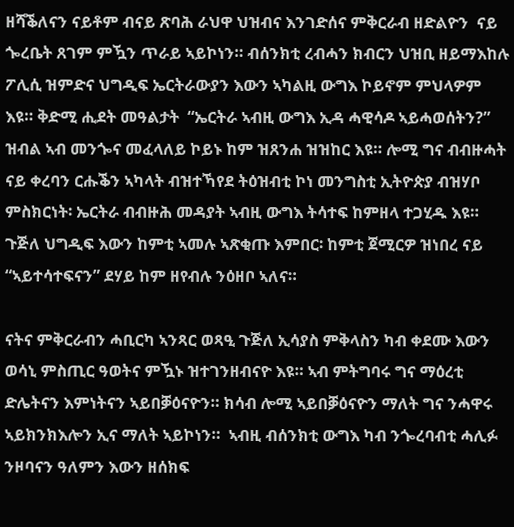ዘሻቕለናን ናይቶም ብናይ ጽባሕ ራህዋ ህዝብና እንገድሰና ምቅርራብ ዘድልዮን  ናይ ጐረቤት ጸገም ምዃን ጥራይ ኣይኮነን። ብሰንክቲ ረብሓን ክብርን ህዝቢ ዘይማእከሉ ፖሊሲ ዝምድና ህግዲፍ ኤርትራውያን እውን ኣካልዚ ውግእ ኮይኖም ምህላዎም እዩ። ቅድሚ ሒደት መዓልታት  “ኤርትራ ኣብዚ ውግእ ኢዳ ሓዊሳዶ ኣይሓወሰትን?” ዝብል ኣብ መንጐና መፈላለይ ኮይኑ ከም ዝጸንሐ ዝዝከር እዩ። ሎሚ ግና ብብዙሓት ናይ ቀረባን ርሑቕን ኣካላት ብዝተኻየደ ትዕዝብቲ ኮነ መንግስቲ ኢትዮጵያ ብዝሃቦ ምስክርነት፡ ኤርትራ ብብዙሕ መዳያት ኣብዚ ውግእ ትሳተፍ ከምዘላ ተጋሂዱ እዩ። ጉጅለ ህግዲፍ እውን ከምቲ ኣመሉ ኣጽቂጡ እምበር፡ ከምቲ ጀሚርዎ ዝነበረ ናይ “ኣይተሳተፍናን” ደሃይ ከም ዘየብሉ ንዕዘቦ ኣለና።

ናትና ምቅርራብን ሓቢርካ ኣንጻር ወጻዒ ጉጅለ ኢሳያስ ምቅላስን ካብ ቀደሙ እውን ወሳኒ ምስጢር ዓወትና ምዃኑ ዝተገንዘብናዮ እዩ። ኣብ ምትግባሩ ግና ማዕረቲ ድሌትናን እምነትናን ኣይበቓዕናዮን። ክሳብ ሎሚ ኣይበቓዕናዮን ማለት ግና ንሓዋሩ ኣይክንክእሎን ኢና ማለት ኣይኮነን።  ኣብዚ ብሰንክቲ ውግእ ካብ ንጐረባብቲ ሓሊፉ ንዞባናን ዓለምን እውን ዘሰክፍ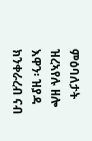ምዕባለታት ዝረኣየሉ ዘሎ እዋን፡ ዝያዳ ክንቀራረብ ናብ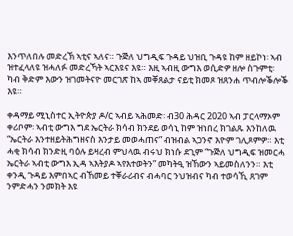እንጥለበሉ መድረኽ ኣቲና ኣለና። ጉጅለ ህግዲፍ ጉዳይ ህዝቢ ጉዳዩ ከም ዘይኮነ፡ ኣብ ዝተፈላለዩ ዝሓለፉ መድረኻት ኣርእዩና እዩ። እዚ ኣብዚ ውግእ ወሲድዎ ዘሎ ስጉምቲ፡ ካብ ቅድም እውን ዝገመትናዮ መርገጽ ከኣ መቐጸልታ ናይቲ ክመጾ ዝጸንሐ ጥብሎቕሎቕ እዩ።

ቀዳማይ ሚኒስተር ኢትዮጵያ ዶ/ር ኣብይ ኣሕመድ፡ ብ30 ሕዳር 2020 ኣብ ፓርላማኦም ቀሪቦም፡ ኣብቲ ውግእ ግደ ኤርትራ ክሳብ ክንደይ ወሳኒ ከም ዝነበረ ክገልጹ እንከለዉ “ኤርትራ እንተዘይትሕግዘናስ እንታይ መወሓጠና” ብዝብል ኣጋንኖ እዮም ገሊጾምዎ። እቲ ሓቂ ክሳብ ክንድዚ ባዕሉ ይዛረብ ምህላዉ ብሩህ ክነሱ ደጊም “ጉጅለ ህግዲፍ ዝመርሓ ኤርትራ ኣብቲ ውግእ ኢዳ ኣእትያዶ ኣየእተወትን” መካትዒ ዝኸውን ኣይመስለንን። እቲ ቀንዲ ጉዳይ እምበኣር ብኸመይ ተቐራሪብና ብሓባር ንህዝብና ካብ ተወሳኺ ጸገም ንምድሓን ንመክት እዩ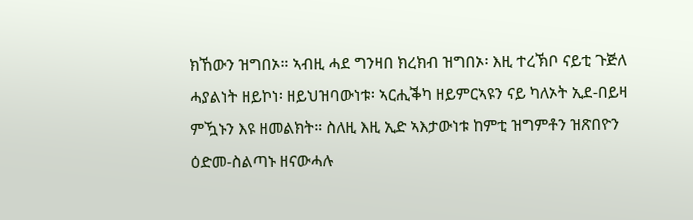ክኸውን ዝግበኦ። ኣብዚ ሓደ ግንዛበ ክረክብ ዝግበኦ፡ እዚ ተረኽቦ ናይቲ ጉጅለ ሓያልነት ዘይኮነ፡ ዘይህዝባውነቱ፡ ኣርሒቕካ ዘይምርኣዩን ናይ ካለኦት ኢደ-በይዛ ምዃኑን እዩ ዘመልክት። ስለዚ እዚ ኢድ ኣእታውነቱ ከምቲ ዝግምቶን ዝጽበዮን ዕድመ-ስልጣኑ ዘናውሓሉ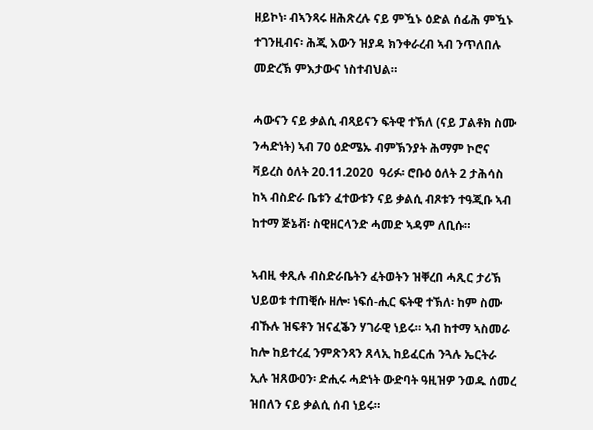ዘይኮነ፡ ብኣንጻሩ ዘሕጽረሉ ናይ ምዃኑ ዕድል ሰፊሕ ምዃኑ ተገንዚብና፡ ሕጂ እውን ዝያዳ ክንቀራረብ ኣብ ንጥለበሉ መድረኽ ምእታውና ነስተብህል።

ሓውናን ናይ ቃልሲ ብጻይናን ፍትዊ ተኽለ (ናይ ፓልቶክ ስሙ ንሓድነት) ኣብ 70 ዕድሜኡ ብምኽንያት ሕማም ኮሮና ቫይረስ ዕለት 20.11.2020  ዓሪፉ፡ ሮቡዕ ዕለት 2 ታሕሳስ ከኣ ብስድራ ቤቱን ፈተውቱን ናይ ቃልሲ ብጾቱን ተዓጂቡ ኣብ ከተማ ጅኔቭ፡ ስዊዘርላንድ ሓመድ ኣዳም ለቢሱ።

ኣብዚ ቀጺሉ ብስድራቤትን ፈትወትን ዝቐረበ ሓጺር ታሪኽ ህይወቱ ተጠቒሱ ዘሎ፡ ነፍሰ-ሒር ፍትዊ ተኽለ፡ ከም ስሙ ብኹሉ ዝፍቶን ዝናፈቕን ሃገራዊ ነይሩ። ኣብ ከተማ ኣስመራ ከሎ ከይተረፈ ንምጽንጻን ጸላኢ ከይፈርሐ ንጓሉ ኤርትራ ኢሉ ዝጸውዐን፡ ድሒሩ ሓድነት ውድባት ዓዚዝዎ ንወዱ ሰመረ ዝበለን ናይ ቃልሲ ሰብ ነይሩ።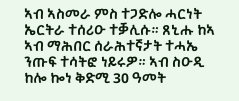ኣብ ኣስመራ ምስ ተጋድሎ ሓርነት ኤርትራ ተሰሪዑ ተቓሊሱ። ጸኒሑ ከኣ ኣብ ማሕበር ሰራሕተኛታት ተሓኤ ንጡፍ ተሳትፎ ነይሩዎ። ኣብ ስዑዲ ከሎ ኰነ ቅድሚ 30 ዓመት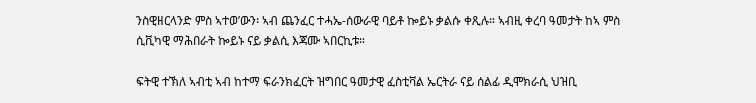ንስዊዘርላንድ ምስ ኣተወ’ውን፡ ኣብ ጨንፈር ተሓኤ-ሰውራዊ ባይቶ ኰይኑ ቃልሱ ቀጺሉ። ኣብዚ ቀረባ ዓመታት ከኣ ምስ ሲቪካዊ ማሕበራት ኰይኑ ናይ ቃልሲ እጃሙ ኣበርኪቱ።

ፍትዊ ተኽለ ኣብቲ ኣብ ከተማ ፍራንክፈርት ዝግበር ዓመታዊ ፈስቲቫል ኤርትራ ናይ ሰልፊ ዲሞክራሲ ህዝቢ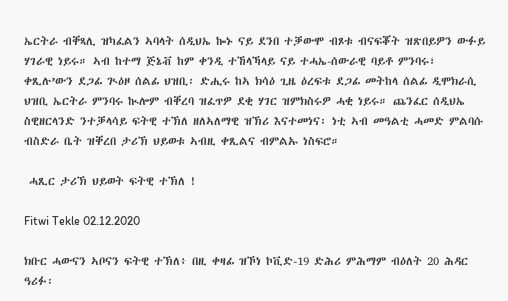ኤርትራ ብቐጻሊ ዝካፈልን ኣባላት ሰዲህኤ ኰኑ ናይ ደንበ ተቓውሞ ብጾቱ ብናፍቖት ዝጽበይዎን ውፉይ ሃገራዊ ነይሩ። ኣብ ከተማ ጅኔቭ ከም ቀንዲ ተኸላኻላይ ናይ ተሓኤ-ሰውራዊ ባይቶ ምንባሩ፣ ቀጺሉ’ውን ደጋፊ ጒዕዞ ሰልፊ ህዝቢ፡ ድሒሩ ከኣ ክሳዕ ጊዜ ዕረፍቱ ደጋፊ መትከላ ሰልፊ ዲሞክራሲ ህዝቢ ኤርትራ ምንባሩ ኲሎም ብቐረባ ዝፈጥዎ ደቂ ሃገር ዝምክስሩዎ ሓቂ ነይሩ። ጨንፈር ሰዲህኤ ስዊዘርላንድ ንተቓላሳይ ፍትዊ ተኽለ ዘለኣለማዊ ዝኽሪ እናተመነና፡ ነቲ ኣብ መዓልቲ ሓመድ ምልባሱ ብስድራ ቤት ዝቐረበ ታሪኽ ህይወቱ ኣብዚ ቀጺልና ብምልኡ ነስፍሮ።

 ሓጺር ታሪኽ ህይወት ፍትዊ ተኽለ !

Fitwi Tekle 02.12.2020

ክቡር ሓውናን ኣቦናን ፍትዊ ተኽለ፥ በዚ ቀዛፊ ዝኾነ ኮቪድ-19 ድሕሪ ምሕማም ብዕለት 20 ሕዳር ዓሪፉ፡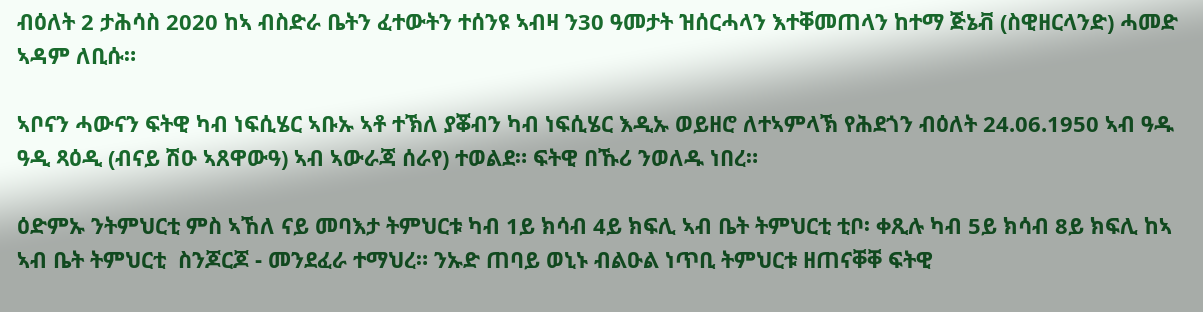ብዕለት 2 ታሕሳስ 2020 ከኣ ብስድራ ቤትን ፈተውትን ተሰንዩ ኣብዛ ን30 ዓመታት ዝሰርሓላን እተቐመጠላን ከተማ ጅኔቭ (ስዊዘርላንድ) ሓመድ ኣዳም ለቢሱ።

ኣቦናን ሓውናን ፍትዊ ካብ ነፍሲሄር ኣቡኡ ኣቶ ተኽለ ያቖብን ካብ ነፍሲሄር እዲኡ ወይዘሮ ለተኣምላኽ የሕደጎን ብዕለት 24.06.1950 ኣብ ዓዱ ዓዲ ጻዕዲ (ብናይ ሽዑ ኣጸዋውዓ) ኣብ ኣውራጃ ሰራየ) ተወልደ። ፍትዊ በኹሪ ንወለዱ ነበረ።

ዕድምኡ ንትምህርቲ ምስ ኣኸለ ናይ መባእታ ትምህርቱ ካብ 1ይ ክሳብ 4ይ ክፍሊ ኣብ ቤት ትምህርቲ ቲቦ፡ ቀጺሉ ካብ 5ይ ክሳብ 8ይ ክፍሊ ከኣ ኣብ ቤት ትምህርቲ  ስንጆርጆ - መንደፈራ ተማህረ። ንኡድ ጠባይ ወኒኑ ብልዑል ነጥቢ ትምህርቱ ዘጠናቐቐ ፍትዊ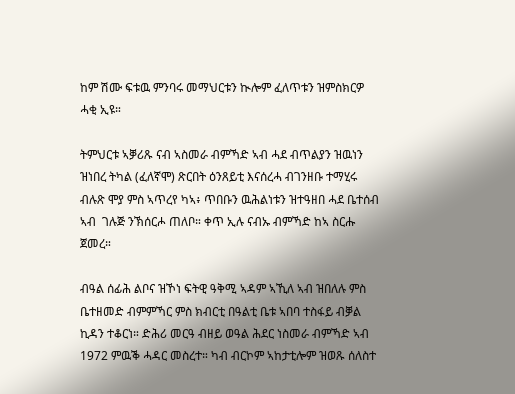ከም ሽሙ ፍቱዉ ምንባሩ መማህርቱን ኲሎም ፈለጥቱን ዝምስክርዎ ሓቂ ኢዩ።

ትምህርቱ ኣቓሪጹ ናብ ኣስመራ ብምኻድ ኣብ ሓደ ብጥልያን ዝዉነን ዝነበረ ትካል (ፈለኛሞ) ጽርበት ዕንጸይቲ እናሰረሓ ብገንዘቡ ተማሂሩ ብሉጽ ሞያ ምስ ኣጥረየ ካኣ፥ ጥበቡን ዉሕልነቱን ዝተዓዘበ ሓደ ቤተሰብ ኣብ  ገሉጅ ንኽሰርሖ ጠለቦ። ቀጥ ኢሉ ናብኡ ብምኻድ ከኣ ስርሑ ጀመረ።

ብዓል ሰፊሕ ልቦና ዝኾነ ፍትዊ ዓቅሚ ኣዳም ኣኺለ ኣብ ዝበለሉ ምስ ቤተዘመድ ብምምኻር ምስ ክብርቲ በዓልቲ ቤቱ ኣበባ ተስፋይ ብቓል ኪዳን ተቆርነ። ድሕሪ መርዓ ብዘይ ወዓል ሕደር ነስመራ ብምኻድ ኣብ 1972 ምዉቕ ሓዳር መስረተ። ካብ ብርኮም ኣከታቲሎም ዝወጹ ሰለስተ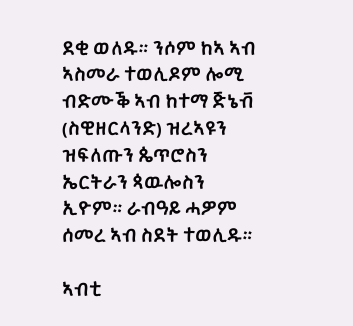ደቂ ወለዱ። ንሶም ከኣ ኣብ ኣስመራ ተወሊዶም ሎሚ ብድሙቕ ኣብ ከተማ ጅኔቭ (ስዊዘርላንድ) ዝረኣዩን ዝፍለጡን ጴጥሮስን ኤርትራን ጳዉሎስን ኢዮም። ራብዓይ ሓዎም ሰመረ ኣብ ስደት ተወሊዱ።

ኣብቲ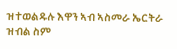ዝተወልዱሉ እዋን ኣብ ኣስመራ ኤርትራ ዝብል ስም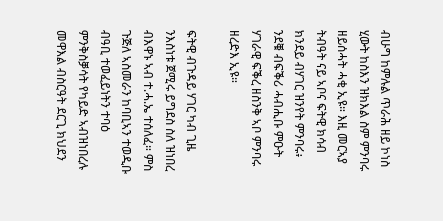ብሁግ ከምሉል ጥራሕ ዘይ ኮነስ ሂውት ከስእን ዝክእል ስም ምንባሩ ዘይሰሓት ሓቂ ኢዩ። እዚ መርኣያ ትብዓት ናይ ኣቦና ፍትዊ ክሳብ ክንደይ ብሃገር ዝንየት ምንባሩ፥ ንደቑ ብፍቕሪ ሓብሒቡ ምዑት ሃገራዊ ፍቕረ ዘስንቅ ኣቦ ምንባሩ ዘረድእ ኢዩ።

ፍትዊ ብጉዳይ ሃገር ካብ ጊዜ ንእስነቱ ጀሚሩ ይግደስ ስለ ዝነበረ ብእዋኑ ኣብ ተ.ሓ.ኤ ተሰለፈ። ምስ ጉጅለ ኣስመራን ከባቢኣን ተወዲቡ ብዓቢ ተወፈይነትን ተባዕ ምንቅስቓሳት የካይድ ኣብዝነበረሉ መዋእል ብስርዓት ደርጊ ክህደን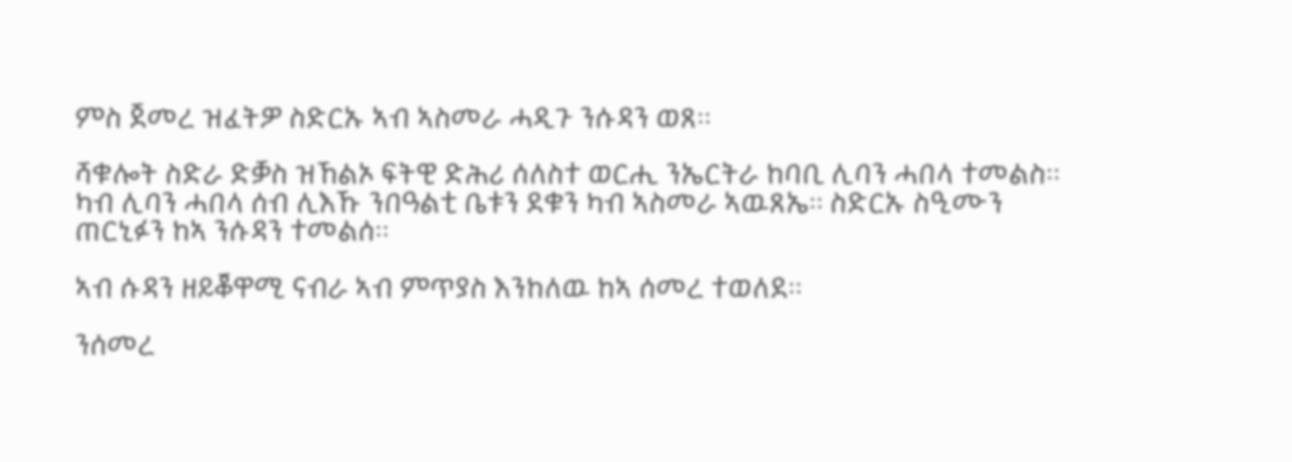ምስ ጀመረ ዝፈትዎ ስድርኡ ኣብ ኣስመራ ሓዲጉ ንሱዳን ወጸ።

ሻቁሎት ስድራ ድቓስ ዝኸልኦ ፍትዊ ድሕሪ ሰለስተ ወርሒ ንኤርትራ ከባቢ ሊባን ሓበላ ተመልስ። ካብ ሊባን ሓበላ ሰብ ሊእኹ ንበዓልቲ ቤቱን ደቁን ካብ ኣስመራ ኣዉጸኤ። ስድርኡ ስዒሙን ጠርኒፉን ከኣ ንሱዳን ተመልሰ።

ኣብ ሱዳን ዘይቖዋሚ ናብራ ኣብ ምጥያስ እንከለዉ ከኣ ሰመረ ተወለደ።

ንሰመረ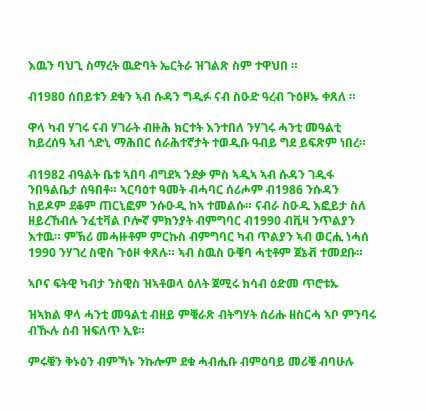እዉን ባህጊ ስማረት ዉድባት ኤርትራ ዝገልጽ ስም ተዋህበ ።

ብ1980 ሰበይቱን ደቁን ኣብ ሱዳን ግዲፉ ናብ ስዑድ ዓረብ ጉዕዞኡ ቀጸለ ።

ዋላ ካብ ሃገሩ ናብ ሃገራት ብዙሕ ክርተት እንተበለ ንሃገሩ ሓንቲ መዓልቲ ከይረሰዓ ኣብ ጎድኒ ማሕበር ሰራሕተኛታት ተወዲቡ ዓብይ ግደ ይፍጽም ነበረ።

ብ1982 ብዓልት ቤቱ ኣበባ ብግደኣ ንደቃ ምስ ኣዲኣ ኣብ ሱዳን ገዲፋ ንበዓልቤታ ሰዓበቶ። ኣርባዕተ ዓመት ብሓባር ሰሪሖም ብ1986 ንሱዳን ከይዶም ደቆም ጠርኒፎም ንሱዑዲ ከኣ ተመልሱ። ናብራ ስዑዲ እፎይታ ስለ ዘይረኸብሉ ንፈቲቫል ቦሎኛ ምክንያት ብምግባር ብ1990 ብቪዛ ንጥልያን እተዉ። ምኽሪ መሓዙቶም ምርኩስ ብምግባር ካብ ጥልያን ኣብ ወርሒ ነሓሰ 1990 ንሃገረ ስዊስ ጉዕዞ ቀጸሉ። ኣብ ስዉስ ዑቑባ ሓቲቶም ጀኔቭ ተመደቡ።

ኣቦና ፍትዊ ካብታ ንስዊስ ዝኣቶወላ ዕለት ጀሚሩ ክሳብ ዕድመ ጥሮቱኡ

ዝኣክል ዋላ ሓንቲ መዓልቲ ብዘይ ምቑራጽ ብትግሃት ሰሪሑ ዘስርሓ ኣቦ ምንባሩ ብዂሉ ሰብ ዝፍለጥ ኢዩ።

ምሩቑን ቅኑዕን ብምኻኑ ንኩሎም ደቁ ሓብሒቡ ብምዕባይ መሪቑ ብባሁሉ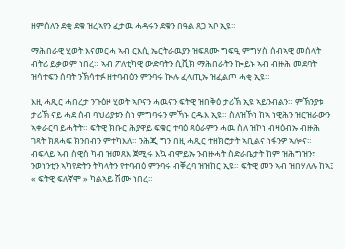ዘምሰለን ደቂ ደቁ ዝረኣየን ፈታዉ ሓዳሩን ደቁን በዓል ጸጋ ኣቦ ኢዩ።

ማሕበራዊ ሂወት እናመርሓ ኣብ ርእሲ ኤርትራዉያን ዝፍጸሙ ግፍዒ ምግሃስ ሰብኣዊ መሰላት ብትሪ ይቃወም ነበረ። ኣብ ፖለቲካዊ ውድባትን ሲቪክ ማሕበራትን ኰይኑ ኣብ ብዙሕ መደባት ዝሳተፍን ሰባት ንኽሳተፉ ዘተባብዕን ምንባሩ ኲሉ ፈላጢኡ ዝፈልጦ ሓቂ ኢዩ።

እዚ ሓጺር ሓበረታ ንጉዕዞ ሂወት ኣቦናን ሓዉናን ፍትዊ ዝበቅዕ ታሪኽ ኢዩ ኣይንብልን። ምኽንያቱ ታሪኽ ናይ ሓደ ሰብ ባህሪያቱን ስነ ምግባሩን ምኻኑ ርዱእ ኢዩ። ስለዝኾነ ከኣ ነዊሕን ዝርዝራውን ኣቀራርባ ይሓትት። ፍትዊ ክቡር ሕያዋይ ፍቁር ተባዕ ጻዕራምን ሓዉ ስለ ዝኮነ ብዛዕብኡ ብዙሕ ገጻት ክጸሓፍ ክንበብን ምተካእለ። ንሕጂ ግን በዚ ሓጺር ተዘክሮታት ኣቢልና ነፋንዎ ኣሎና። ብፍላይ ኣብ ስዊስ ካብ ዝመጸእ ጀሚሩ እኳ ብሞይኡ ንብዙሓት ስድራቤታት ከም ዝሕግዝን፣ ንወነንቲን ኣካየድትን ትካላትን የተባብዕ ምንባሩ ብቐረባ ዝዝከር ኢዩ። ፍትዊ መን ኣብ ዝበሃለሉ ከኣ፤ « ፍትዊ ፍለኛሞ » ካልኣይ ሽሙ ነበረ።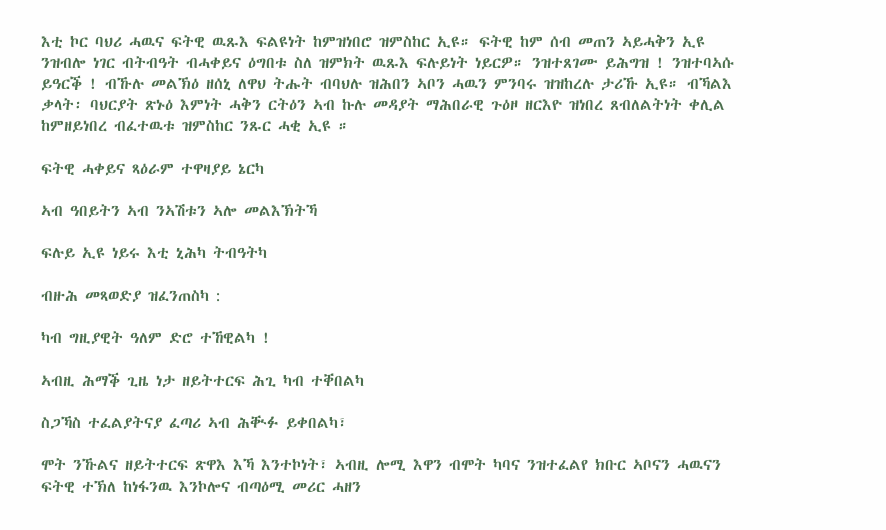እቲ ኮር ባህሪ ሓዉና ፍትዊ ዉጹእ ፍልዩነት ከምዝነበሮ ዝምስከር ኢዩ። ፍትዊ ከም ሰብ መጠን ኣይሓቅን ኢዩ ንዝብሎ ነገር ብትብዓት ብሓቀይና ዕግበቱ ስለ ዝምክት ዉጹእ ፍሉይነት ነይርዎ። ንዝተጸገሙ ይሕግዝ ! ንዝተባኣሱ ይዓርቕ ! ብኹሉ መልኽዕ ዘሰኒ ለዋህ ትሑት ብባህሉ ዝሕበን ኣቦን ሓዉን ምንባሩ ዝዝከረሉ ታሪኹ ኢዩ። ብኻልእ ቃላት፡ ባህርያት ጽኑዕ እምነት ሓቅን ርትዕን ኣብ ኩሉ መዳያት ማሕበራዊ ጉዕዞ ዘርእዮ ዝነበረ ጸብለልትነት ቀሊል ከምዘይነበረ ብፈተዉቱ ዝምስከር ንጹር ሓቂ ኢዩ ።

ፍትዊ ሓቀይና ጻዕራም ተዋዛያይ ኔርካ

ኣብ ዓበይትን ኣብ ንኣሽቱን ኣሎ መልእኽትኻ

ፍሉይ ኢዩ ነይሩ እቲ ኒሕካ ትብዓትካ

ብዙሕ መጻወድያ ዝፈንጠስካ :

ካብ ግዚያዊት ዓለም ድሮ ተኸዊልካ !

ኣብዚ ሕማቕ ጊዜ ነታ ዘይትተርፍ ሕጊ ካብ ተቐበልካ

ስጋኻስ ተፈልያትናያ ፈጣሪ ኣብ ሕቚፉ ይቀበልካ፣

ሞት ንኹልና ዘይትተርፍ ጽዋእ እኻ እንተኮነት፣ ኣብዚ ሎሚ እዋን ብሞት ካባና ንዝተፈልየ ክቡር ኣቦናን ሓዉናን ፍትዊ ተኽለ ከነፋንዉ እንኮሎና ብጣዕሚ መሪር ሓዘን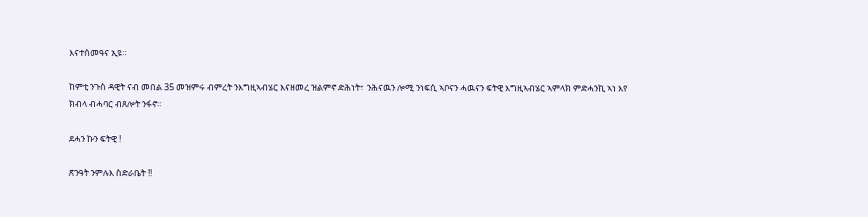እናተሰመዓና ኢዩ።

ከምቲ ንጉስ ዳዊት ናብ መበል 35 መዝምሩ ብምረት ንእግዚኣብሄር እናዘመረ ዝልምኖ ድሕነት፣  ንሕናዉን ሎሚ ንነፍሲ ኣቦናን ሓዉናን ፍትዊ እግዚኣብሄር ኣምላክ ምድሓንኪ ኣነ እየ ክብላ ብሓባር ብጸሎት ንፋኖ።

ደሓን ኩን ፍትዊ !

ጽንዓት ንምሉእ ስድራቤት !!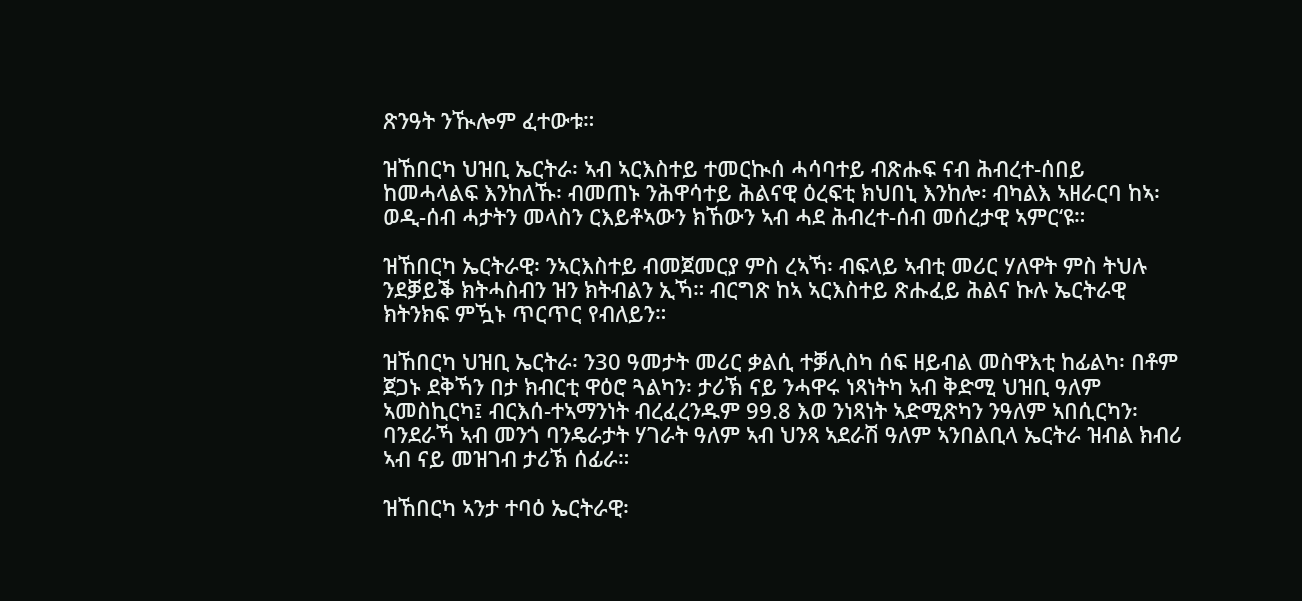ጽንዓት ንዂሎም ፈተውቱ።

ዝኸበርካ ህዝቢ ኤርትራ፡ ኣብ ኣርእስተይ ተመርኲሰ ሓሳባተይ ብጽሑፍ ናብ ሕብረተ-ሰበይ ከመሓላልፍ እንከለኹ፡ ብመጠኑ ንሕዋሳተይ ሕልናዊ ዕረፍቲ ክህበኒ እንከሎ፡ ብካልእ ኣዘራርባ ከኣ፡ ወዲ-ሰብ ሓታትን መላስን ርእይቶኣውን ክኸውን ኣብ ሓደ ሕብረተ-ሰብ መሰረታዊ ኣምር‘ዩ።

ዝኸበርካ ኤርትራዊ፡ ንኣርእስተይ ብመጀመርያ ምስ ረኣኻ፡ ብፍላይ ኣብቲ መሪር ሃለዋት ምስ ትህሉ ንደቓይቕ ክትሓስብን ዝን ክትብልን ኢኻ። ብርግጽ ከኣ ኣርእስተይ ጽሑፈይ ሕልና ኩሉ ኤርትራዊ ክትንክፍ ምዃኑ ጥርጥር የብለይን።

ዝኸበርካ ህዝቢ ኤርትራ፡ ን30 ዓመታት መሪር ቃልሲ ተቓሊስካ ሰፍ ዘይብል መስዋእቲ ከፊልካ፡ በቶም ጀጋኑ ደቅኻን በታ ክብርቲ ዋዕሮ ጓልካን፡ ታሪኽ ናይ ንሓዋሩ ነጻነትካ ኣብ ቅድሚ ህዝቢ ዓለም ኣመስኪርካ፤ ብርእሰ-ተኣማንነት ብረፈረንዱም 99.8 እወ ንነጻነት ኣድሚጽካን ንዓለም ኣበሲርካን፡ ባንደራኻ ኣብ መንጎ ባንዴራታት ሃገራት ዓለም ኣብ ህንጻ ኣደራሽ ዓለም ኣንበልቢላ ኤርትራ ዝብል ክብሪ ኣብ ናይ መዝገብ ታሪኽ ሰፊራ።

ዝኸበርካ ኣንታ ተባዕ ኤርትራዊ፡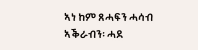ኣነ ከም ጸሓፍን ሓሳብ ኣቕራብን፡ ሓደ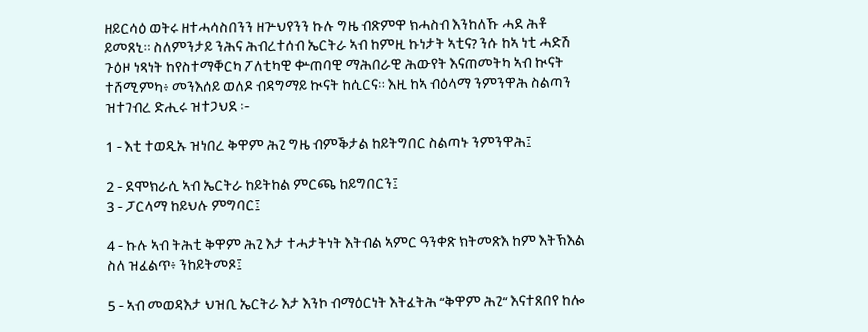ዘይርሳዕ ወትሩ ዘተሓሳስበንን ዘጕህየንን ኩሉ ግዜ ብጽምዋ ክሓስብ እንከለኹ ሓደ ሕቶ ይመጸኒ። ስለምንታይ ንሕና ሕብረተሰብ ኤርትራ ኣብ ከምዚ ኩነታት ኣቲና? ንሱ ከኣ ነቲ ሓድሽ ጉዕዞ ነጻነት ከየስተማቐርካ ፖለቲካዊ ቍጠባዊ ማሕበራዊ ሕውየት እናጠመትካ ኣብ ኲናት ተሸሚምካ፥ መንእሰይ ወለዶ ብዳግማይ ኲናት ከሲርና። እዚ ከኣ ብዕላማ ንምንዋሕ ስልጣን ዝተገብረ ድሒሩ ዝተጋህደ ፡-

1 - እቲ ተወዲኡ ዝነበረ ቅዋም ሕጊ ግዜ ብምቕታል ከይትግበር ስልጣኑ ንምንዋሕ፤

2 - ደሞክራሲ ኣብ ኤርትራ ከይትከል ምርጫ ከይግበርን፤
3 - ፓርላማ ከይህሉ ምግባር፤

4 - ኩሉ ኣብ ትሕቲ ቅዋም ሕጊ እታ ተሓታትነት እትብል ኣምር ዓንቀጽ ክትመጽእ ከም እትኽእል ስለ ዝፈልጥ፥ ንከይትመጾ፤

5 - ኣብ መወዳእታ ህዝቢ ኤርትራ እታ እንኮ ብማዕርነት እትፈትሕ “ቅዋም ሕጊ“ እናተጸበየ ከሎ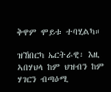ቅዋም ሞይቱ ተባሂልካ።

ዝኸበርካ ኤርትራዊ፡ እዚ ኣበሃህላ ከም ህዝብን ከም ሃገርን ብጣዕሚ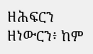ዘሕፍርን ዘነውርን፥ ከም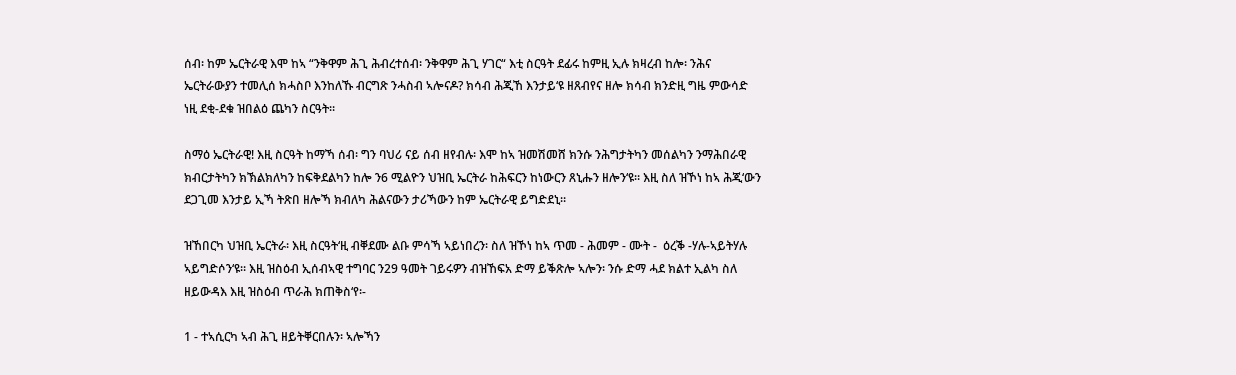ሰብ፡ ከም ኤርትራዊ እሞ ከኣ “ንቅዋም ሕጊ ሕብረተሰብ፡ ንቅዋም ሕጊ ሃገር“ እቲ ስርዓት ደፊሩ ከምዚ ኢሉ ክዛረብ ከሎ፡ ንሕና ኤርትራውያን ተመሊሰ ክሓስቦ እንከለኹ ብርግጽ ንሓስብ ኣሎናዶ? ክሳብ ሕጂኸ እንታይ‘ዩ ዘጸብየና ዘሎ ክሳብ ክንድዚ ግዜ ምውሳድ ነዚ ደቂ-ደቁ ዝበልዕ ጨካን ስርዓት።

ስማዕ ኤርትራዊ! እዚ ስርዓት ከማኻ ሰብ፡ ግን ባህሪ ናይ ሰብ ዘየብሉ፡ እሞ ከኣ ዝመሽመሸ ክንሱ ንሕግታትካን መሰልካን ንማሕበራዊ ክብርታትካን ክኽልክለካን ከፍቅደልካን ከሎ ን6 ሚልዮን ህዝቢ ኤርትራ ከሕፍርን ከነውርን ጸኒሑን ዘሎን‘ዩ። እዚ ስለ ዝኾነ ከኣ ሕጂ‘ውን ደጋጊመ እንታይ ኢኻ ትጽበ ዘሎኻ ክብለካ ሕልናውን ታሪኻውን ከም ኤርትራዊ ይግድደኒ።

ዝኸበርካ ህዝቢ ኤርትራ፡ እዚ ስርዓት‘ዚ ብቐደሙ ልቡ ምሳኻ ኣይነበረን፡ ስለ ዝኾነ ከኣ ጥመ - ሕመም - ሙት -  ዕረቕ -ሃሉ-ኣይትሃሉ ኣይግድሶን‘ዩ። እዚ ዝስዕብ ኢሰብኣዊ ተግባር ን29 ዓመት ገይሩዎን ብዝኸፍአ ድማ ይቕጽሎ ኣሎን፡ ንሱ ድማ ሓደ ክልተ ኢልካ ስለ ዘይውዳእ እዚ ዝስዕብ ጥራሕ ክጠቅስ‘የ፡-

1 - ተኣሲርካ ኣብ ሕጊ ዘይትቐርበሉን፡ ኣሎኻን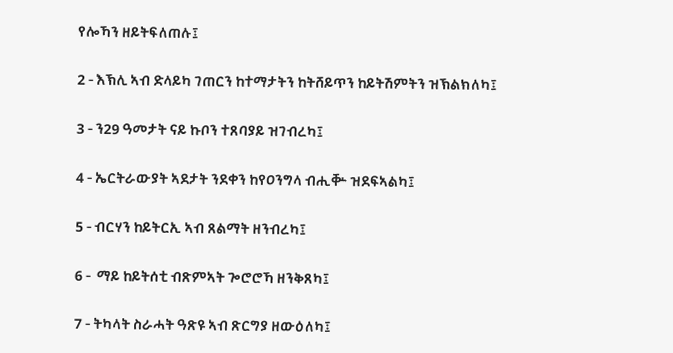የሎኻን ዘይትፍለጠሉ፤

2 - እኽሊ ኣብ ድላይካ ገጠርን ከተማታትን ከትሸይጥን ከይትሽምትን ዝኽልክለካ፤

3 - ን29 ዓመታት ናይ ኩቦን ተጸባያይ ዝገብረካ፤

4 - ኤርትራውያት ኣደታት ንደቀን ከየዐንግላ ብሒቝ ዝደፍኣልካ፤

5 - ብርሃን ከይትርኢ ኣብ ጸልማት ዘንብረካ፤

6 -  ማይ ከይትሰቲ ብጽምኣት ጐሮሮኻ ዘንቅጸካ፤

7 - ትካላት ስራሓት ዓጽዩ ኣብ ጽርግያ ዘውዕለካ፤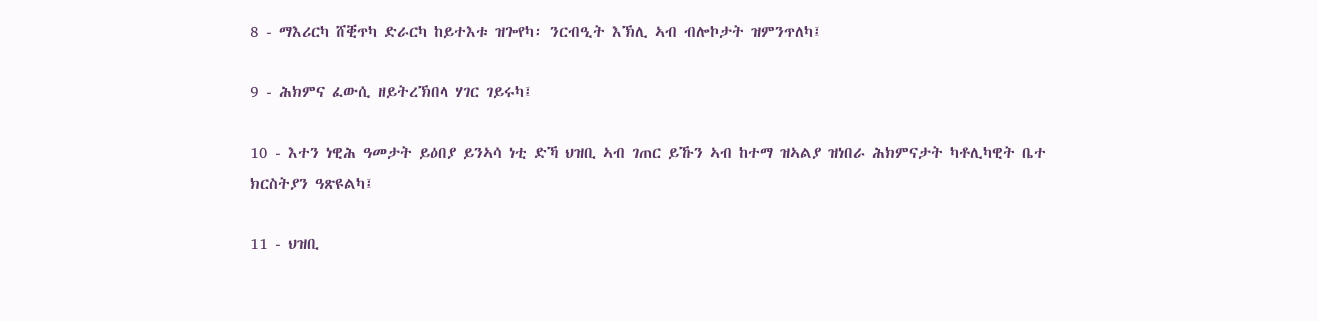8 - ማእሪርካ ሸቒጥካ ድራርካ ከይተእቱ ዝጐየካ፡ ንርብዒት እኽሊ ኣብ ብሎኮታት ዝምንጥለካ፤

9 - ሕክምና ፈውሲ ዘይትረኽበላ ሃገር ገይሩካ፤

10 - እተን ነዊሕ ዓመታት ይዕበያ ይንኣሳ ነቲ ድኻ ህዝቢ ኣብ ገጠር ይኹን ኣብ ከተማ ዝኣልያ ዝነበራ ሕክምናታት ካቶሊካዊት ቤተ ክርስትያን ዓጽዩልካ፤

11 - ህዝቢ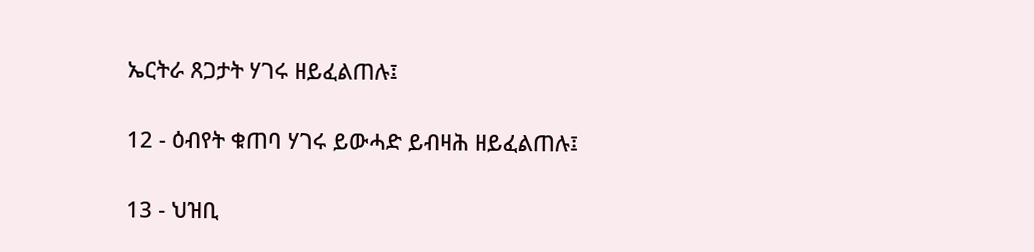ኤርትራ ጸጋታት ሃገሩ ዘይፈልጠሉ፤

12 - ዕብየት ቁጠባ ሃገሩ ይውሓድ ይብዛሕ ዘይፈልጠሉ፤

13 - ህዝቢ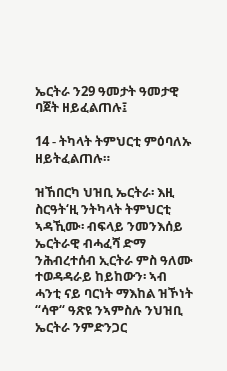ኤርትራ ን29 ዓመታት ዓመታዊ ባጀት ዘይፈልጠሉ፤

14 - ትካላት ትምህርቲ ምዕባለኡ ዘይትፈልጠሉ።

ዝኸበርካ ህዝቢ ኤርትራ፡ እዚ ስርዓት‘ዚ ንትካላት ትምህርቲ ኣዳኺሙ፡ ብፍላይ ንመንእሰይ ኤርትራዊ ብሓፈሻ ድማ ንሕብረተሰብ ኢርትራ ምስ ዓለሙ ተወዳዳራይ ከይከውን፡ ኣብ ሓንቲ ናይ ባርነት ማእከል ዝኾነት “ሳዋ“ ዓጽዩ ንኣምስሉ ንህዝቢ ኤርትራ ንምድንጋር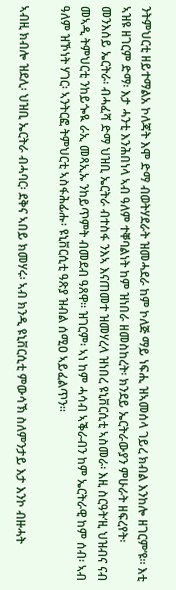ንትምህርቲ ዘይተማልአ ኮለጃት እሞ ድማ ብወትሃደራት ዝመሓደራ ከም ኮለጅ ማይ ነፍሒ ዝኣመሰላ ገይረ ክብል እንከሎ ዘገርም‘ዩ። እቲ ኣዝዩ ዘገርም ድማ፡ እታ ሓንቲ እንሕበነላ ኣብ ዓለም ተቐባልነት ከም ዝነበራ ዘመስከረት፡ ክንደይ ኤርትራውያን ምሁራት ዘፍረየት፡ መንእሰይ ኤርትራ፡ ብሓፈሻ ድማ ህዝቢ ኤርትራ ብተስፋ ንእኣ እናጠመተ ዝመሃረላ ዝነበረ ዩኒቨርሲቲ ኣስመራ፡ እዚ ስርዓት‘ዚ ህዝብና ናብ መኣዲ ትምህርቲ ንከይጐዪ ራኢ መጻኢኡ ንከይጥምት ብመደብ ዓጸዋ። ዝገርም፡ ኣነ ከም ሓሳብ ኣቕራብን ከም ኤርትራዊ ከም ሰብ፡ ኣብ ዓለም ዝኾነት ሃገር፡ ኣንትርፎ ትምህርቲ ኣስፋሕፊሑ፡ ዩኒቨርሲቲ ዓጽያ ዝብል ሰሚዐ ኣይፈልጥን።

ኣብዚ ክብሎ ዝደሊ፡ ህዝቢ ኤርትራ ብሓባር፡ ደቅና ኣበይ ክመሃሩ፡ ኣብ ክንዲ ዩኒቨርሲቲ ምውሳኽ ስለምንታይ እታ እንኮ ብዙሓት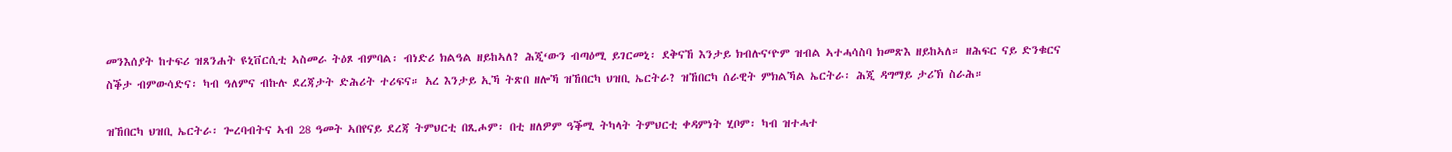መንእሰያት ከተፍሪ ዝጸንሐት ዩኒቨርሲቲ ኣስመራ ትዕጾ ብምባል፡ ብነድሪ ክልዓል ዘይከኣለ? ሕጂ‘ውን ብጣዕሚ ይገርመኒ፡ ደቅናኸ እንታይ ክብሉና‘ዮም ዝብል ኣተሓሳስባ ክመጽእ ዘይከኣለ። ዘሕፍር ናይ ድንቁርና ስቕታ ብምውሳድና፡ ካብ ዓለምና ብኩሉ ደረጃታት ድሕሪት ተሪፍና። አረ እንታይ ኢኻ ትጽበ ዘሎኻ ዝኸበርካ ህዝቢ ኤርትራ? ዝኸበርካ ሰራዊት ምክልኻል ኤርትራ፡ ሕጂ ዳግማይ ታሪኽ ስራሕ።

ዝኸበርካ ህዝቢ ኤርትራ፡ ጐረባብትና ኣብ 28 ዓመት ኣበየናይ ደረጃ ትምህርቲ በጺሖም፡ በቲ ዘለዎም ዓቕሚ ትካላት ትምህርቲ ቀዳምነት ሂቦም፡ ካብ ዝተሓተ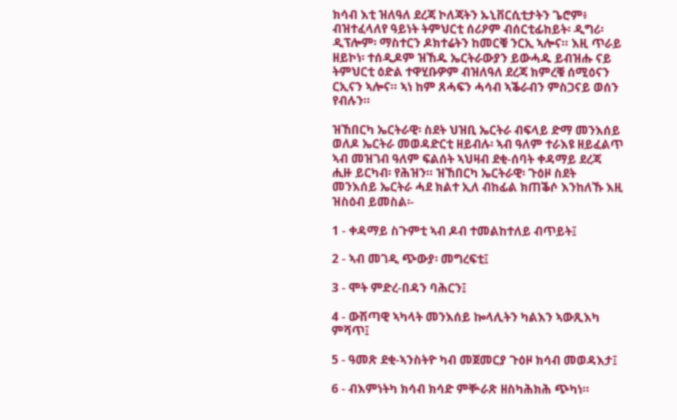ክሳብ እቲ ዝለዓለ ደረጃ ኮለጃትን ኡኒቨርሲቲታትን ጌሮም፥ ብዝተፈላለየ ዓይነት ትምህርቲ ሰሪዖም ብሰርቲፊከይት፡ ዲግሪ፡ ዲፕሎም፡ ማስተርን ዶክተሬትን ከመርቑ ንርኢ ኣሎና። እዚ ጥራይ ዘይኮነ፡ ተሰዲዶም ዝኸዱ ኤርትራውያን ይውሓዱ ይብዝሑ ናይ ትምህርቲ ዕድል ተዋሂቡዎም ብዝለዓለ ደረጃ ክምረቑ ሰሚዕናን ርኢናን ኣሎና። ኣነ ከም ጸሓፍን ሓሳብ ኣቕራብን ምስጋናይ ወሰን የብሉን።

ዝኸበርካ ኤርትራዊ፡ ስደት ህዝቢ ኤርትራ ብፍላይ ድማ መንእሰይ ወለዶ ኤርትራ መወዳድርቲ ዘይብሉ፡ ኣብ ዓለም ተራእዩ ዘይፈልጥ ኣብ መዝገብ ዓለም ፍልሰት ኣህዛብ ደቂ-ሰባት ቀዳማይ ደረጃ ሒዙ ይርካብ፡ የሕዝን። ዝኸበርካ ኤርትራዊ፡ ጉዕዞ ስደት መንእሰይ ኤርትራ ሓደ ክልተ ኢለ ብከፊል ክጠቕሶ እንከለኹ እዚ ዝስዕብ ይመስል፡-

1 - ቀዳማይ ስጉምቲ ኣብ ዶብ ተመልከተለይ ብጥይት፤

2 - ኣብ መገዲ ጭውያ፡ መግረፍቲ፤

3 - ሞት ምድረ-በዳን ባሕርን፤

4 - ውሽጣዊ ኣካላት መንእሰይ ኰላሊትን ካልእን ኣውጺእካ ምሻጥ፤

5 - ዓመጽ ደቂ-ኣንስትዮ ካብ መጀመርያ ጉዕዞ ክሳብ መወዳእታ፤

6 - ብእምነትካ ክሳብ ክሳድ ምቝራጽ ዘስካሕክሕ ጭካነ።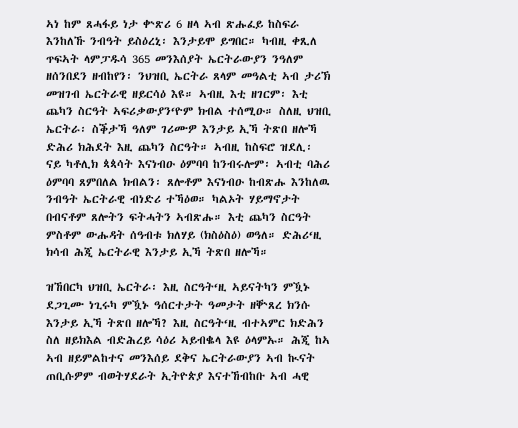ኣነ ከም ጸሓፋይ ነታ ቍጽሪ 6 ዘላ ኣብ ጽሑፈይ ከስፍራ እንከለኹ ንብዓት ይስዕረኒ፡ እንታይሞ ይግበር። ካብዚ ቀጺለ ጥፍኣት ላምፓዱሳ 365 መንእሰያት ኤርትራውያን ንዓለም ዘሰንበደን ዘብከየን፡ ንህዝቢ ኤርትራ ጸላም መዓልቲ ኣብ ታሪኽ መዝገብ ኤርትራዊ ዘይርሳዕ እዩ። ኣብዚ እቲ ዘገርም፡ እቲ ጨካን ስርዓት ኣፍሪቃውያን‘ዮም ክብል ተሰሚዑ። ስለዚ ህዝቢ ኤርትራ፡ ስቕታኻ ዓለም ገሪሙዎ እንታይ ኢኻ ትጽበ ዘሎኻ ድሕሪ ክሕደት እዚ ጨካን ስርዓት። ኣብዚ ከስፍሮ ዝደሊ፡ ናይ ካቶሊክ ጳጳሳት እናነብዑ ዕምባባ ከንብሩሎም፡ ኣብቲ ባሕሪ ዕምባባ ጸምበለል ክብልን፡ ጸሎቶም እናነብዑ ከብጽሑ እንከለዉ ንብዓት ኤርትራዊ ብነድሪ ተኻዕወ። ካልኦት ሃይማኖታት በብናቶም ጸሎትን ፍትሓትን ኣብጽሑ። እቲ ጨካን ስርዓት ምስቶም ውሑዳት ሰዓብቱ ክለሃይ (ክስዕስዕ) ወዓለ። ድሕሪ‘ዚ ክሳብ ሕጂ ኤርትራዊ እንታይ ኢኻ ትጽበ ዘሎኻ።

ዝኸበርካ ህዝቢ ኤርትራ፡ እዚ ስርዓት‘ዚ ኣይናትካን ምዃኑ ደጋጊሙ ነጊሩካ ምዃኑ ዓሰርተታት ዓመታት ዘቝጸረ ክንሱ እንታይ ኢኻ ትጽበ ዘሎኻ? እዚ ስርዓት‘ዚ ብተኣምር ክድሕን ስለ ዘይክእል ብድሕረይ ሳዕሪ ኣይብቈላ እዩ ዕላምኡ። ሕጂ ከኣ ኣብ ዘይምልከተና መንእሰይ ደቅና ኤርትራውያን ኣብ ኲናት ጠቢሱዎም ብወትሃደራት ኢትዮጵያ እናተኸብከቡ ኣብ ሓዊ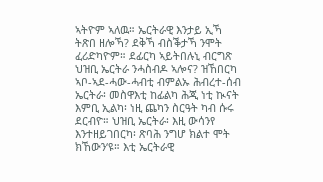ኣትዮም ኣለዉ። ኤርትራዊ እንታይ ኢኻ ትጽበ ዘሎኻ? ደቅኻ ብስቕታኻ ንሞት ፈሪድካዮም። ደፊርካ ኣይትበሉኒ ብርግጽ ህዝቢ ኤርትራ ንሓስብዶ ኣሎና? ዝኸበርካ ኣቦ-ኣደ-ሓው-ሓብቲ ብምልኡ ሕብረተ-ሰብ ኤርትራ፡ መስዋእቲ ከፊልካ ሕጂ ነቲ ኲናት እምቢ ኢልካ፡ ነዚ ጨካን ስርዓት ካብ ሱሩ ደርብዮ። ህዝቢ ኤርትራ፡ እዚ ውሳንየ እንተዘይገበርካ፡ ጽባሕ ንግሆ ክልተ ሞት ክኸውን‘ዩ። እቲ ኤርትራዊ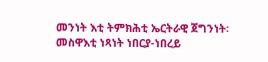መንነት እቲ ትምክሕቲ ኤርትራዊ ጀግንነት፡ መስዋእቲ ነጻነት ነበርያ-ነበረይ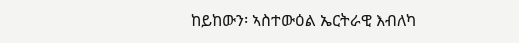ከይከውን፡ ኣስተውዕል ኤርትራዊ እብለካ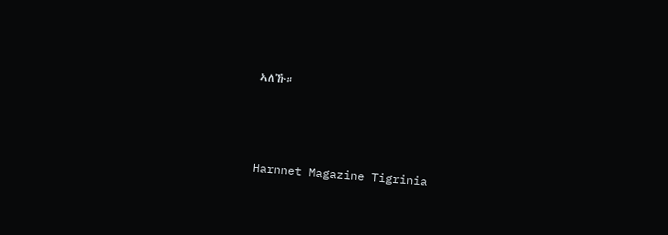ኣለኹ።



Harnnet Magazine Tigrinia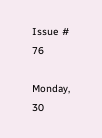Issue # 76

Monday, 30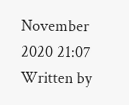November 2020 21:07 Written by